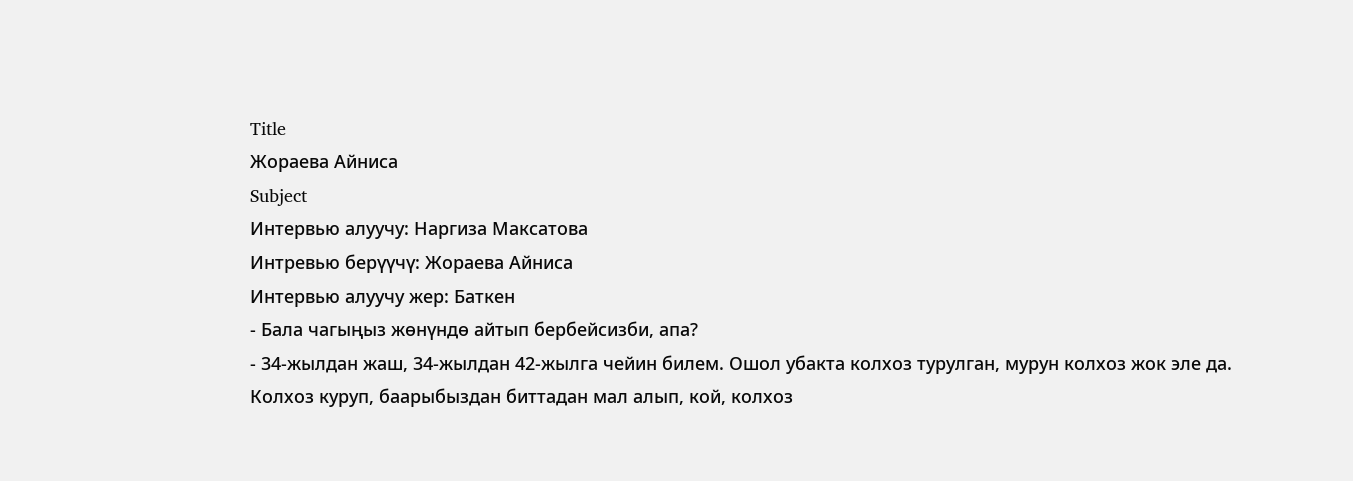Title
Жораева Айниса
Subject
Интервью алуучу: Наргиза Максатова
Интревью берүүчү: Жораева Айниса
Интервью алуучу жер: Баткен
- Бала чагыңыз жөнүндө айтып бербейсизби, апа?
- 34-жылдан жаш, 34-жылдан 42-жылга чейин билем. Ошол убакта колхоз турулган, мурун колхоз жок эле да. Колхоз куруп, баарыбыздан биттадан мал алып, кой, колхоз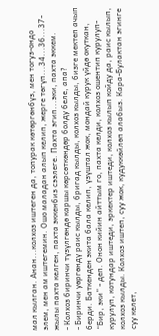мал кылган. Анан...колхоз иштеген да, топурак көтөргөнбүз, мен тогуз-ондо элем, мен ам иштегемин. Ошо маладан алып келип, жерге төгүп...34...36...37-жылы пахта келген, пахта эккенбиз сээлеге. Пахта эгип...эки, пахта эккем.
- Колхоз биринчи түзүлгөндө каршы көрсөткөндөр болду беле, апа?
- Биринчи уөргөндү раис кылды, бригад кылды, колхоз кылды, бизге мектеп ачып берди. Баткенден экита бала келип, үзүштал жок, мондай курук үйдө окуткан, “Бир, эки” - деп. Онон кийин айттым го, пахта келди, колхоз ошентип курулуп-курулуп, котундар иштеди, эркектер иштеди, колхоз кылып койду да, раис кылып, колхоз кылды. Колхоз иштеп, суу жок, кудуккөйлөп алабыз. Кара-Булактан эгинге суу келет,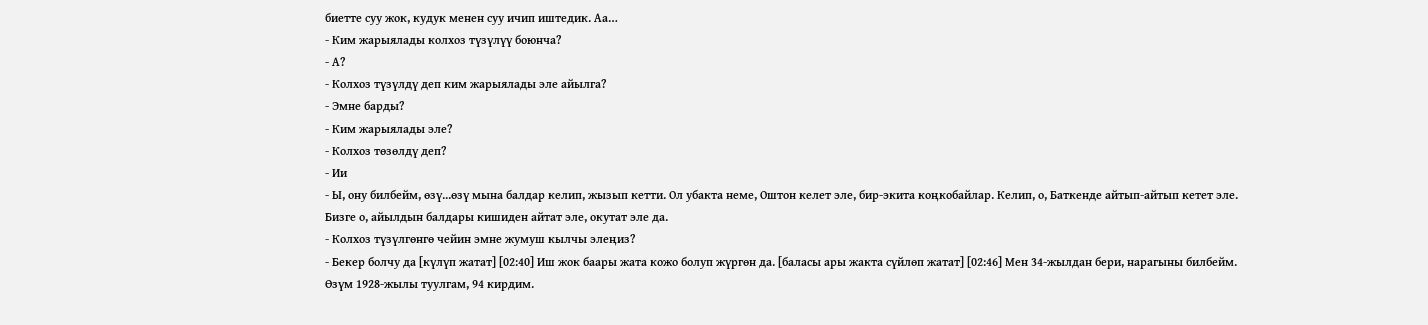биетте суу жок, кудук менен суу ичип иштедик. Аа…
- Ким жарыялады колхоз түзүлүү боюнча?
- А?
- Колхоз түзүлдү деп ким жарыялады эле айылга?
- Эмне барды?
- Ким жарыялады эле?
- Колхоз төзөлдү деп?
- Ии
- Ы, ону билбейм, өзү...өзү мына балдар келип, жызып кетти. Ол убакта неме, Оштон келет эле, бир-экита коңкобайлар. Келип, о, Баткенде айтып-айтып кетет эле. Бизге о, айылдын балдары кишиден айтат эле, окутат эле да.
- Колхоз түзүлгөнгө чейин эмне жумуш кылчы элеңиз?
- Бекер болчу да [күлүп жатат] [02:40] Иш жок баары жата кожо болуп жүргөн да. [баласы ары жакта сүйлөп жатат] [02:46] Мен 34-жылдан бери, нарагыны билбейм. Өзүм 1928-жылы туулгам, 94 кирдим.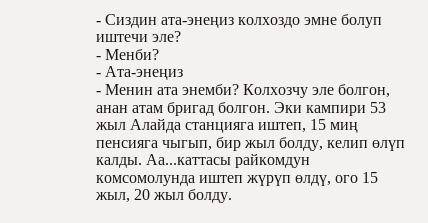- Сиздин ата-энеңиз колхоздо эмне болуп иштечи эле?
- Менби?
- Ата-энеңиз
- Менин ата энемби? Колхозчу эле болгон, анан атам бригад болгон. Эки кампири 53 жыл Алайда станцияга иштеп, 15 миң пенсияга чыгып, бир жыл болду, келип өлүп калды. Аа...каттасы райкомдун комсомолунда иштеп жүрүп өлдү, ого 15 жыл, 20 жыл болду.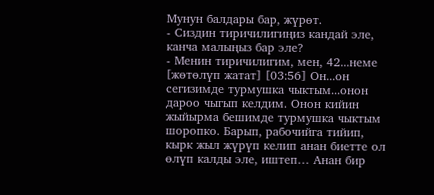Мунун балдары бар, жүрөт.
- Сиздин тиричилигиңиз кандай эле, канча малыңыз бар эле?
- Менин тиричилигим, мен, 42...неме [жөтөлүп жатат] [03:56] Он...он сегизимде турмушка чыктым...онон дароо чыгып келдим. Онон кийин жыйырма бешимде турмушка чыктым шоропко. Барып, рабочийга тийип, кырк жыл жүрүп келип анан биетте ол өлүп калды эле, иштеп… Анан бир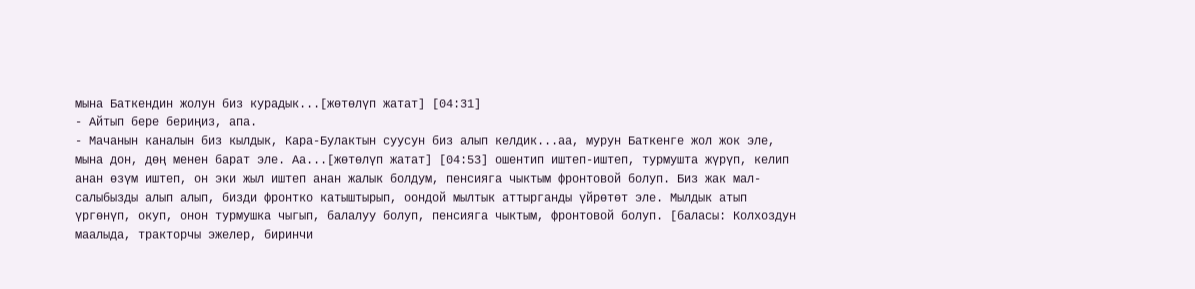мына Баткендин жолун биз курадык...[жөтөлүп жатат] [04:31]
- Айтып бере бериңиз, апа.
- Мачанын каналын биз кылдык, Кара-Булактын суусун биз алып келдик...аа, мурун Баткенге жол жок эле, мына дон, дөң менен барат эле. Аа...[жөтөлүп жатат] [04:53] ошентип иштеп-иштеп, турмушта жүрүп, келип анан өзүм иштеп, он эки жыл иштеп анан жалык болдум, пенсияга чыктым фронтовой болуп. Биз жак мал-салыбызды алып алып, бизди фронтко катыштырып, оондой мылтык аттырганды үйрөтөт эле. Мылдык атып үргөнүп, окуп, онон турмушка чыгып, балалуу болуп, пенсияга чыктым, фронтовой болуп. [баласы: Колхоздун маалыда, тракторчы эжелер, биринчи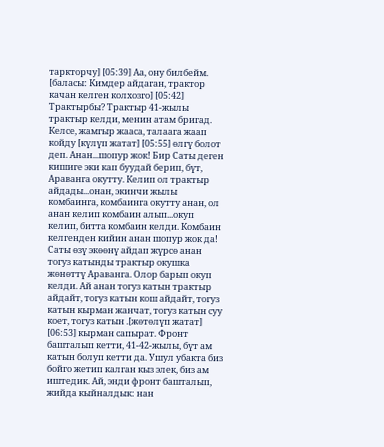таркторчу] [05:39] Аа, ону билбейм. [баласы: Кимдер айдаган, трактор качан келген колхозго] [05:42] Трактырбы? Трактыр 41-жылы трактыр келди, менин атам бригад. Келсе, жамгыр жааса, талаага жаап койду [күлүп жатат] [05:55] өлгү болот деп. Анан...шопур жок! Бир Саты деген кишиге эки кап буудай берип, бүт, Араванга окутту. Келип ол трактыр айдады...онан, экинчи жылы комбаинга, комбаинга окутту анан, ол анан келип комбаин алып...окуп келип, битта комбаин келди. Комбаин келгенден кийин анан шопур жок да! Саты өзү экөөнү айдап жүрсө анан тогуз катынды трактыр окушка жөнөттү Араванга. Олор барып окуп келди. Ай анан тогуз катын трактыр айдайт, тогуз катын кош айдайт, тогуз катын кырман жанчат, тогуз катын суу коет, тогуз катын .[жөтөлүп жатат] [06:53] кырман сапырат. Фронт башталып кетти, 41-42-жылы, бүт ам катын болуп кетти да. Ушул убакта биз бойго жетип калган кыз элек, биз ам иштедик. Ай, энди фронт башталып, жийда кыйналдык: нан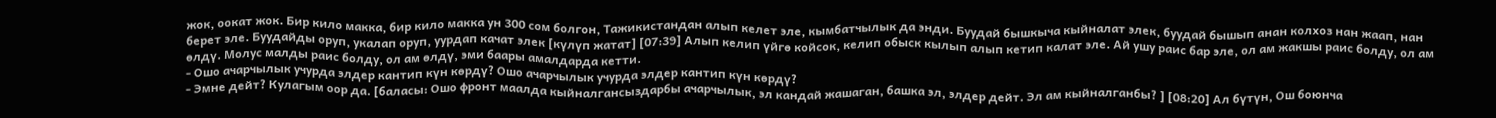жок, оокат жок. Бир кило макка, бир кило макка ун 300 сом болгон, Тажикистандан алып келет эле, кымбатчылык да энди. Буудай бышкыча кыйналат элек, буудай бышып анан колхоз нан жаап, нан берет эле. Буудайды оруп, укалап оруп, уурдап качат элек [күлүп жатат] [07:39] Алып келип үйгө койсок, келип обыск кылып алып кетип калат эле. Ай ушу раис бар эле, ол ам жакшы раис болду, ол ам өлдү. Молус малды раис болду, ол ам өлдү, эми баары амалдарда кетти.
- Ошо ачарчылык учурда элдер кантип күн көрдү? Ошо ачарчылык учурда элдер кантип күн көрдү?
- Эмне дейт? Кулагым оор да. [баласы: Ошо фронт маалда кыйналгансыздарбы ачарчылык, эл кандай жашаган, башка эл, элдер дейт. Эл ам кыйналганбы? ] [08:20] Ал бүтүн, Ош боюнча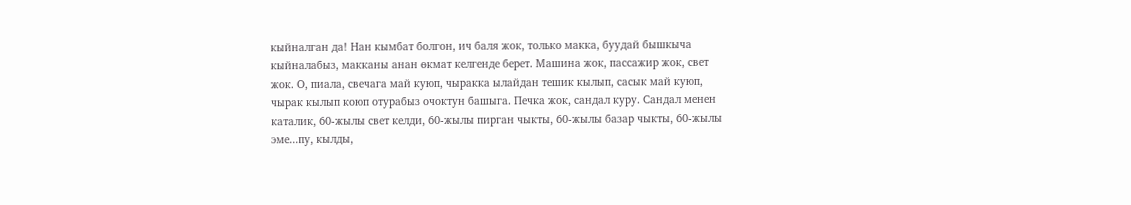кыйналган да! Нан кымбат болгон, ич баля жок, только макка, буудай бышкыча кыйналабыз, макканы анан өкмат келгенде берет. Машина жок, пассажир жок, свет жок. О, пиала, свечага май куюп, чыракка ылайдан тешик кылып, сасык май куюп, чырак кылып коюп отурабыз очоктун башыга. Печка жок, сандал куру. Сандал менен каталик, 60-жылы свет келди, 60-жылы пирган чыкты, 60-жылы базар чыкты, 60-жылы эме...пу, кылды,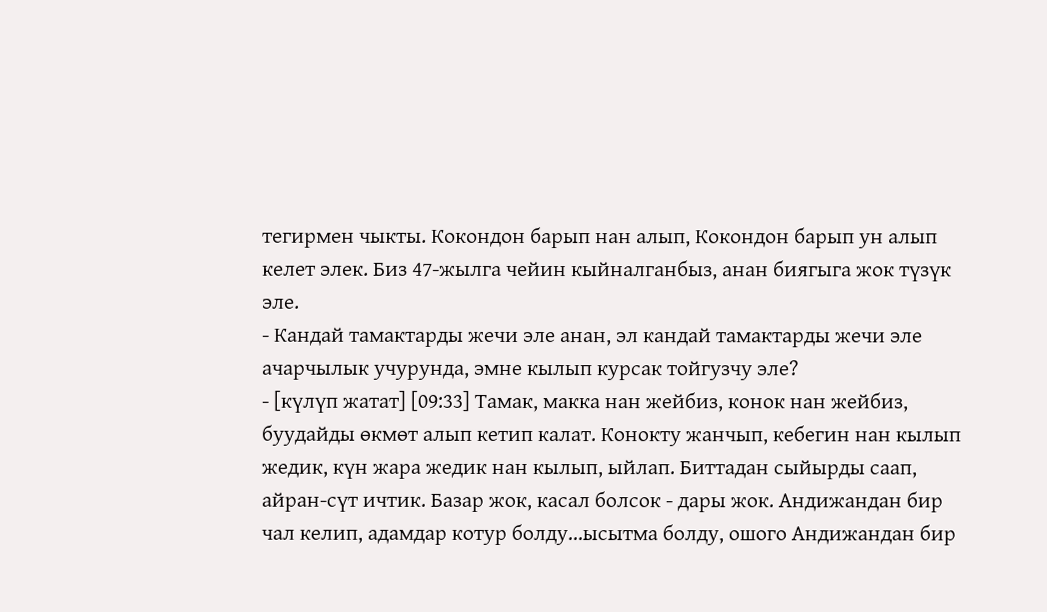тегирмен чыкты. Кокондон барып нан алып, Кокондон барып ун алып келет элек. Биз 47-жылга чейин кыйналганбыз, анан биягыга жок түзүк эле.
- Кандай тамактарды жечи эле анан, эл кандай тамактарды жечи эле ачарчылык учурунда, эмне кылып курсак тойгузчу эле?
- [күлүп жатат] [09:33] Тамак, макка нан жейбиз, конок нан жейбиз, буудайды өкмөт алып кетип калат. Конокту жанчып, кебегин нан кылып жедик, күн жара жедик нан кылып, ыйлап. Биттадан сыйырды саап, айран-сүт ичтик. Базар жок, касал болсок - дары жок. Андижандан бир чал келип, адамдар котур болду...ысытма болду, ошого Андижандан бир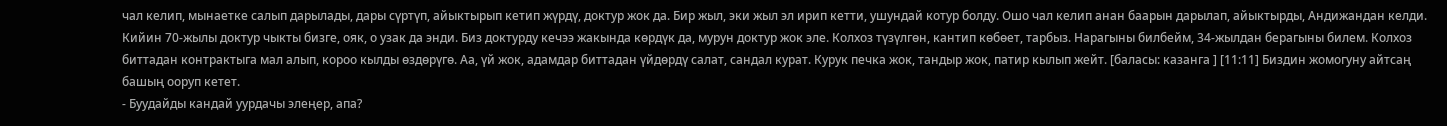чал келип, мынаетке салып дарылады, дары сүртүп, айыктырып кетип жүрдү, доктур жок да. Бир жыл, эки жыл эл ирип кетти, ушундай котур болду. Ошо чал келип анан баарын дарылап, айыктырды, Андижандан келди. Кийин 70-жылы доктур чыкты бизге, ояк, о узак да энди. Биз доктурду кечээ жакында көрдүк да, мурун доктур жок эле. Колхоз түзүлгөн, кантип көбөет, тарбыз. Нарагыны билбейм, 34-жылдан берагыны билем. Колхоз биттадан контрактыга мал алып, короо кылды өздөрүгө. Аа, үй жок, адамдар биттадан үйдөрдү салат, сандал курат. Курук печка жок, тандыр жок, патир кылып жейт. [баласы: казанга ] [11:11] Биздин жомогуну айтсаң башың ооруп кетет.
- Буудайды кандай уурдачы элеңер, апа?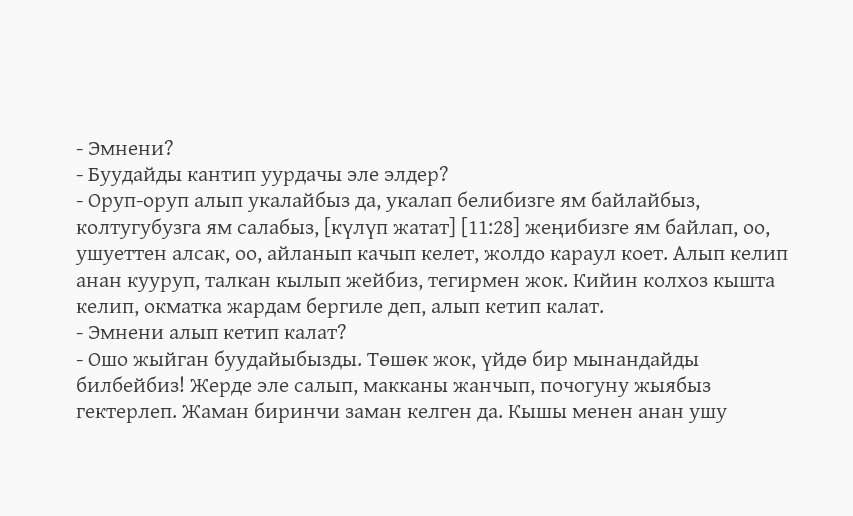- Эмнени?
- Буудайды кантип уурдачы эле элдер?
- Оруп-оруп алып укалайбыз да, укалап белибизге ям байлайбыз, колтугубузга ям салабыз, [күлүп жатат] [11:28] жеңибизге ям байлап, оо, ушуеттен алсак, оо, айланып качып келет, жолдо караул коет. Алып келип анан кууруп, талкан кылып жейбиз, тегирмен жок. Кийин колхоз кышта келип, окматка жардам бергиле деп, алып кетип калат.
- Эмнени алып кетип калат?
- Ошо жыйган буудайыбызды. Төшөк жок, үйдө бир мынандайды билбейбиз! Жерде эле салып, макканы жанчып, почогуну жыябыз гектерлеп. Жаман биринчи заман келген да. Кышы менен анан ушу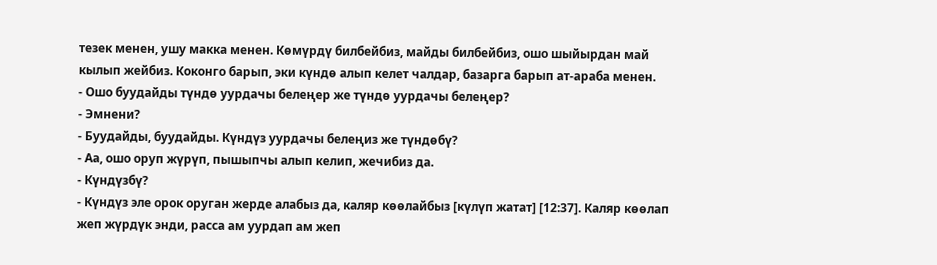тезек менен, ушу макка менен. Көмүрдү билбейбиз, майды билбейбиз, ошо шыйырдан май кылып жейбиз. Коконго барып, эки күндө алып келет чалдар, базарга барып ат-араба менен.
- Ошо буудайды түндө уурдачы белеңер же түндө уурдачы белеңер?
- Эмнени?
- Буудайды, буудайды. Күндүз уурдачы белеңиз же түндөбү?
- Аа, ошо оруп жүрүп, пышыпчы алып келип, жечибиз да.
- Күндүзбү?
- Күндүз эле орок оруган жерде алабыз да, каляр көөлайбыз [күлүп жатат] [12:37]. Каляр көөлап жеп жүрдүк энди, расса ам уурдап ам жеп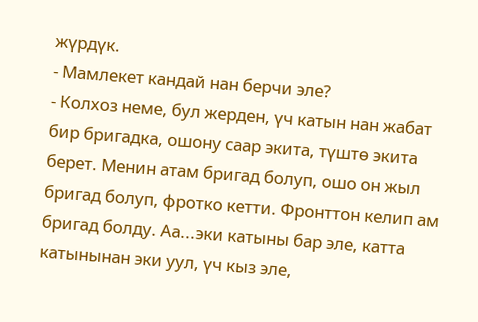жүрдүк.
- Мамлекет кандай нан берчи эле?
- Колхоз неме, бул жерден, үч катын нан жабат бир бригадка, ошону саар экита, түштө экита берет. Менин атам бригад болуп, ошо он жыл бригад болуп, фротко кетти. Фронттон келип ам бригад болду. Аа...эки катыны бар эле, катта катынынан эки уул, үч кыз эле,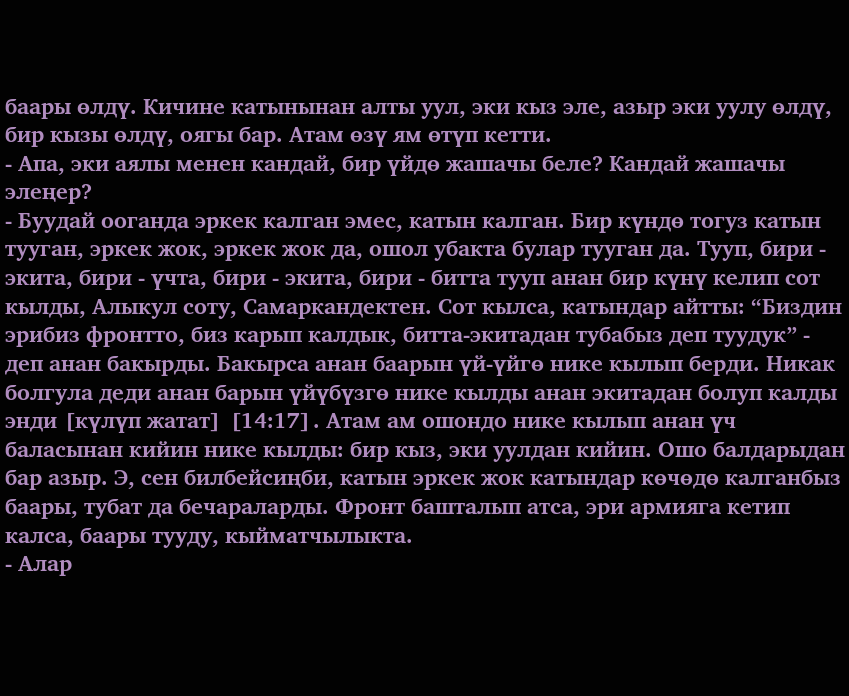баары өлдү. Кичине катынынан алты уул, эки кыз эле, азыр эки уулу өлдү, бир кызы өлдү, оягы бар. Атам өзү ям өтүп кетти.
- Апа, эки аялы менен кандай, бир үйдө жашачы беле? Кандай жашачы элеңер?
- Буудай ооганда эркек калган эмес, катын калган. Бир күндө тогуз катын тууган, эркек жок, эркек жок да, ошол убакта булар тууган да. Тууп, бири - экита, бири - үчта, бири - экита, бири - битта тууп анан бир күнү келип сот кылды, Алыкул соту, Самаркандектен. Сот кылса, катындар айтты: “Биздин эрибиз фронтто, биз карып калдык, битта-экитадан тубабыз деп туудук” - деп анан бакырды. Бакырса анан баарын үй-үйгө нике кылып берди. Никак болгула деди анан барын үйүбүзгө нике кылды анан экитадан болуп калды энди [күлүп жатат] [14:17]. Атам ам ошондо нике кылып анан үч баласынан кийин нике кылды: бир кыз, эки уулдан кийин. Ошо балдарыдан бар азыр. Э, сен билбейсиңби, катын эркек жок катындар көчөдө калганбыз баары, тубат да бечараларды. Фронт башталып атса, эри армияга кетип калса, баары тууду, кыйматчылыкта.
- Алар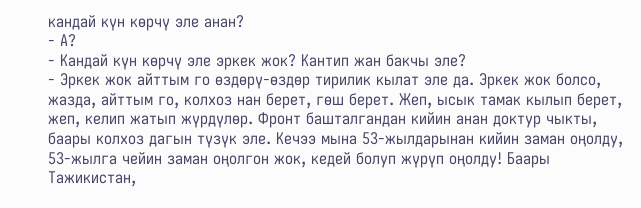кандай күн көрчү эле анан?
- А?
- Кандай күн көрчү эле эркек жок? Кантип жан бакчы эле?
- Эркек жок айттым го өздөрү-өздөр тирилик кылат эле да. Эркек жок болсо, жазда, айттым го, колхоз нан берет, гөш берет. Жеп, ысык тамак кылып берет, жеп, келип жатып жүрдүлөр. Фронт башталгандан кийин анан доктур чыкты, баары колхоз дагын түзүк эле. Кечээ мына 53-жылдарынан кийин заман оңолду, 53-жылга чейин заман оңолгон жок, кедей болуп жүрүп оңолду! Баары Тажикистан,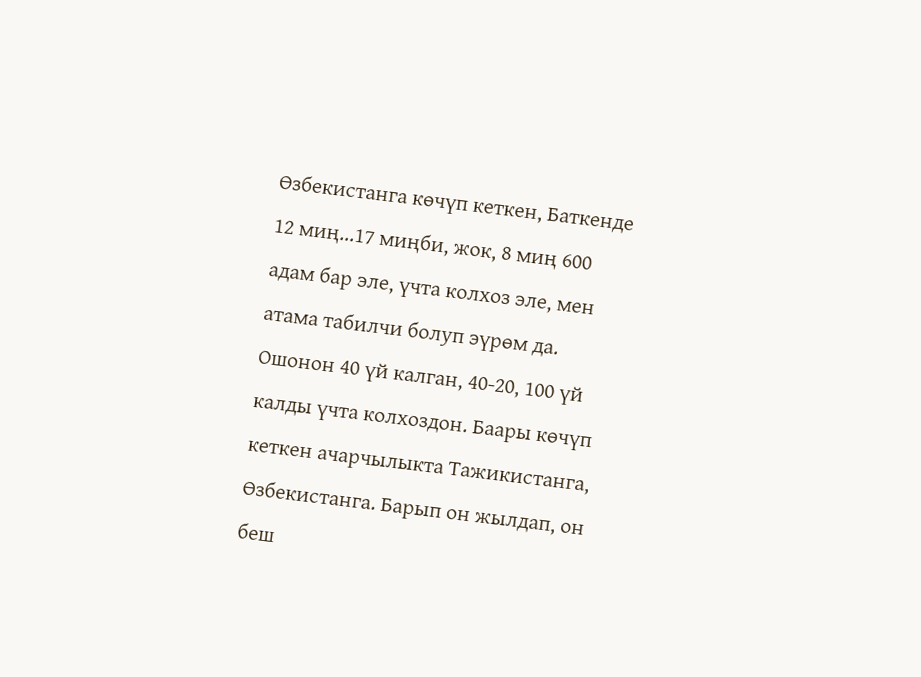Өзбекистанга көчүп кеткен, Баткенде 12 миң...17 миңби, жок, 8 миң 600 адам бар эле, үчта колхоз эле, мен атама табилчи болуп эүрөм да. Ошонон 40 үй калган, 40-20, 100 үй калды үчта колхоздон. Баары көчүп кеткен ачарчылыкта Тажикистанга, Өзбекистанга. Барып он жылдап, он беш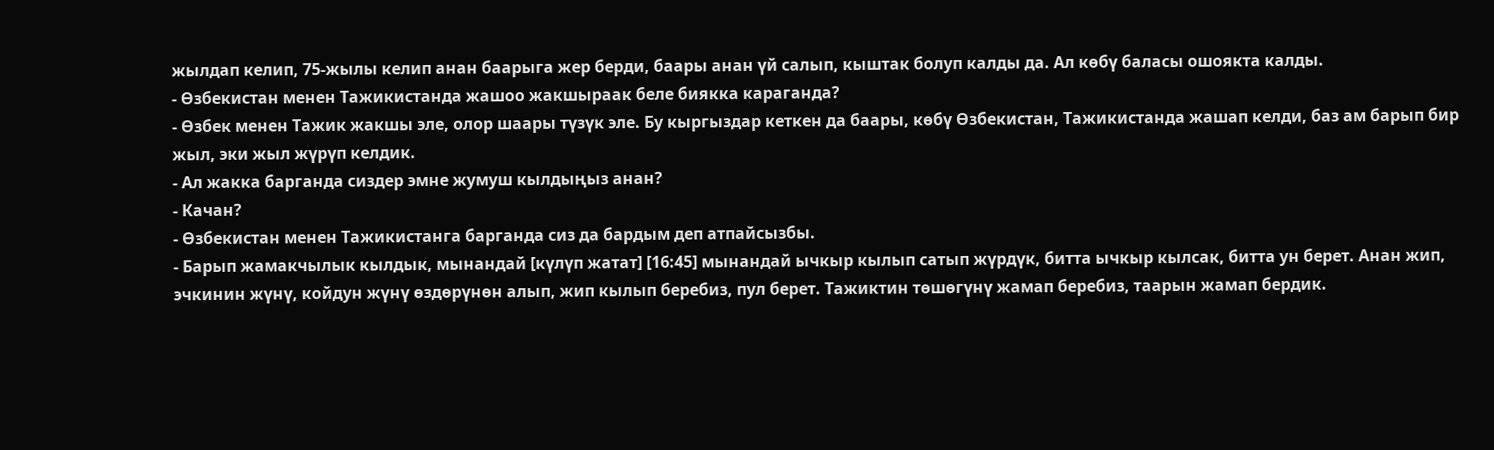жылдап келип, 75-жылы келип анан баарыга жер берди, баары анан үй салып, кыштак болуп калды да. Ал көбү баласы ошоякта калды.
- Өзбекистан менен Тажикистанда жашоо жакшыраак беле биякка караганда?
- Өзбек менен Тажик жакшы эле, олор шаары түзүк эле. Бу кыргыздар кеткен да баары, көбү Өзбекистан, Тажикистанда жашап келди, баз ам барып бир жыл, эки жыл жүрүп келдик.
- Ал жакка барганда сиздер эмне жумуш кылдыңыз анан?
- Качан?
- Өзбекистан менен Тажикистанга барганда сиз да бардым деп атпайсызбы.
- Барып жамакчылык кылдык, мынандай [күлүп жатат] [16:45] мынандай ычкыр кылып сатып жүрдүк, битта ычкыр кылсак, битта ун берет. Анан жип, эчкинин жүнү, койдун жүнү өздөрүнөн алып, жип кылып беребиз, пул берет. Тажиктин төшөгүнү жамап беребиз, таарын жамап бердик.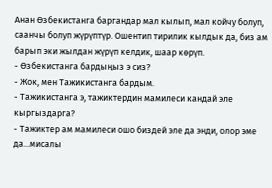Анан Өзбекистанга баргандар мал кылып, мал койчу болуп, саанчы болуп жүрүптүр. Ошентип тирилик кылдык да, биз ам барып эки жылдан жүрүп келдик, шаар көрүп.
- Өзбекистанга бардыңыз э сиз?
- Жок, мен Тажикистанга бардым.
- Тажикистанга э, тажиктердин мамилеси кандай эле кыргыздарга?
- Тажиктер ам мамилеси ошо биздей эле да энди, олор эме да...мисалы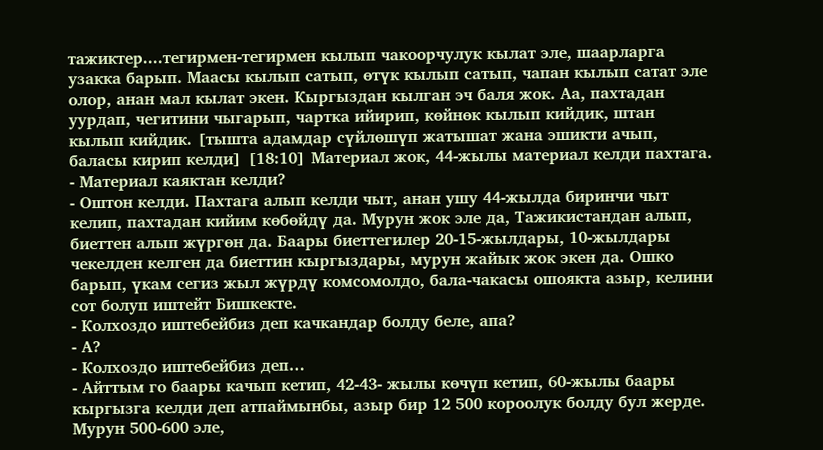тажиктер....тегирмен-тегирмен кылып чакоорчулук кылат эле, шаарларга узакка барып. Маасы кылып сатып, өтүк кылып сатып, чапан кылып сатат эле олор, анан мал кылат экен. Кыргыздан кылган эч баля жок. Аа, пахтадан уурдап, чегитини чыгарып, чартка ийирип, көйнөк кылып кийдик, штан кылып кийдик. [тышта адамдар сүйлөшүп жатышат жана эшикти ачып, баласы кирип келди] [18:10] Материал жок, 44-жылы материал келди пахтага.
- Материал каяктан келди?
- Оштон келди. Пахтага алып келди чыт, анан ушу 44-жылда биринчи чыт келип, пахтадан кийим көбөйдү да. Мурун жок эле да, Тажикистандан алып, биеттен алып жүргөн да. Баары биеттегилер 20-15-жылдары, 10-жылдары чекелден келген да биеттин кыргыздары, мурун жайык жок экен да. Ошко барып, үкам сегиз жыл жүрдү комсомолдо, бала-чакасы ошоякта азыр, келини сот болуп иштейт Бишкекте.
- Колхоздо иштебейбиз деп качкандар болду беле, апа?
- А?
- Колхоздо иштебейбиз деп…
- Айттым го баары качып кетип, 42-43- жылы көчүп кетип, 60-жылы баары кыргызга келди деп атпаймынбы, азыр бир 12 500 короолук болду бул жерде. Мурун 500-600 эле,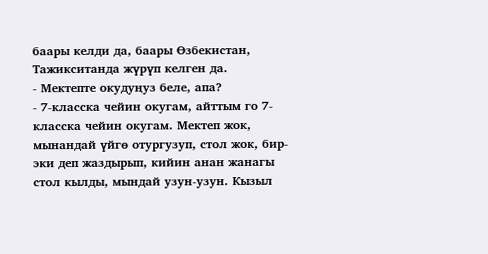баары келди да, баары Өзбекистан, Тажикситанда жүрүп келген да.
- Мектепте окудуңуз беле, апа?
- 7-класска чейин окугам, айттым го 7-класска чейин окугам. Мектеп жок, мынандай үйгө отургузуп, стол жок, бир-эки деп жаздырып, кийин анан жанагы стол кылды, мындай узун-узун. Кызыл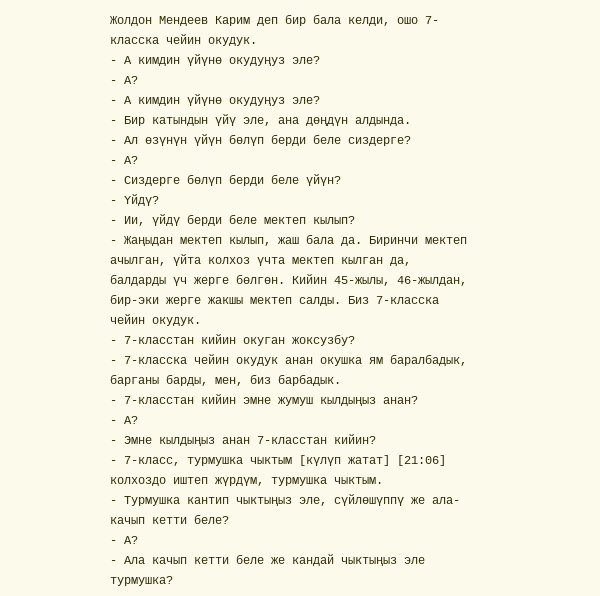Жолдон Мендеев Карим деп бир бала келди, ошо 7-класска чейин окудук.
- А кимдин үйүнө окудуңуз эле?
- А?
- А кимдин үйүнө окудуңуз эле?
- Бир катындын үйү эле, ана дөңдүн алдында.
- Ал өзүнүн үйүн бөлүп берди беле сиздерге?
- А?
- Сиздерге бөлүп берди беле үйүн?
- Үйдү?
- Ии, үйдү берди беле мектеп кылып?
- Жаңыдан мектеп кылып, жаш бала да. Биринчи мектеп ачылган, үйта колхоз үчта мектеп кылган да, балдарды үч жерге бөлгөн. Кийин 45-жылы, 46-жылдан, бир-эки жерге жакшы мектеп салды. Биз 7-класска чейин окудук.
- 7-класстан кийин окуган жоксузбу?
- 7-класска чейин окудук анан окушка ям баралбадык, барганы барды, мен, биз барбадык.
- 7-класстан кийин эмне жумуш кылдыңыз анан?
- А?
- Эмне кылдыңыз анан 7-класстан кийин?
- 7-класс, турмушка чыктым [күлүп жатат] [21:06] колхоздо иштеп жүрдүм, турмушка чыктым.
- Турмушка кантип чыктыңыз эле, сүйлөшүппү же ала-качып кетти беле?
- А?
- Ала качып кетти беле же кандай чыктыңыз эле турмушка?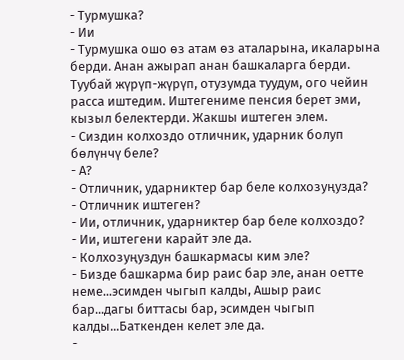- Турмушка?
- Ии
- Турмушка ошо өз атам өз аталарына, икаларына берди. Анан ажырап анан башкаларга берди. Туубай жүрүп-жүрүп, отузумда туудум, ого чейин расса иштедим. Иштегениме пенсия берет эми, кызыл белектерди. Жакшы иштеген элем.
- Сиздин колхоздо отличник, ударник болуп бөлүнчү беле?
- А?
- Отличник, ударниктер бар беле колхозуңузда?
- Отличник иштеген?
- Ии, отличник, ударниктер бар беле колхоздо?
- Ии, иштегени карайт эле да.
- Колхозуңуздун башкармасы ким эле?
- Бизде башкарма бир раис бар эле, анан оетте неме...эсимден чыгып калды, Ашыр раис бар...дагы биттасы бар, эсимден чыгып калды...Баткенден келет эле да.
-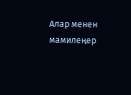Алар менен мамилеңер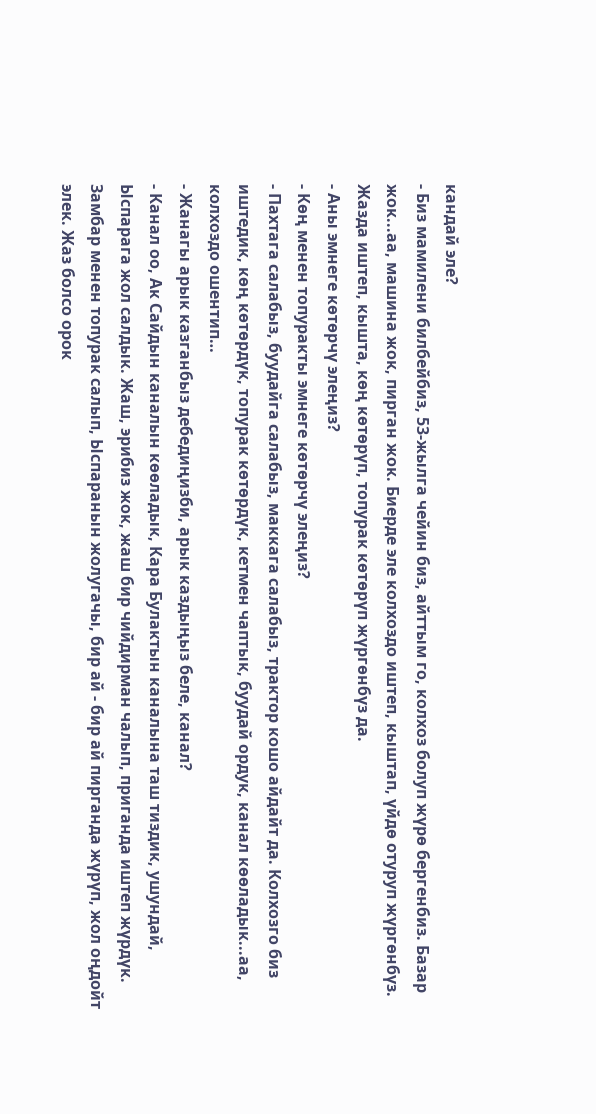кандай эле?
- Биз мамилени билбейбиз, 53-жылга чейин биз, айттым го, колхоз болуп жүрө бергенбиз. Базар жок...аа, машина жок, пирган жок. Биерде эле колхоздо иштеп, кыштап, үйдө отуруп жүргөнбүз. Жазда иштеп, кышта, көң көтөрүп, топурак көтөрүп жүргөнбүз да.
- Аны эмнеге көтөрчү элеңиз?
- Көң менен топуракты эмнеге көтөрчү элеңиз?
- Пахтага салабыз, буудайга салабыз, маккага салабыз, трактор кошо айдайт да. Колхозго биз иштедик, көң көтөрдүк, топурак көтөрдүк, кетмен чаптык, буудай ордук, канал көөладык...аа, колхоздо ошентип…
- Жанагы арык казганбыз дебедиңизби, арык каздыңыз беле, канал?
- Канал оо, Ак Сайдын каналын көөладык, Кара Булактын каналына таш тиздик, ушундай, Ыспарага жол салдык. Жаш, эрибиз жок, жаш бир чийдирман чалып, приганда иштеп жүрдүк. Замбар менен топурак салып, Ыспаранын жолугачы, бир ай - бир ай пирганда жүрүп, жол оңдойт элек. Жаз болсо орок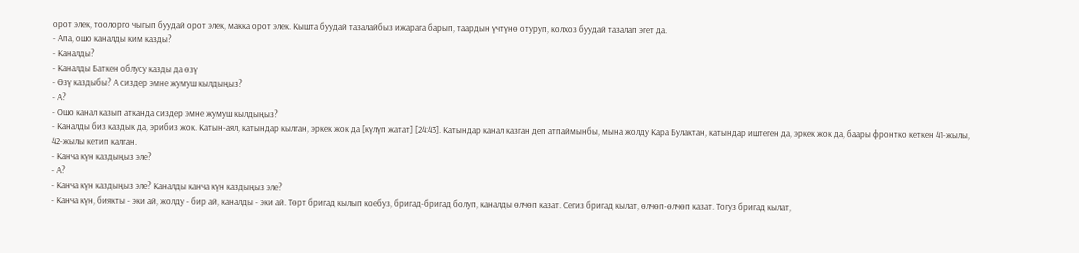орот элек, тоолорго чыгып буудай орот элек, макка орот элек. Кышта буудай тазалайбыз ижарага барып, таардын үчтүнө отуруп, колхоз буудай тазалап эгет да.
- Апа, ошо каналды ким казды?
- Каналды?
- Каналды Баткен облусу казды да өзү
- Өзү каздыбы? А сиздер эмне жумуш кылдыңыз?
- А?
- Ошо канал казып атканда сиздер эмне жумуш кылдыңыз?
- Каналды биз каздык да, эрибиз жок. Катын-аял, катындар кылган, эркек жок да [күлүп жатат] [24:43]. Катындар канал казган деп атпаймынбы, мына жолду Кара Булактан, катындар иштеген да, эркек жок да, баары фронтко кеткен 41-жылы, 42-жылы кетип калган.
- Канча күн каздыңыз эле?
- А?
- Канча күн каздыңыз эле? Каналды канча күн каздыңыз эле?
- Канча күн, биякты - эки ай, жолду - бир ай, каналды - эки ай. Төрт бригад кылып коебуз, бригад-бригад болуп, каналды өлчөп казат. Сегиз бригад кылат, өлчөп-өлчөп казат. Тогуз бригад кылат,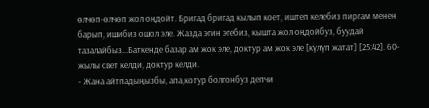өлчөп-өлчөп жол оңдойт. Бригад бригад кылып коет, иштеп келебиз пиргам менен барып, ишибиз ошол эле. Жазда эгин эгебиз, кышта жол оңдойбуз, буудай тазалайбыз...Баткенде базар ам жок эле, доктур ам жок эле [күлүп жатат] [25:42]. 60-жылы свет келди, доктур келди.
- Жана айтпадыңызбы, апа,котур болгонбуз депчи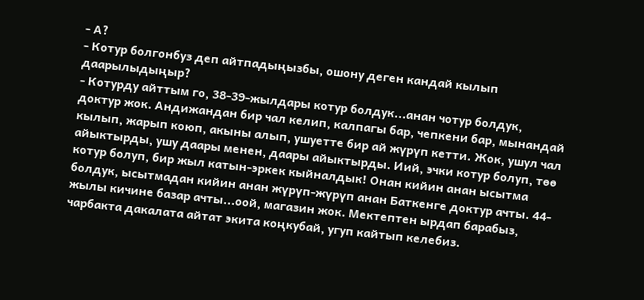- А?
- Котур болгонбуз деп айтпадыңызбы, ошону деген кандай кылып даарылыдыңыр?
- Котурду айттым го, 38-39-жылдары котур болдук...анан чотур болдук, доктур жок. Андижандан бир чал келип, калпагы бар, чепкени бар, мынандай кылып, жарып коюп, акыны алып, ушуетте бир ай жүрүп кетти. Жок, ушул чал айыктырды, ушу даары менен, даары айыктырды. Иий, эчки котур болуп, төө котур болуп, бир жыл катын-эркек кыйналдык! Онан кийин анан ысытма болдук, ысытмадан кийин анан жүрүп-жүрүп анан Баткенге доктур ачты. 44-жылы кичине базар ачты...оой, магазин жок. Мектептен ырдап барабыз, чарбакта дакалата айтат экита коңкубай, угуп кайтып келебиз.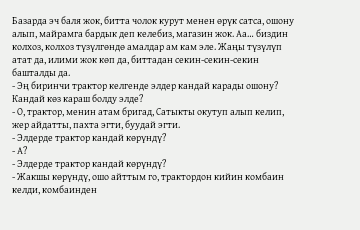Базарда эч баля жок, битта чолок курут менен өрүк сатса, ошону алып, майрамга бардык деп келебиз, магазин жок. Аа… биздин колхоз, колхоз түзүлгөндө амалдар ам кам эле. Жаңы түзүлүп атат да, илими жок көп да, биттадан секин-секин-секин башталды да.
- Эң биринчи трактор келгенде элдер кандай карады ошону? Кандай көз караш болду элде?
- О, трактор, менин атам бригад, Сатыкты окутуп алып келип, жер айдатты, пахта эгти, буудай эгти.
- Элдерде трактор кандай көрүндү?
- А?
- Элдерде трактор кандай көрүндү?
- Жакшы көрүндү, ошо айттым го, трактордон кийин комбаин келди, комбаинден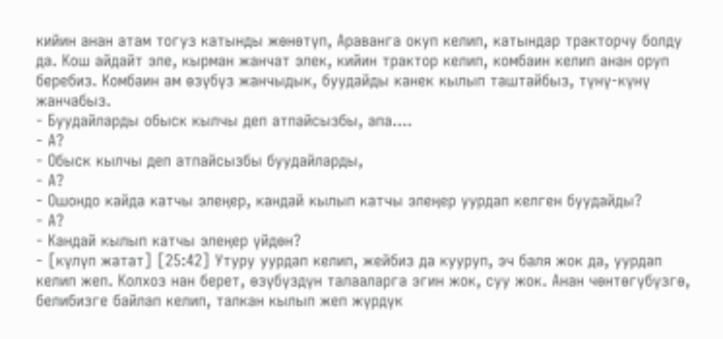кийин анан атам тогуз катынды жөнөтүп, Араванга окуп келип, катындар тракторчу болду да. Кош айдайт эле, кырман жанчат элек, кийин трактор келип, комбаин келип анан оруп беребиз. Комбаин ам өзүбүз жанчыдык, буудайды канек кылып таштайбыз, түнү-күнү жанчабыз.
- Буудайларды обыск кылчы деп атпайсызбы, апа....
- А?
- Обыск кылчы деп атпайсызбы буудайларды,
- А?
- Ошондо кайда катчы элеңер, кандай кылып катчы элеңер уурдап келген буудайды?
- А?
- Кандай кылып катчы элеңер үйдөн?
- [күлүп жатат] [25:42] Утуру уурдап келип, жейбиз да кууруп, эч баля жок да, уурдап келип жеп. Колхоз нан берет, өзүбүздүн талааларга эгин жок, суу жок. Анан чөнтөгүбүзгө, белибизге байлап келип, талкан кылып жеп жүрдүк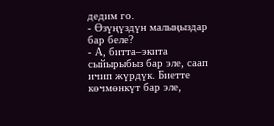дедим го.
- Өзүңүздүн малыңыздар бар беле?
- А, битта–экита сыйырыбыз бар эле, саап ичип жүрдүк. Биетте көчмөнкүт бар эле,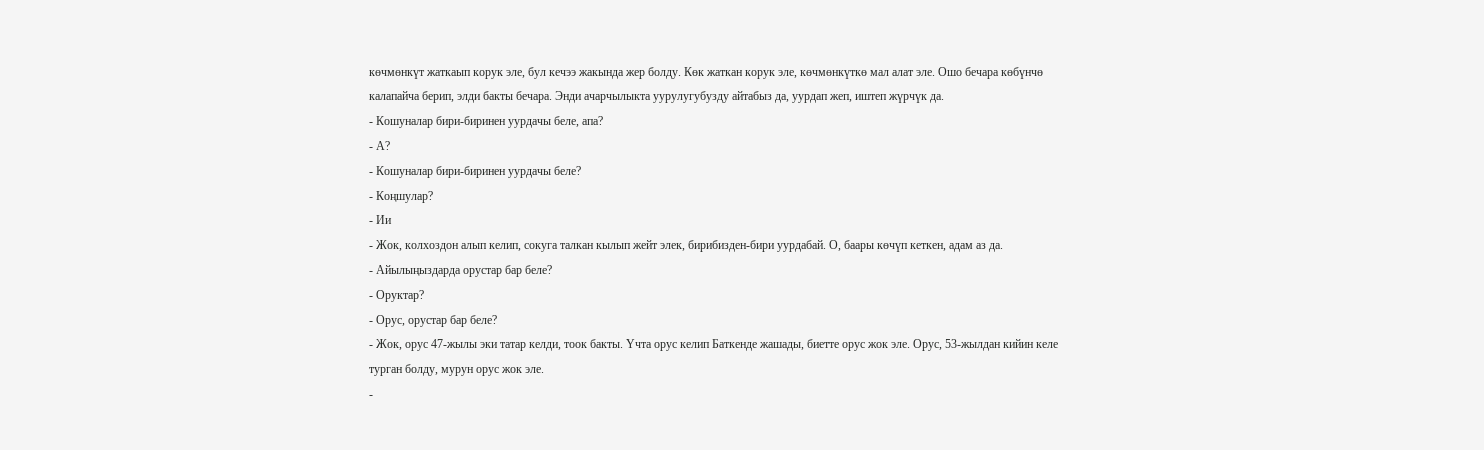көчмөнкүт жаткаып корук эле, бул кечээ жакында жер болду. Көк жаткан корук эле, көчмөнкүткө мал алат эле. Ошо бечара көбүнчө калапайча берип, элди бакты бечара. Энди ачарчылыкта уурулугубузду айтабыз да, уурдап жеп, иштеп жүрчүк да.
- Кошуналар бири-биринен уурдачы беле, апа?
- А?
- Кошуналар бири-биринен уурдачы беле?
- Коңшулар?
- Ии
- Жок, колхоздон алып келип, сокуга талкан кылып жейт элек, бирибизден-бири уурдабай. О, баары көчүп кеткен, адам аз да.
- Айылыңыздарда орустар бар беле?
- Оруктар?
- Орус, орустар бар беле?
- Жок, орус 47-жылы эки татар келди, тоок бакты. Үчта орус келип Баткенде жашады, биетте орус жок эле. Орус, 53-жылдан кийин келе турган болду, мурун орус жок эле.
-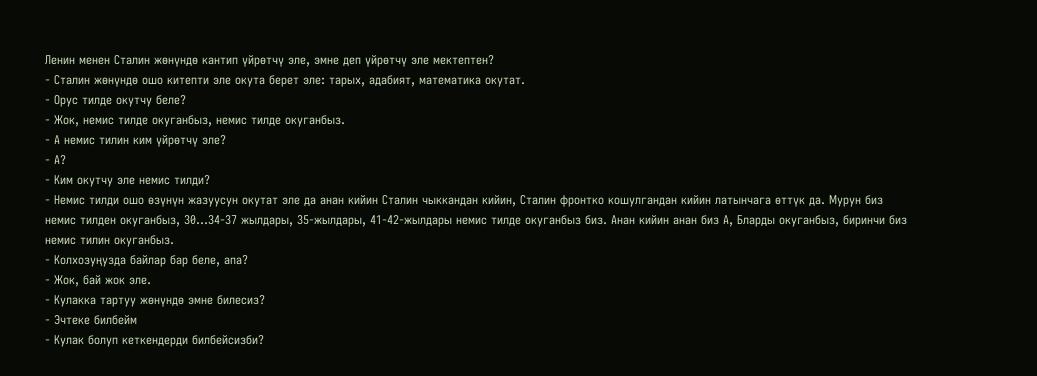Ленин менен Сталин жөнүндө кантип үйрөтчү эле, эмне деп үйрөтчү эле мектептен?
- Сталин жөнүндө ошо китепти эле окута берет эле: тарых, адабият, математика окутат.
- Орус тилде окутчу беле?
- Жок, немис тилде окуганбыз, немис тилде окуганбыз.
- А немис тилин ким үйрөтчү эле?
- А?
- Ким окутчу эле немис тилди?
- Немис тилди ошо өзүнүн жазуусун окутат эле да анан кийин Сталин чыккандан кийин, Сталин фронтко кошулгандан кийин латынчага өттүк да. Мурун биз немис тилден окуганбыз, 30...34-37 жылдары, 35-жылдары, 41-42-жылдары немис тилде окуганбыз биз. Анан кийин анан биз А, Бларды окуганбыз, биринчи биз немис тилин окуганбыз.
- Колхозуңузда байлар бар беле, апа?
- Жок, бай жок эле.
- Кулакка тартуу жөнүндө эмне билесиз?
- Эчтеке билбейм
- Кулак болуп кеткендерди билбейсизби?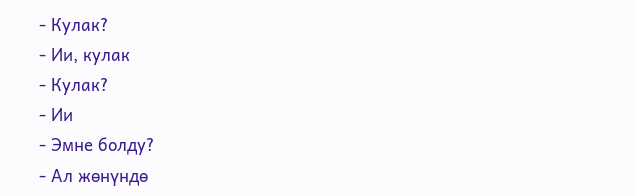- Кулак?
- Ии, кулак
- Кулак?
- Ии
- Эмне болду?
- Ал жөнүндө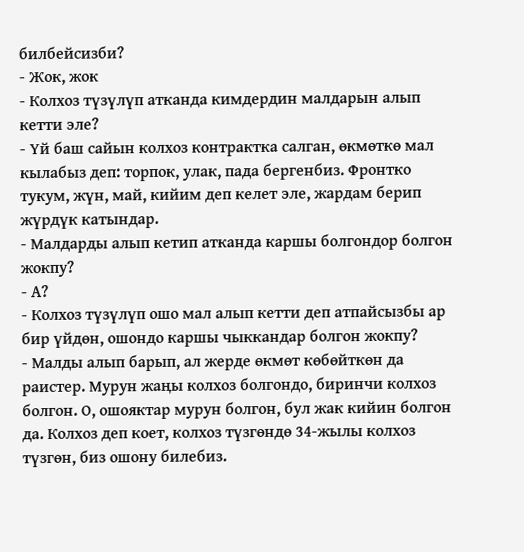билбейсизби?
- Жок, жок
- Колхоз түзүлүп атканда кимдердин малдарын алып кетти эле?
- Үй баш сайын колхоз контрактка салган, өкмөткө мал кылабыз деп: торпок, улак, пада бергенбиз. Фронтко тукум, жүн, май, кийим деп келет эле, жардам берип жүрдүк катындар.
- Малдарды алып кетип атканда каршы болгондор болгон жокпу?
- А?
- Колхоз түзүлүп ошо мал алып кетти деп атпайсызбы ар бир үйдөн, ошондо каршы чыккандар болгон жокпу?
- Малды алып барып, ал жерде өкмөт көбөйткөн да раистер. Мурун жаңы колхоз болгондо, биринчи колхоз болгон. О, ошояктар мурун болгон, бул жак кийин болгон да. Колхоз деп коет, колхоз түзгөндө 34-жылы колхоз түзгөн, биз ошону билебиз.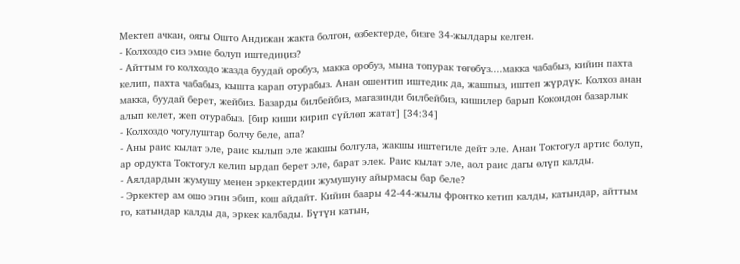Мектеп ачкан, оягы Ошто Андижан жакта болгон, өзбектерде, бизге 34-жылдары келген.
- Колхоздо сиз эмне болуп иштедиңиз?
- Айттым го колхоздо жазда буудай оробуз, макка оробуз, мына топурак төгөбүз....макка чабабыз, кийин пахта келип, пахта чабабыз, кышта карап отурабыз. Анан ошентип иштедик да, жашпыз, иштеп жүрдүк. Колхоз анан макка, буудай берет, жейбиз. Базарды билбейбиз, магазинди билбейбиз, кишилер барып Кокондон базарлык алып келет, жеп отурабыз. [бир киши кирип сүйлөп жатат] [34:34]
- Колхоздо чогулуштар болчу беле, апа?
- Аны раис кылат эле, раис кылып эле жакшы болгула, жакшы иштегиле дейт эле. Анан Токтогул артис болуп, ар ордукта Токтогул келип ырдап берет эле, барат элек. Раис кылат эле, аол раис дагы өлүп калды.
- Аялдардын жумушу менен эркектердин жумушуну айырмасы бар беле?
- Эркектер ам ошо эгин эбип, кош айдайт. Кийин баары 42-44-жылы фронтко кетип калды, катындар, айттым го, катындар калды да, эркек калбады. Бүтүн катын,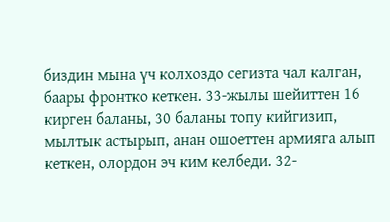биздин мына үч колхоздо сегизта чал калган, баары фронтко кеткен. 33-жылы шейиттен 16 кирген баланы, 30 баланы топу кийгизип, мылтык астырып, анан ошоеттен армияга алып кеткен, олордон эч ким келбеди. 32-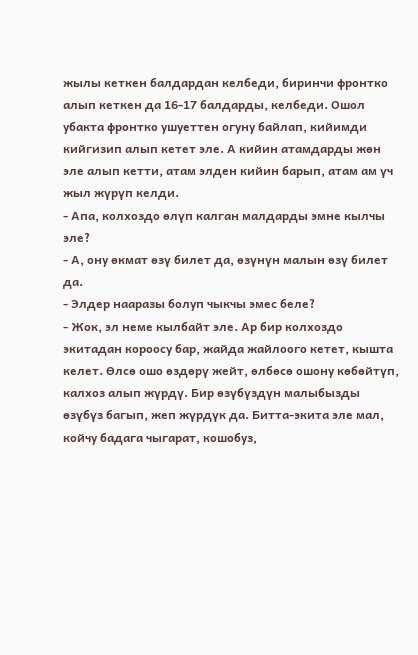жылы кеткен балдардан келбеди, биринчи фронтко алып кеткен да 16-17 балдарды, келбеди. Ошол убакта фронтко ушуеттен огуну байлап, кийимди кийгизип алып кетет эле. А кийин атамдарды жөн эле алып кетти, атам элден кийин барып, атам ам үч жыл жүрүп келди.
- Апа, колхоздо өлүп калган малдарды эмне кылчы эле?
- А, ону өкмат өзү билет да, өзүнүн малын өзү билет да.
- Элдер нааразы болуп чыкчы эмес беле?
- Жок, эл неме кылбайт эле. Ар бир колхоздо экитадан короосу бар, жайда жайлоого кетет, кышта келет. Өлсө ошо өздөрү жейт, өлбөсө ошону көбөйтүп, калхоз алып жүрдү. Бир өзүбүздүн малыбызды өзүбүз багып, жеп жүрдүк да. Битта-экита эле мал, койчу бадага чыгарат, кошобуз,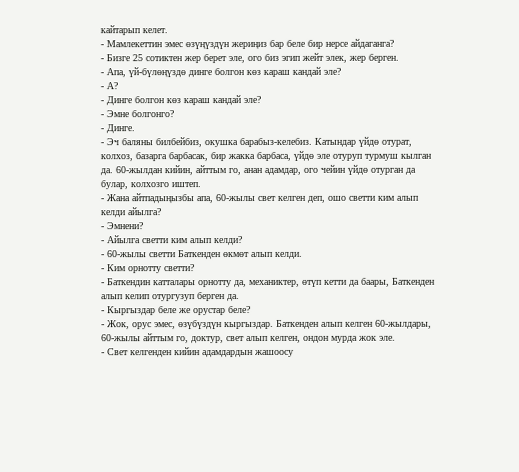кайтарып келет.
- Мамлекеттин эмес өзүңүздүн жериңиз бар беле бир нерсе айдаганга?
- Бизге 25 сотиктен жер берет эле, ого биз эгип жейт элек, жер берген.
- Апа, үй-бүлөңүздө динге болгон көз караш кандай эле?
- А?
- Динге болгон көз караш кандай эле?
- Эмне болгонго?
- Динге.
- Эч баляны билбейбиз, окушка барабыз-келебиз. Катындар үйдө отурат, колхоз, базарга барбасак, бир жакка барбаса, үйдө эле отуруп турмуш кылган да. 60-жылдан кийин, айттым го, анан адамдар, ого чейин үйдө отурган да булар, колхозго иштеп.
- Жана айтпадыңызбы апа, 60-жылы свет келген деп, ошо светти ким алып келди айылга?
- Эмнени?
- Айылга светти ким алып келди?
- 60-жылы светти Баткенден өкмөт алып келди.
- Ким орнотту светти?
- Баткендин катталары орнотту да, механиктер, өтүп кетти да баары, Баткенден алып келип отургузуп берген да.
- Кыргыздар беле же орустар беле?
- Жок, орус эмес, өзүбүздүн кыргыздар. Баткенден алып келген 60-жылдары, 60-жылы айттым го, доктур, свет алып келген, ондон мурда жок эле.
- Свет келгенден кийин адамдардын жашоосу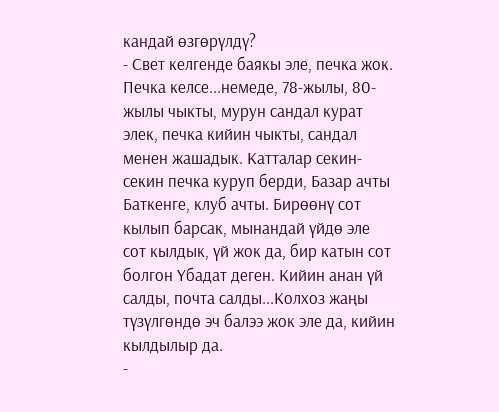кандай өзгөрүлдү?
- Свет келгенде баякы эле, печка жок. Печка келсе...немеде, 78-жылы, 80-жылы чыкты, мурун сандал курат элек, печка кийин чыкты, сандал менен жашадык. Катталар секин-секин печка куруп берди, Базар ачты Баткенге, клуб ачты. Бирөөнү сот кылып барсак, мынандай үйдө эле сот кылдык, үй жок да, бир катын сот болгон Үбадат деген. Кийин анан үй салды, почта салды...Колхоз жаңы түзүлгөндө эч балээ жок эле да, кийин кылдылыр да.
-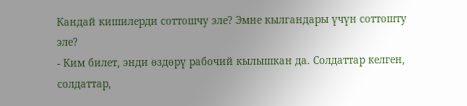Кандай кишилерди соттошчу эле? Эмне кылгандары үчүн соттошту эле?
- Ким билет, энди өздөрү рабочий кылышкан да. Солдаттар келген, солдаттар,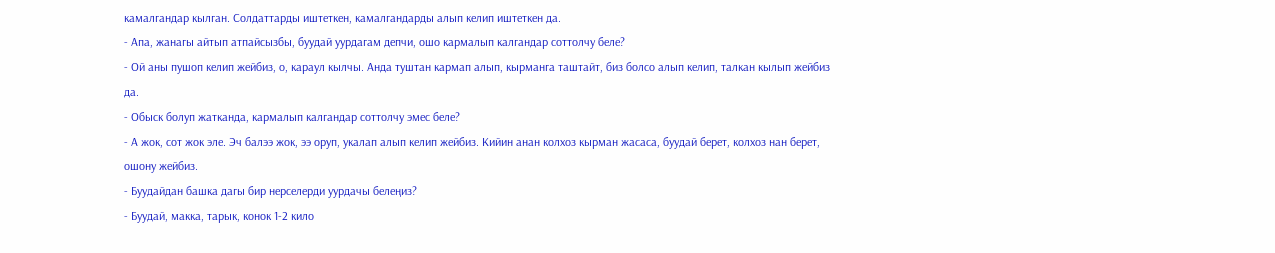камалгандар кылган. Солдаттарды иштеткен, камалгандарды алып келип иштеткен да.
- Апа, жанагы айтып атпайсызбы, буудай уурдагам депчи, ошо кармалып калгандар соттолчу беле?
- Ой аны пушоп келип жейбиз, о, караул кылчы. Анда туштан кармап алып, кырманга таштайт, биз болсо алып келип, талкан кылып жейбиз да.
- Обыск болуп жатканда, кармалып калгандар соттолчу эмес беле?
- А жок, сот жок эле. Эч балээ жок, ээ оруп, укалап алып келип жейбиз. Кийин анан колхоз кырман жасаса, буудай берет, колхоз нан берет, ошону жейбиз.
- Буудайдан башка дагы бир нерселерди уурдачы белеңиз?
- Буудай, макка, тарык, конок 1-2 кило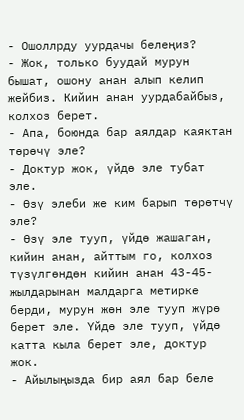- Ошоллрду уурдачы белеңиз?
- Жок, только буудай мурун бышат, ошону анан алып келип жейбиз. Кийин анан уурдабайбыз, колхоз берет.
- Апа, боюнда бар аялдар каяктан төрөчү эле?
- Доктур жок, үйдө эле тубат эле.
- Өзү элеби же ким барып төрөтчү эле?
- Өзү эле тууп, үйдө жашаган, кийин анан, айттым го, колхоз түзүлгөндөн кийин анан 43-45-жылдарынан малдарга метирке берди, мурун жөн эле тууп жүрө берет эле. Үйдө эле тууп, үйдө катта кыла берет эле, доктур жок.
- Айылыңызда бир аял бар беле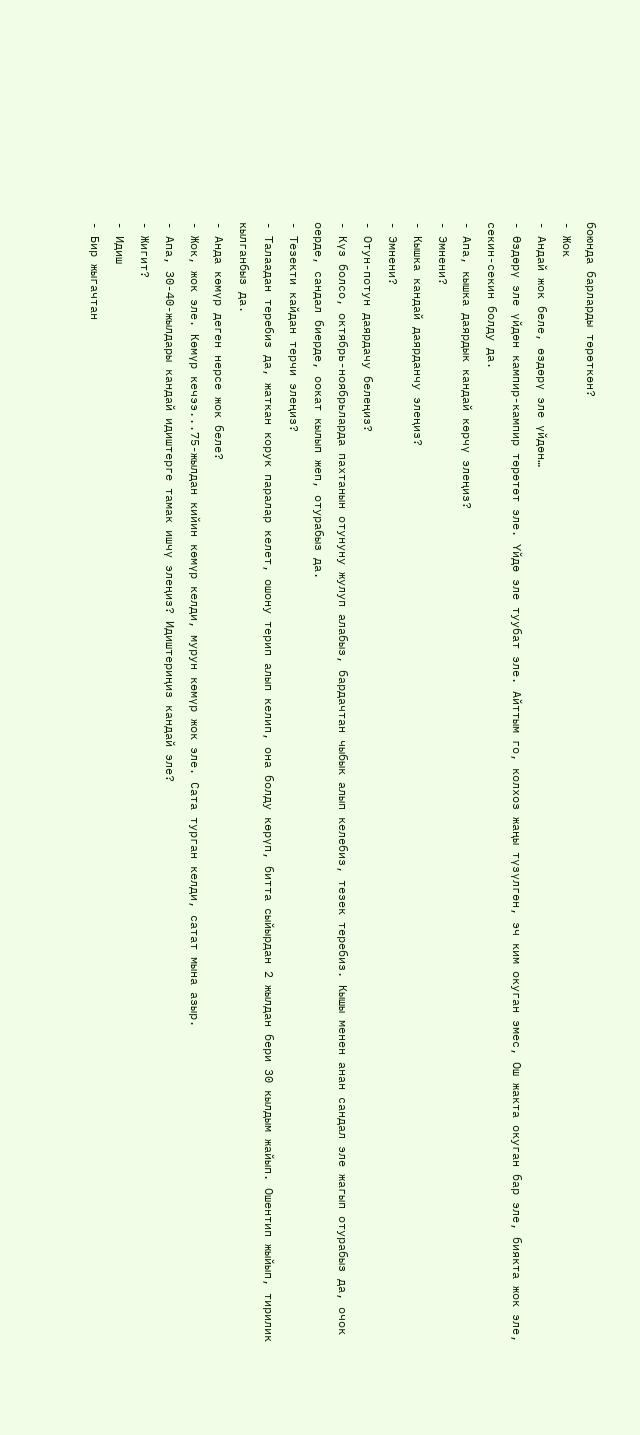боюнда барларды төрөткөн?
- Жок
- Андай жок беле, өздөрү эле үйдөн…
- Өздөрү эле үйдөн кампир-кампир төрөтөт эле. Үйдө эле туубат эле. Айттым го, колхоз жаңы түзүлгөн, эч ким окуган эмес, Ош жакта окуган бар эле, биякта жок эле, секин-секин болду да.
- Апа, кышка даярдык кандай көрчү элеңиз?
- Эмнени?
- Кышка кандай даярданчу элеңиз?
- Эмнени?
- Отун-потун даярдачу белеңиз?
- Күз болсо, октябрь-ноябрьларда пахтанын отунуну жулуп алабыз, бардачтан чыбык алып келебиз, тезек теребиз. Кышы менен анан сандал эле жагып отурабыз да, очок оерде, сандал биерде, оокат кылып жеп, отурабыз да.
- Тезекти кайдан терчи элеңиз?
- Талаадан теребиз да, жаткан корук паралар келет, ошону терип алып келип, она болду көрүп, битта сыйырдан 2 жылдан бери 30 кылдым жайып. Ошентип жыйып, тирилик кылганбыз да.
- Анда көмүр деген нерсе жок беле?
- Жок, жок эле. Көмүр кечээ...75-жылдан кийин көмүр келди, мурун көмүр жок эле. Сата турган келди, сатат мына азыр.
- Апа, 30-40-жылдары кандай идиштерге тамак ишчү элеңиз? Идиштериңиз кандай эле?
- Жигит?
- Идиш
- Бир жыгачтан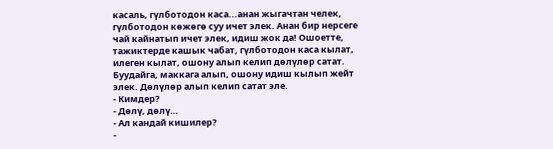касаль, гүлботодон каса...анан жыгачтан челек, гүлботодон көжөгө суу ичет элек. Анан бир нерсеге чай кайнатып ичет элек, идиш жок да! Ошоетте, тажиктерде кашык чабат, гүлботодон каса кылат, илеген кылат, ошону алып келип дөлүлөр сатат. Буудайга, маккага алып, ошону идиш кылып жейт элек. Дөлүлөр алып келип сатат эле.
- Кимдер?
- Дөлү, дөлү…
- Ал кандай кишилер?
-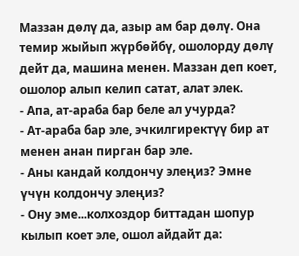Маззан дөлү да, азыр ам бар дөлү. Она темир жыйып жүрбөйбү, ошолорду дөлү дейт да, машина менен. Маззан деп коет, ошолор алып келип сатат, алат элек.
- Апа, ат-араба бар беле ал учурда?
- Ат-араба бар эле, эчкилгиректүү бир ат менен анан пирган бар эле.
- Аны кандай колдончу элеңиз? Эмне үчүн колдончу элеңиз?
- Ону эме...колхоздор биттадан шопур кылып коет эле, ошол айдайт да: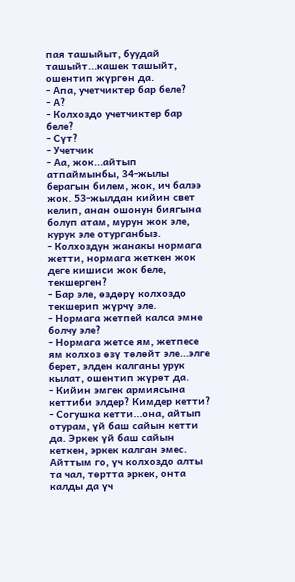пая ташыйыт, буудай ташыйт...кашек ташыйт, ошентип жүргөн да.
- Апа, учетчиктер бар беле?
- А?
- Колхоздо учетчиктер бар беле?
- Сүт?
- Учетчик
- Аа, жок...айтып атпаймынбы, 34-жылы берагын билем, жок, ич балээ жок. 53-жылдан кийин свет келип, анан ошонун биягына болуп атам, мурун жок эле, курук эле отурганбыз.
- Колхоздун жанакы нормага жетти, нормага жеткен жок деге кишиси жок беле, текшерген?
- Бар эле, өздөрү колхоздо текшерип жүрчү эле.
- Нормага жетпей калса эмне болчу эле?
- Нормага жетсе ям, жетпесе ям колхоз өзү төлөйт эле...элге берет, элден калганы урук кылат, ошентип жүрөт да.
- Кийин эмгек армиясына кеттиби элдер? Кимдер кетти?
- Согушка кетти...она, айтып отурам, үй баш сайын кетти да. Эркек үй баш сайын кеткен, эркек калган эмес. Айттым го, үч колхоздо алты та чал, төртта эркек, онта калды да үч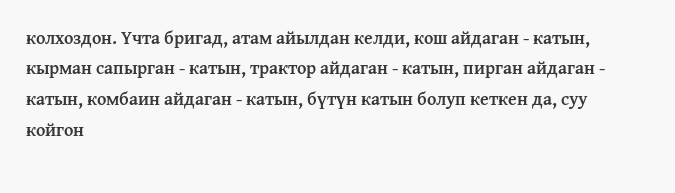колхоздон. Үчта бригад, атам айылдан келди, кош айдаган - катын, кырман сапырган - катын, трактор айдаган - катын, пирган айдаган - катын, комбаин айдаган - катын, бүтүн катын болуп кеткен да, суу койгон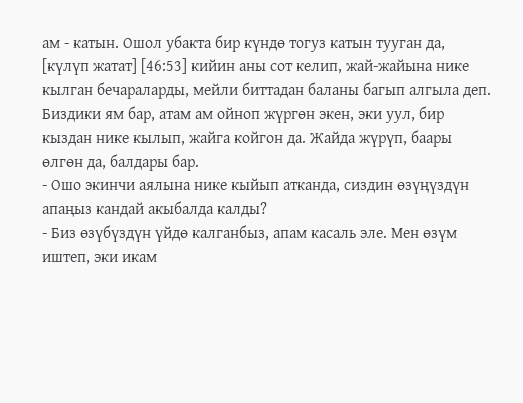ам - катын. Ошол убакта бир күндө тогуз катын тууган да, [күлүп жатат] [46:53] кийин аны сот келип, жай-жайына нике кылган бечараларды, мейли биттадан баланы багып алгыла деп. Биздики ям бар, атам ам ойноп жүргөн экен, эки уул, бир кыздан нике кылып, жайга койгон да. Жайда жүрүп, баары өлгөн да, балдары бар.
- Ошо экинчи аялына нике кыйып атканда, сиздин өзүңүздүн апаңыз кандай акыбалда калды?
- Биз өзүбүздүн үйдө калганбыз, апам касаль эле. Мен өзүм иштеп, эки икам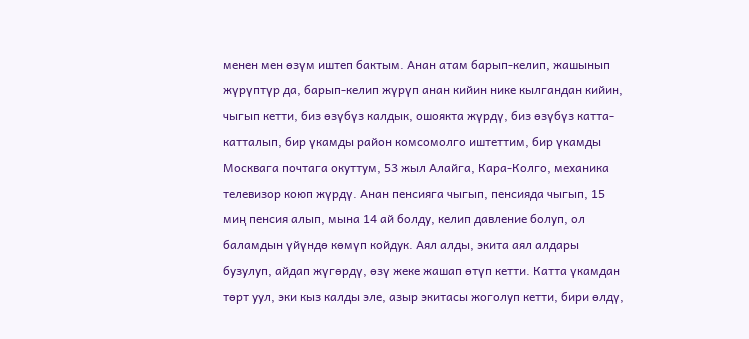менен мен өзүм иштеп бактым. Анан атам барып-келип, жашынып жүрүптүр да, барып-келип жүрүп анан кийин нике кылгандан кийин, чыгып кетти, биз өзүбүз калдык, ошоякта жүрдү, биз өзүбүз катта-катталып, бир үкамды район комсомолго иштеттим, бир үкамды Москвага почтага окуттум, 53 жыл Алайга, Кара-Колго, механика телевизор коюп жүрдү. Анан пенсияга чыгып, пенсияда чыгып, 15 миң пенсия алып, мына 14 ай болду, келип давление болуп, ол баламдын үйүндө көмүп койдук. Аял алды, экита аял алдары бузулуп, айдап жүгөрдү, өзү жеке жашап өтүп кетти. Катта үкамдан төрт уул, эки кыз калды эле, азыр экитасы жоголуп кетти, бири өлдү,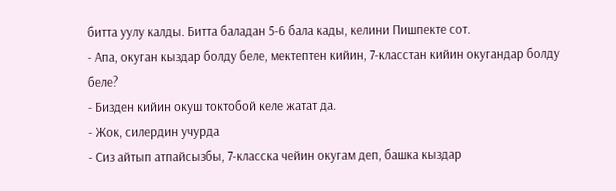битта уулу калды. Битта баладан 5-6 бала кады, келини Пишпекте сот.
- Апа, окуган кыздар болду беле, мектептен кийин, 7-класстан кийин окугандар болду беле?
- Бизден кийин окуш токтобой келе жатат да.
- Жок, силердин учурда
- Сиз айтып атпайсызбы, 7-класска чейин окугам деп, башка кыздар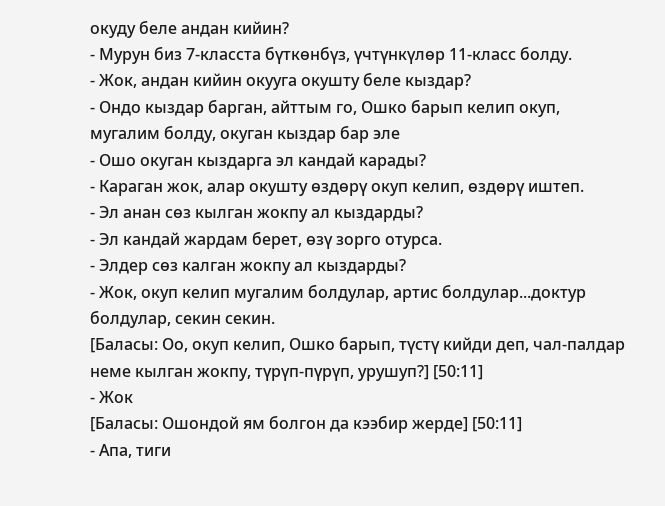окуду беле андан кийин?
- Мурун биз 7-класста бүткөнбүз, үчтүнкүлөр 11-класс болду.
- Жок, андан кийин окууга окушту беле кыздар?
- Ондо кыздар барган, айттым го, Ошко барып келип окуп, мугалим болду, окуган кыздар бар эле
- Ошо окуган кыздарга эл кандай карады?
- Караган жок, алар окушту өздөрү окуп келип, өздөрү иштеп.
- Эл анан сөз кылган жокпу ал кыздарды?
- Эл кандай жардам берет, өзү зорго отурса.
- Элдер сөз калган жокпу ал кыздарды?
- Жок, окуп келип мугалим болдулар, артис болдулар...доктур болдулар, секин секин.
[Баласы: Оо, окуп келип, Ошко барып, түстү кийди деп, чал-палдар неме кылган жокпу, түрүп-пүрүп, урушуп?] [50:11]
- Жок
[Баласы: Ошондой ям болгон да кээбир жерде] [50:11]
- Апа, тиги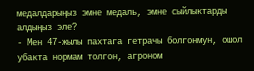медалдарыңыз эмне медаль, эмне сыйлыктарды алдыңыз эле?
- Мен 47-жылы пахтага гетрачы болгонмун, ошол убакта нормам толгон, агроном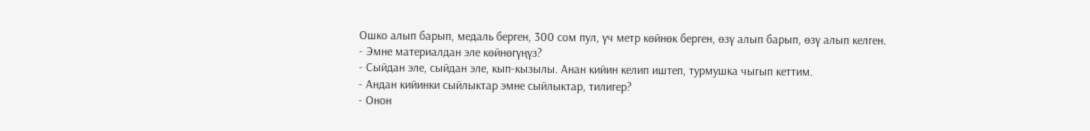Ошко алып барып, медаль берген, 300 сом пул, үч метр көйнөк берген, өзү алып барып, өзү алып келген.
- Эмне материалдан эле көйнөгүңүз?
- Сыйдан эле, сыйдан эле, кып-кызылы. Анан кийин келип иштеп, турмушка чыгып кеттим.
- Андан кийинки сыйлыктар эмне сыйлыктар, тилигер?
- Онон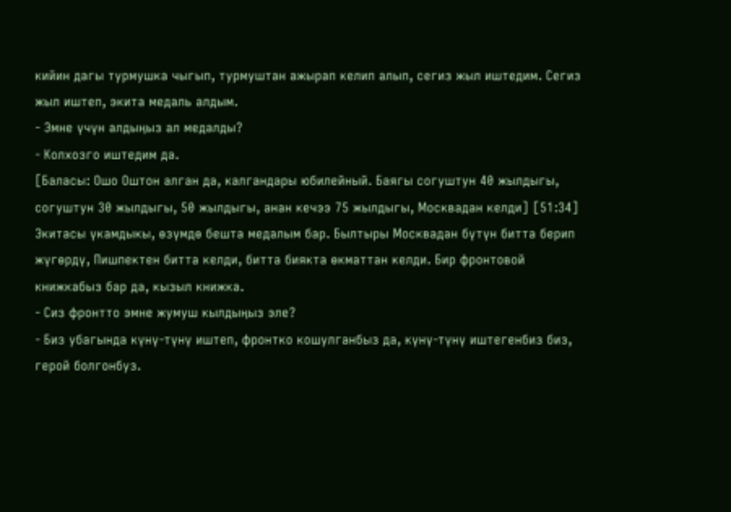кийин дагы турмушка чыгып, турмуштан ажырап келип алып, сегиз жыл иштедим. Сегиз жыл иштеп, экита медаль алдым.
- Эмне үчүн алдыңыз ал медалды?
- Колхозго иштедим да.
[Баласы: Ошо Оштон алган да, калгандары юбилейный. Баягы согуштун 40 жылдыгы, согуштун 30 жылдыгы, 50 жылдыгы, анан кечээ 75 жылдыгы, Москвадан келди] [51:34] Экитасы үкамдыкы, өзүмдө бешта медалым бар. Былтыры Москвадан бүтүн битта берип жүгөрдү, Пишпектен битта келди, битта биякта өкматтан келди. Бир фронтовой книжкабыз бар да, кызыл книжка.
- Сиз фронтто эмне жумуш кылдыңыз эле?
- Биз убагында күнү-түнү иштеп, фронтко кошулганбыз да, күнү-түнү иштегенбиз биз, герой болгонбуз.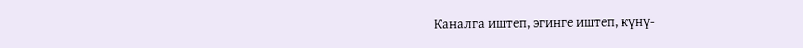Каналга иштеп, эгинге иштеп, күнү-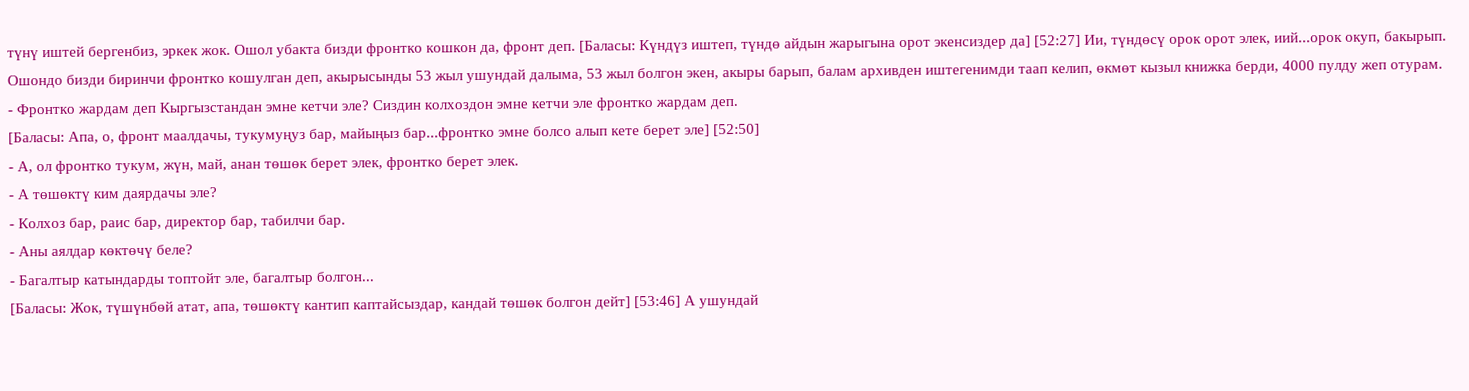түнү иштей бергенбиз, эркек жок. Ошол убакта бизди фронтко кошкон да, фронт деп. [Баласы: Күндүз иштеп, түндө айдын жарыгына орот экенсиздер да] [52:27] Ии, түндөсү орок орот элек, иий...орок окуп, бакырып. Ошондо бизди биринчи фронтко кошулган деп, акырысынды 53 жыл ушундай далыма, 53 жыл болгон экен, акыры барып, балам архивден иштегенимди таап келип, өкмөт кызыл книжка берди, 4000 пулду жеп отурам.
- Фронтко жардам деп Кыргызстандан эмне кетчи эле? Сиздин колхоздон эмне кетчи эле фронтко жардам деп.
[Баласы: Апа, о, фронт маалдачы, тукумуңуз бар, майыңыз бар...фронтко эмне болсо алып кете берет эле] [52:50]
- А, ол фронтко тукум, жүн, май, анан төшөк берет элек, фронтко берет элек.
- А төшөктү ким даярдачы эле?
- Колхоз бар, раис бар, директор бар, табилчи бар.
- Аны аялдар көктөчү беле?
- Багалтыр катындарды топтойт эле, багалтыр болгон...
[Баласы: Жок, түшүнбөй атат, апа, төшөктү кантип каптайсыздар, кандай төшөк болгон дейт] [53:46] А ушундай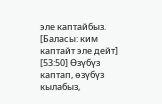эле каптайбыз. [Баласы: ким каптайт эле дейт] [53:50] Өзүбүз каптап, өзүбүз кылабыз,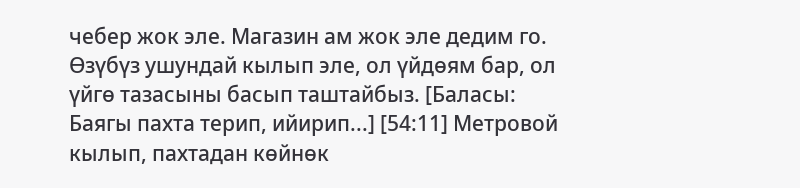чебер жок эле. Магазин ам жок эле дедим го. Өзүбүз ушундай кылып эле, ол үйдөям бар, ол үйгө тазасыны басып таштайбыз. [Баласы: Баягы пахта терип, ийирип...] [54:11] Метровой кылып, пахтадан көйнөк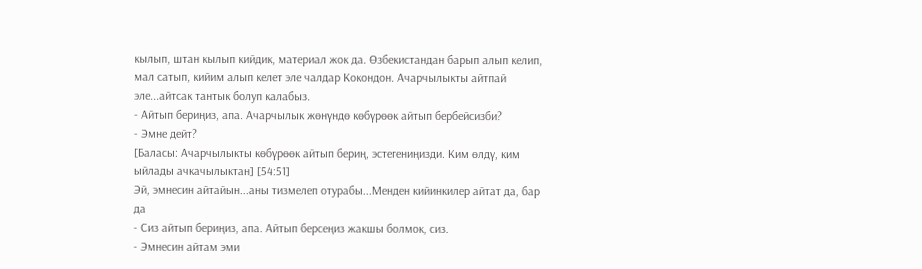кылып, штан кылып кийдик, материал жок да. Өзбекистандан барып алып келип, мал сатып, кийим алып келет эле чалдар Кокондон. Ачарчылыкты айтпай эле...айтсак тантык болуп калабыз.
- Айтып бериңиз, апа. Ачарчылык жөнүндө көбүрөөк айтып бербейсизби?
- Эмне дейт?
[Баласы: Ачарчылыкты көбүрөөк айтып бериң, эстегениңизди. Ким өлдү, ким ыйлады ачкачылыктан] [54:51]
Эй, эмнесин айтайын...аны тизмелеп отурабы...Менден кийинкилер айтат да, бар да
- Сиз айтып бериңиз, апа. Айтып берсеңиз жакшы болмок, сиз.
- Эмнесин айтам эми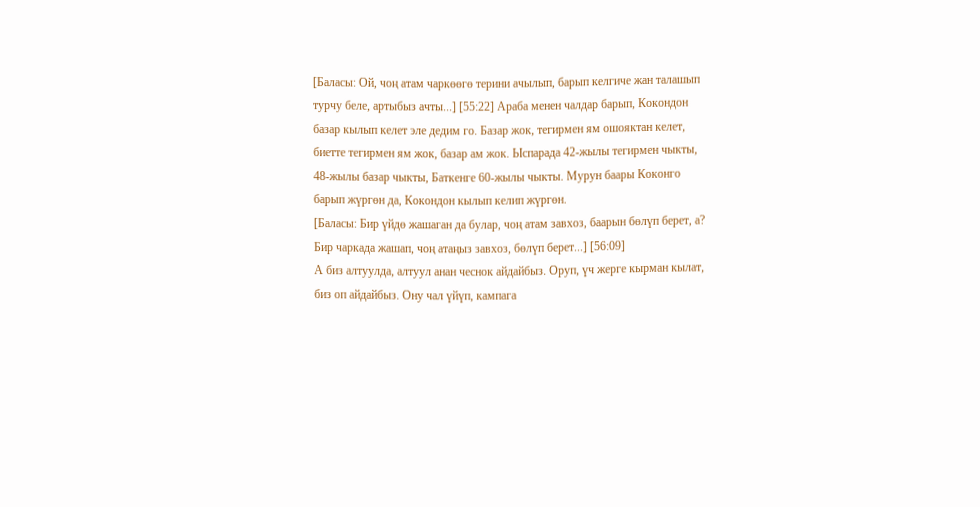[Баласы: Ой, чоң атам чаркөөгө терини ачылып, барып келгиче жан талашып турчу беле, артыбыз ачты...] [55:22] Араба менен чалдар барып, Кокондон базар кылып келет эле дедим го. Базар жок, тегирмен ям ошояктан келет, биетте тегирмен ям жок, базар ам жок. Ыспарада 42-жылы тегирмен чыкты, 48-жылы базар чыкты, Баткенге 60-жылы чыкты. Мурун баары Коконго барып жүргөн да, Кокондон кылып келип жүргөн.
[Баласы: Бир үйдө жашаган да булар, чоң атам завхоз, баарын бөлүп берет, а? Бир чаркада жашап, чоң атаңыз завхоз, бөлүп берет...] [56:09]
А биз алтуулда, алтуул анан чеснок айдайбыз. Оруп, үч жерге кырман кылат, биз оп айдайбыз. Ону чал үйүп, кампага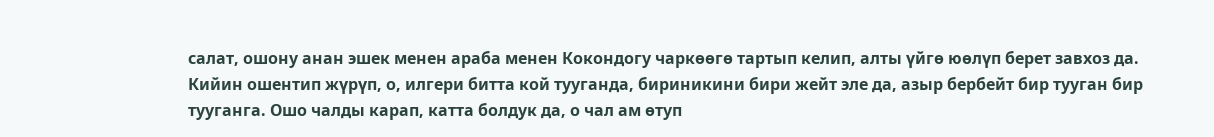салат, ошону анан эшек менен араба менен Кокондогу чаркөөгө тартып келип, алты үйгө юөлүп берет завхоз да. Кийин ошентип жүрүп, о, илгери битта кой тууганда, бириникини бири жейт эле да, азыр бербейт бир тууган бир тууганга. Ошо чалды карап, катта болдук да, о чал ам өтуп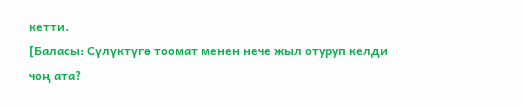кетти.
[Баласы: Сүлүктүгө тоомат менен нече жыл отуруп келди чоң ата?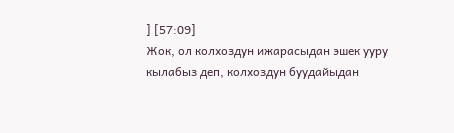] [57:09]
Жок, ол колхоздун ижарасыдан эшек ууру кылабыз деп, колхоздун буудайыдан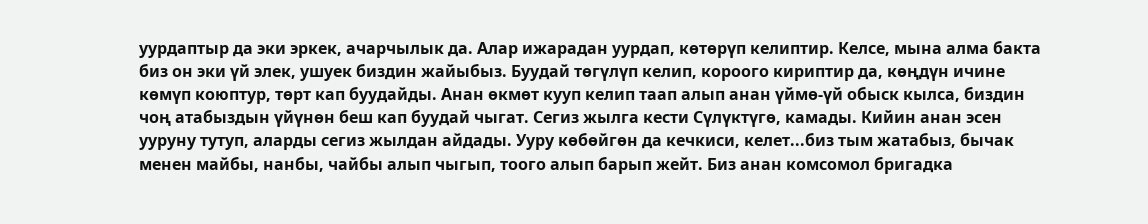уурдаптыр да эки эркек, ачарчылык да. Алар ижарадан уурдап, көтөрүп келиптир. Келсе, мына алма бакта биз он эки үй элек, ушуек биздин жайыбыз. Буудай төгүлүп келип, короого кириптир да, көңдүн ичине көмүп коюптур, төрт кап буудайды. Анан өкмөт кууп келип таап алып анан үймө-үй обыск кылса, биздин чоң атабыздын үйүнөн беш кап буудай чыгат. Сегиз жылга кести Сүлүктүгө, камады. Кийин анан эсен ууруну тутуп, аларды сегиз жылдан айдады. Ууру көбөйгөн да кечкиси, келет...биз тым жатабыз, бычак менен майбы, нанбы, чайбы алып чыгып, тоого алып барып жейт. Биз анан комсомол бригадка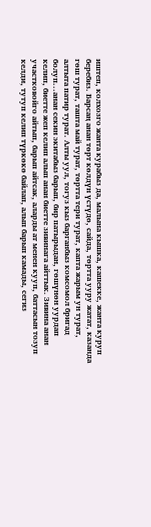иштеп, колхозго жанта курабыз да, малына кышка, кашекке, жанта куруп беребиз. Барсаң анан төрт көлдүн үстүдө, сайда, төртта ууру жатат, казанда гөш турат, ташта май турат, төртта тери турат, капта жарым ун турат, алтыта патир турат. Алты уул, тогуз кыз барганбыз комсомол бригад болуп...анан секин экитабыз барып, бир патырыдан, гөшүнөн уурдап келип, биетте жеп келип алып анан биетте зивинага айттык. Зивина анан участковойго айтып, барып айтсак, аларды ат менен кууп, баттасын тозуп келди, тутуп келип түркөкө байлап, алып барып камады, сегиз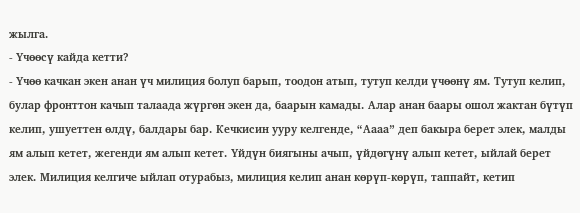жылга.
- Үчөөсү кайда кетти?
- Үчөө качкан экен анан үч милиция болуп барып, тоодон атып, тутуп келди үчөөнү ям. Тутуп келип, булар фронттон качып талаада жүргөн экен да, баарын камады. Алар анан баары ошол жактан бүтүп келип, ушуеттен өлдү, балдары бар. Кечкисин ууру келгенде, “Аааа” деп бакыра берет элек, малды ям алып кетет, жегенди ям алып кетет. Үйдүн биягыны ачып, үйдөгүнү алып кетет, ыйлай берет элек. Милиция келгиче ыйлап отурабыз, милиция келип анан көрүп-көрүп, таппайт, кетип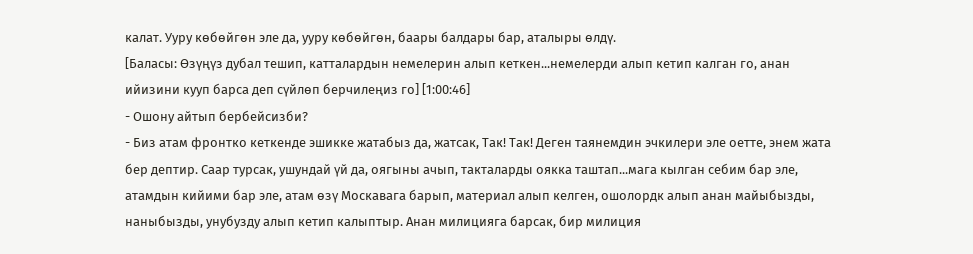калат. Ууру көбөйгөн эле да, ууру көбөйгөн, баары балдары бар, аталыры өлдү.
[Баласы: Өзүңүз дубал тешип, катталардын немелерин алып кеткен...немелерди алып кетип калган го, анан ийизини кууп барса деп сүйлөп берчилеңиз го] [1:00:46]
- Ошону айтып бербейсизби?
- Биз атам фронтко кеткенде эшикке жатабыз да, жатсак, Так! Так! Деген таянемдин эчкилери эле оетте, энем жата бер дептир. Саар турсак, ушундай үй да, оягыны ачып, такталарды оякка таштап...мага кылган себим бар эле, атамдын кийими бар эле, атам өзү Москавага барып, материал алып келген, ошолордк алып анан майыбызды, наныбызды, унубузду алып кетип калыптыр. Анан милицияга барсак, бир милиция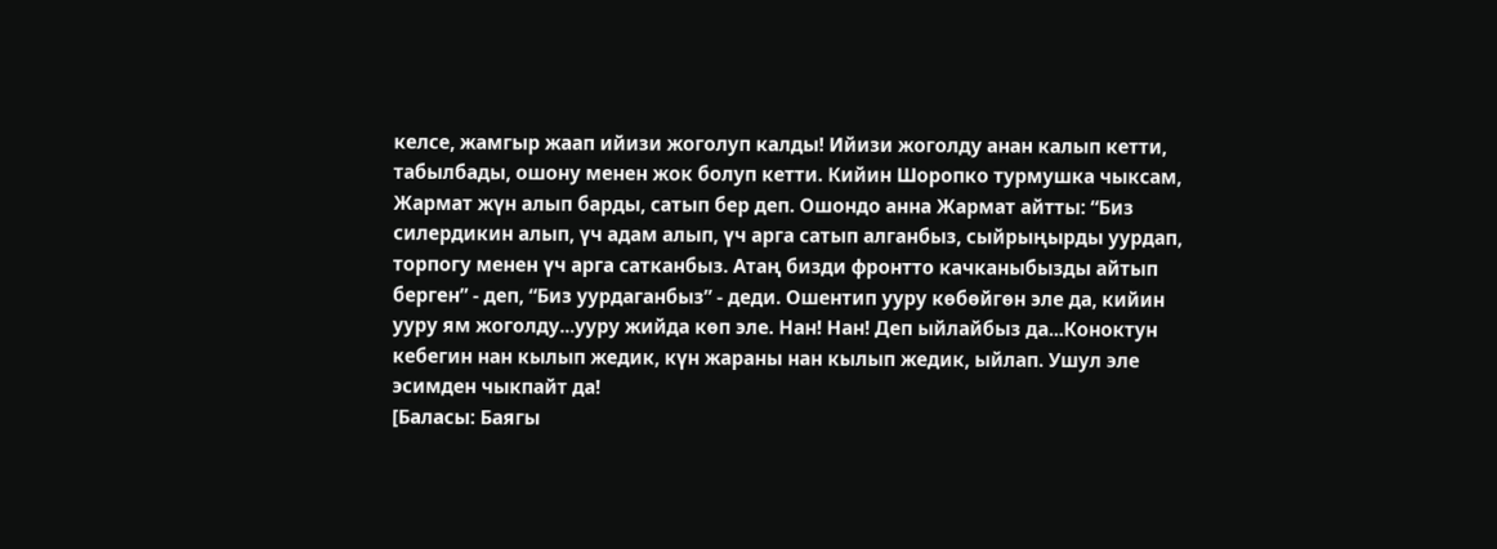келсе, жамгыр жаап ийизи жоголуп калды! Ийизи жоголду анан калып кетти, табылбады, ошону менен жок болуп кетти. Кийин Шоропко турмушка чыксам, Жармат жүн алып барды, сатып бер деп. Ошондо анна Жармат айтты: “Биз силердикин алып, үч адам алып, үч арга сатып алганбыз, сыйрыңырды уурдап, торпогу менен үч арга сатканбыз. Атаң бизди фронтто качканыбызды айтып берген” - деп, “Биз уурдаганбыз” - деди. Ошентип ууру көбөйгөн эле да, кийин ууру ям жоголду...ууру жийда көп эле. Нан! Нан! Деп ыйлайбыз да...Коноктун кебегин нан кылып жедик, күн жараны нан кылып жедик, ыйлап. Ушул эле эсимден чыкпайт да!
[Баласы: Баягы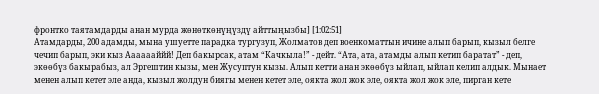фронтко таятамдарды анан мурда жөнөткөнүңүздү айттыңызбы] [1:02:51]
Атамдарды, 200 адамды, мына ушуетте парадка тургузуп, Жолматов деп военкоматтын ичине алып барып, кызыл белге чечип барып, эки кыз Ааааааййй! Деп бакырсак, атам “Качкыла!” - дейт. “Ата, ата, атамды алып кетип баратат” - деп, экөөбүз бакырабыз, ал Эргештин кызы, мен Жусуптун кызы. Алып кетти анан экөөбүз ыйлап, ыйлап келип алдык. Мынает менен алып кетет эле анда, кызыл жолдун биягы менен кетет эле, оякта жол жок эле, оякта жол жок эле, пирган кете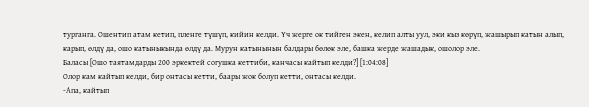турганга. Ошентип атам кетип, пленге түшүп, кийин келди. Үч жерге ок тийген экен, келип алты уул, эки кыз көрүп, жашырып катын алып, карып, өлдү да, ошо катыныкында өлдү да. Мурун катынынын балдары бөлөк эле, башка жерде жашадык, ошолор эле.
Баласы [Ошо таятамдарды 200 эркектей согушка кеттиби, канчасы кайтып келди?] [1:04:08]
Олор кам кайтып келди, бир онтасы кетти, баары жок болуп кетти, онтасы келди.
-Апа, кайтып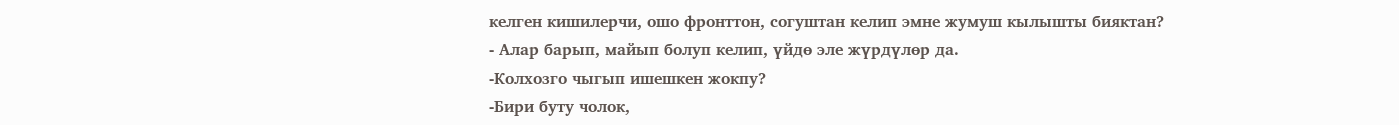келген кишилерчи, ошо фронттон, согуштан келип эмне жумуш кылышты бияктан?
- Алар барып, майып болуп келип, үйдө эле жүрдүлөр да.
-Колхозго чыгып ишешкен жокпу?
-Бири буту чолок,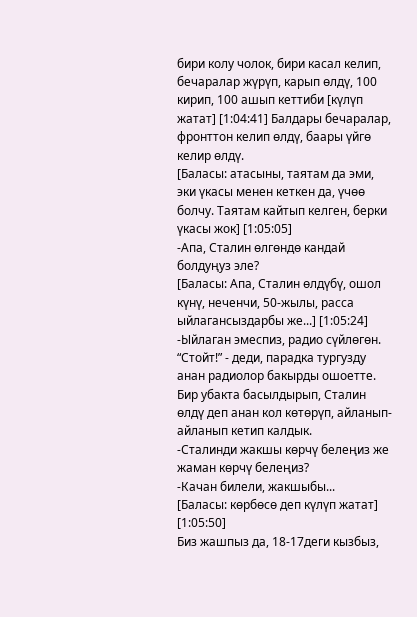бири колу чолок, бири касал келип, бечаралар жүрүп, карып өлдү, 100 кирип, 100 ашып кеттиби [күлүп жатат] [1:04:41] Балдары бечаралар, фронттон келип өлдү, баары үйгө келир өлдү.
[Баласы: атасыны, таятам да эми, эки үкасы менен кеткен да, үчөө болчу. Таятам кайтып келген, берки үкасы жок] [1:05:05]
-Апа, Сталин өлгөндө кандай болдуңуз эле?
[Баласы: Апа, Сталин өлдүбү, ошол күнү, неченчи, 50-жылы, расса ыйлагансыздарбы же...] [1:05:24]
-Ыйлаган эмеспиз, радио сүйлөгөн. “Стойт!” - деди, парадка тургузду анан радиолор бакырды ошоетте. Бир убакта басылдырып, Сталин өлдү деп анан кол көтөрүп, айланып-айланып кетип калдык.
-Сталинди жакшы көрчү белеңиз же жаман көрчү белеңиз?
-Качан билели, жакшыбы...
[Баласы: көрбөсө деп күлүп жатат] [1:05:50]
Биз жашпыз да, 18-17деги кызбыз,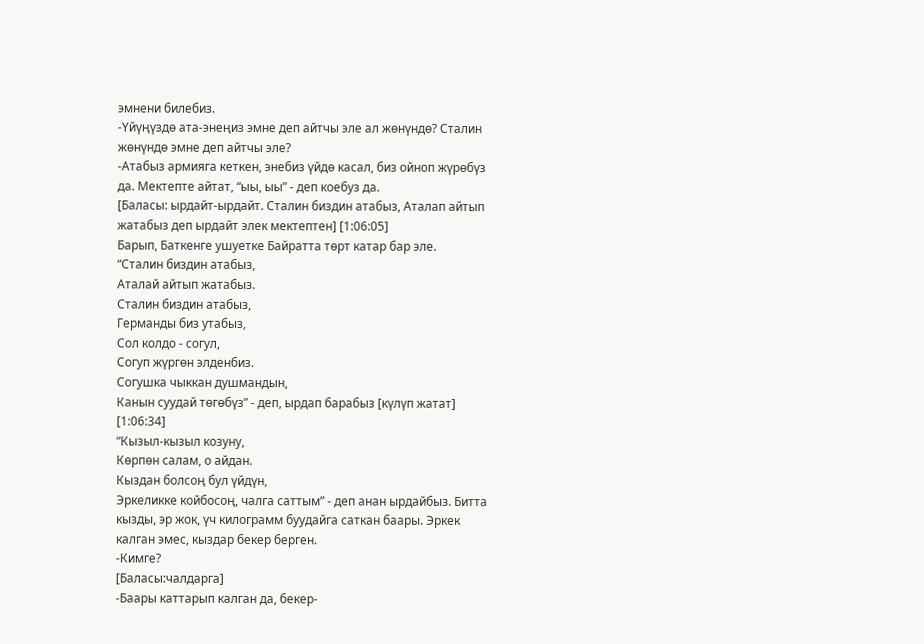эмнени билебиз.
-Үйүңүздө ата-энеңиз эмне деп айтчы эле ал жөнүндө? Сталин жөнүндө эмне деп айтчы эле?
-Атабыз армияга кеткен, энебиз үйдө касал, биз ойноп жүрөбүз да. Мектепте айтат, “ыы, ыы” - деп коебуз да.
[Баласы: ырдайт-ырдайт. Сталин биздин атабыз, Аталап айтып жатабыз деп ырдайт элек мектептен] [1:06:05]
Барып, Баткенге ушуетке Байратта төрт катар бар эле.
“Сталин биздин атабыз,
Аталай айтып жатабыз.
Сталин биздин атабыз,
Германды биз утабыз,
Сол колдо - согул,
Согуп жүргөн элденбиз.
Согушка чыккан душмандын,
Канын суудай төгөбүз” - деп, ырдап барабыз [күлүп жатат] [1:06:34]
“Кызыл-кызыл козуну,
Көрпөн салам, о айдан.
Кыздан болсоң бул үйдүн,
Эркеликке койбосоң, чалга саттым” - деп анан ырдайбыз. Битта кызды, эр жок, үч килограмм буудайга саткан баары. Эркек калган эмес, кыздар бекер берген.
-Кимге?
[Баласы:чалдарга]
-Баары каттарып калган да, бекер-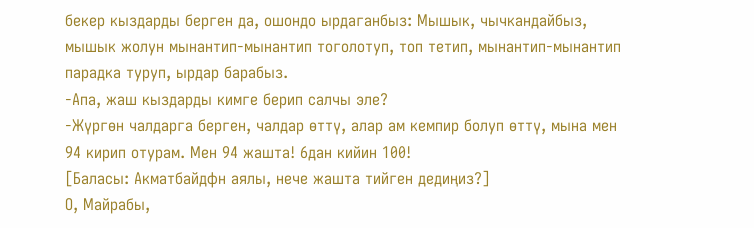бекер кыздарды берген да, ошондо ырдаганбыз: Мышык, чычкандайбыз, мышык жолун мынантип-мынантип тоголотуп, топ тетип, мынантип-мынантип парадка туруп, ырдар барабыз.
-Апа, жаш кыздарды кимге берип салчы эле?
-Жүргөн чалдарга берген, чалдар өттү, алар ам кемпир болуп өттү, мына мен 94 кирип отурам. Мен 94 жашта! 6дан кийин 100!
[Баласы: Акматбайдфн аялы, нече жашта тийген дедиңиз?]
О, Майрабы,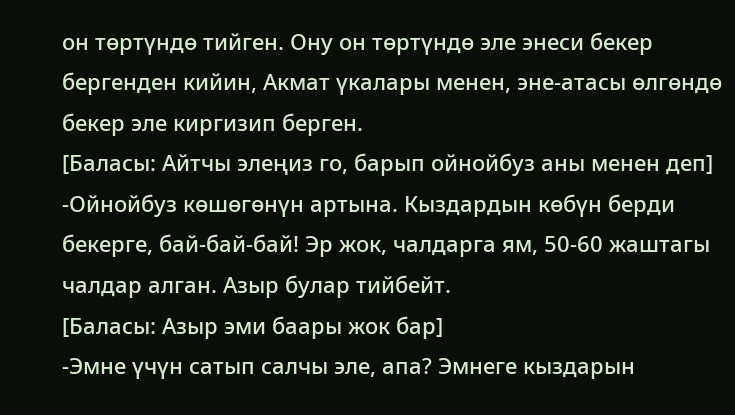он төртүндө тийген. Ону он төртүндө эле энеси бекер бергенден кийин, Акмат үкалары менен, эне-атасы өлгөндө бекер эле киргизип берген.
[Баласы: Айтчы элеңиз го, барып ойнойбуз аны менен деп]
-Ойнойбуз көшөгөнүн артына. Кыздардын көбүн берди бекерге, бай-бай-бай! Эр жок, чалдарга ям, 50-60 жаштагы чалдар алган. Азыр булар тийбейт.
[Баласы: Азыр эми баары жок бар]
-Эмне үчүн сатып салчы эле, апа? Эмнеге кыздарын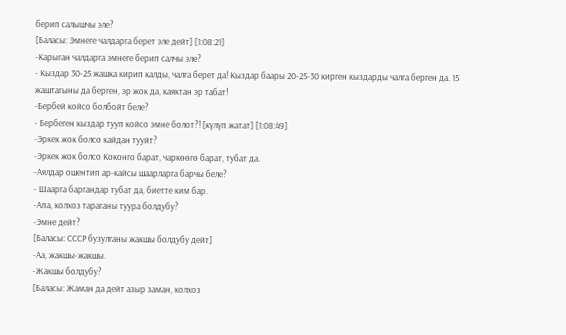берип салышчы эле?
[Баласы: Эмнеге чалдарга берет эле дейт] [1:08:21]
-Карыган чалдарга эмнеге берип салчы эле?
- Кыздар 30-25 жашка кирип калды, чалга берет да! Кыздар баары 20-25-30 кирген кыздарды чалга берген да. 15 жаштагыны да берген, эр жок да, каяктан эр табат!
-Бербей койсо болбойт беле?
- Бербеген кыздар тууп койсо эмне болот?! [күлүп жатат] [1:08:49]
-Эркек жок болсо кайдан тууйт?
-Эркек жок болсо Коконго барат, чаркөөгө барат, тубат да.
-Аялдар ошентип ар-кайсы шаарларга барчы беле?
- Шаарга баргандар тубат да, биетте ким бар.
-Апа, колхоз тараганы туура болдубу?
-Эмне дейт?
[Баласы: СССР бузулганы жакшы болдубу дейт]
-Аа, жакшы-жакшы.
-Жакшы болдубу?
[Баласы: Жаман да дейт азыр заман, колхоз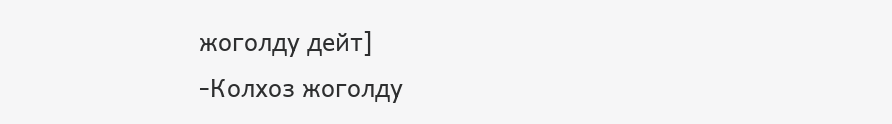жоголду дейт]
-Колхоз жоголду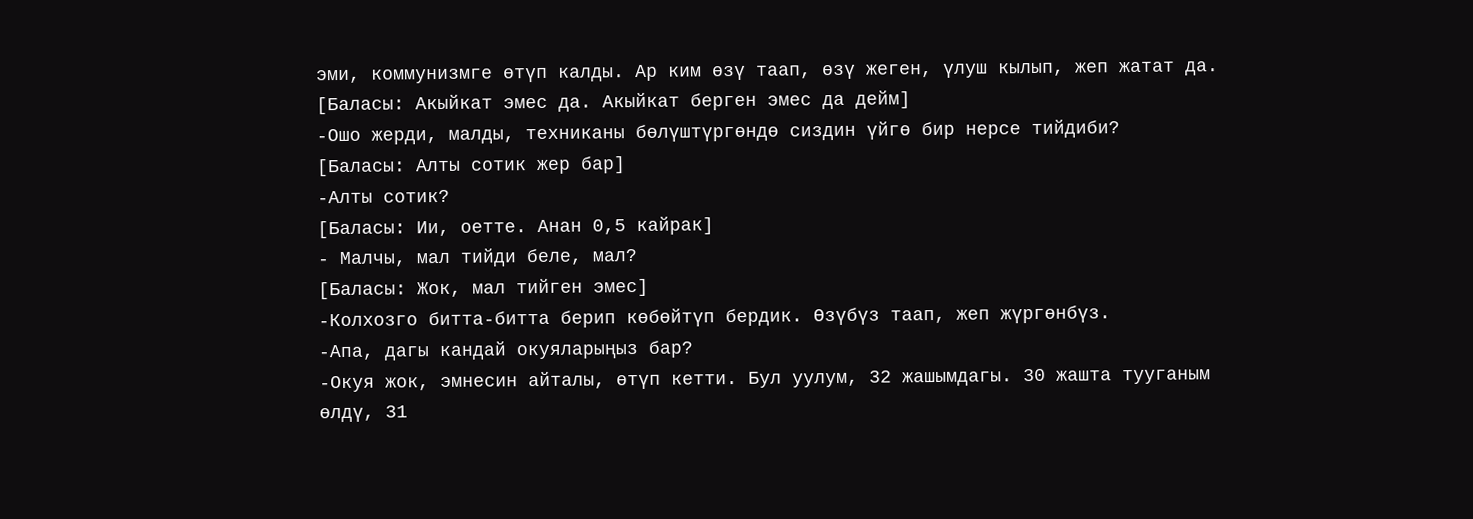эми, коммунизмге өтүп калды. Ар ким өзү таап, өзү жеген, үлуш кылып, жеп жатат да.
[Баласы: Акыйкат эмес да. Акыйкат берген эмес да дейм]
-Ошо жерди, малды, техниканы бөлүштүргөндө сиздин үйгө бир нерсе тийдиби?
[Баласы: Алты сотик жер бар]
-Алты сотик?
[Баласы: Ии, оетте. Анан 0,5 кайрак]
- Малчы, мал тийди беле, мал?
[Баласы: Жок, мал тийген эмес]
-Колхозго битта-битта берип көбөйтүп бердик. Өзүбүз таап, жеп жүргөнбүз.
-Апа, дагы кандай окуяларыңыз бар?
-Окуя жок, эмнесин айталы, өтүп кетти. Бул уулум, 32 жашымдагы. 30 жашта тууганым өлдү, 31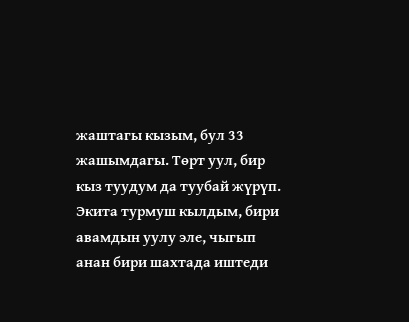жаштагы кызым, бул 33 жашымдагы. Төрт уул, бир кыз туудум да туубай жүрүп. Экита турмуш кылдым, бири авамдын уулу эле, чыгып анан бири шахтада иштеди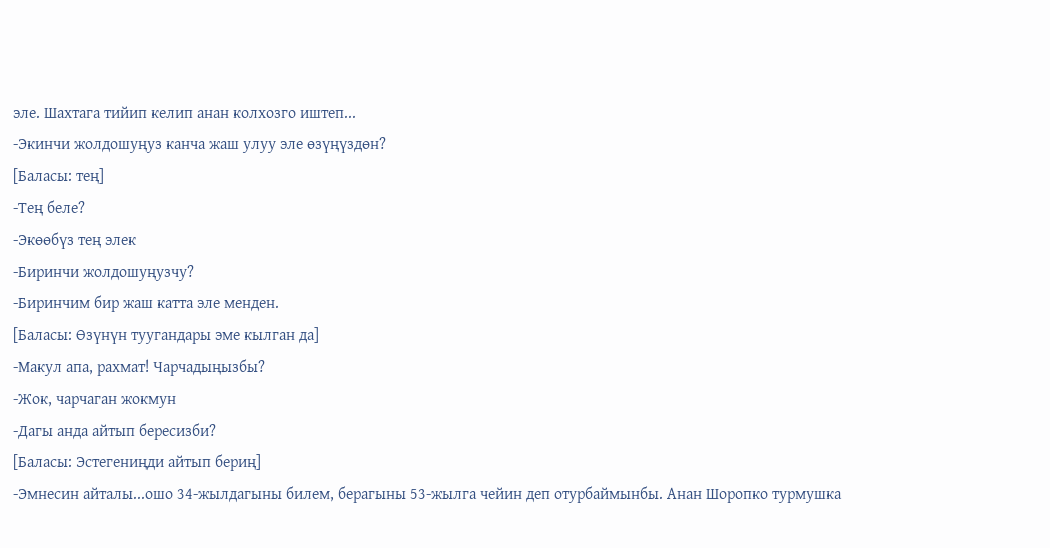эле. Шахтага тийип келип анан колхозго иштеп...
-Экинчи жолдошуңуз канча жаш улуу эле өзүңүздөн?
[Баласы: тең]
-Тең беле?
-Экөөбүз тең элек
-Биринчи жолдошуңузчу?
-Биринчим бир жаш катта эле менден.
[Баласы: Өзүнүн туугандары эме кылган да]
-Макул апа, рахмат! Чарчадыңызбы?
-Жок, чарчаган жокмун
-Дагы анда айтып бересизби?
[Баласы: Эстегениңди айтып бериң]
-Эмнесин айталы...ошо 34-жылдагыны билем, берагыны 53-жылга чейин деп отурбаймынбы. Анан Шоропко турмушка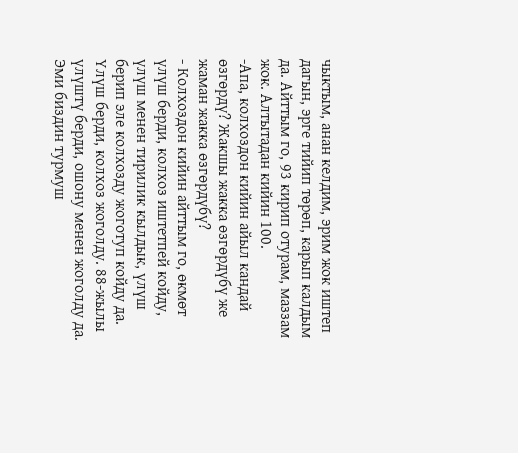чыктым, анан келдим, эрим жок иштеп дагын, эрге тийип төрөп, карып калдым да. Айттым го, 93 кирип отурам, маззам жок. Алтытадан кийин 100.
-Апа, колхоздон кийин айыл кандай өзгөрдү? Жакшы жакка өзгөрдүбү же жаман жакка өзгөрдүбү?
- Колхоздон кийин айттым го, өкмөт үлүш берди, колхоз иштетпей койду, үлүш менен тирилик кылдык, үлүш берип эле колхозду жоготуп койду да. Үлүш берди, колхоз жоголду. 88-жылы үлүштү берди, ошону менен жоголду да. Эми биздин турмуш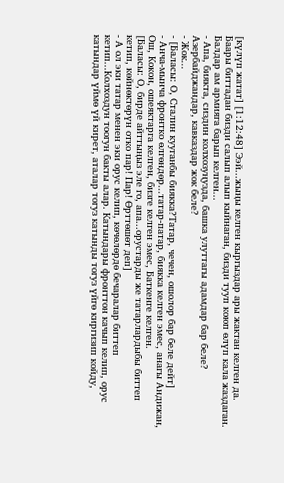[күлүп жатат] [1:12:48] Ээй...жыңы келген кыргыздар ары жактан келген да. Баары биттадан бизди салып алып кыйнаган, бизди тууп коюп өлүп кала жаздаган. Балдар ам армияга барып келген...
- Апа, биякта, сиздин колхозуңузда, башка улуттагы адамдар бар беле? Азербайджандар, кавказдар жок беле?
- Жок...
- [Баласы: О, Сталин кууганбы биякка?Татар, чечен, ошолор бар беле дейт]
- Анча-мынча фронтко өлгөндөр...татар-патар, биякка келген эмес, анагы Андижан, Ош, Кокон, ошеяктарга келген, бизге келген эмес, Баткенге келген.
[Баласы: О, бирде айттыңыз эле го, апа...орустарды же татарлардыбы биттеп кетип, көйнөктөрүн отко пар! Пар! Өрттөшөт деп]
- А ол эки татар менен эки орус келип, көчөлөрдө бечаралар биттеп кетип...Колхоздун тоогун бакты алар. Катындары фронттон качып келип, орус катындар үймө үй кирет, аталар тогуз катынды тогуз үйгө киргизип койду,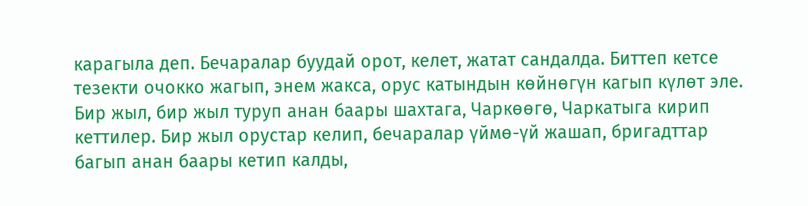карагыла деп. Бечаралар буудай орот, келет, жатат сандалда. Биттеп кетсе тезекти очокко жагып, энем жакса, орус катындын көйнөгүн кагып күлөт эле. Бир жыл, бир жыл туруп анан баары шахтага, Чаркөөгө, Чаркатыга кирип кеттилер. Бир жыл орустар келип, бечаралар үймө-үй жашап, бригадттар багып анан баары кетип калды,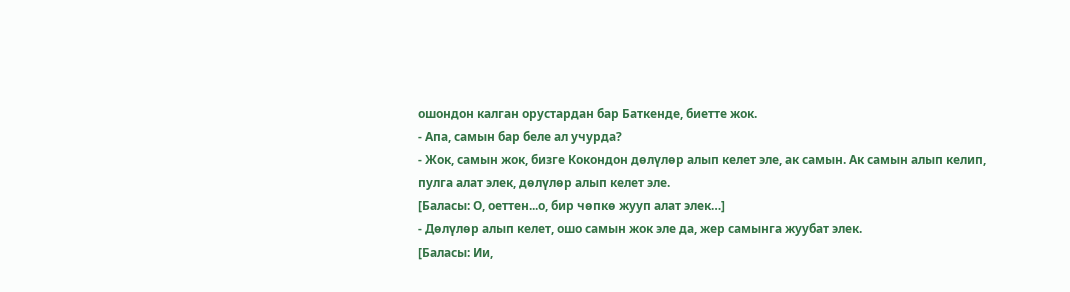ошондон калган орустардан бар Баткенде, биетте жок.
- Апа, самын бар беле ал учурда?
- Жок, самын жок, бизге Кокондон дөлүлөр алып келет эле, ак самын. Ак самын алып келип, пулга алат элек, дөлүлөр алып келет эле.
[Баласы: О, оеттен...о, бир чөпкө жууп алат элек…]
- Дөлүлөр алып келет, ошо самын жок эле да, жер самынга жуубат элек.
[Баласы: Ии,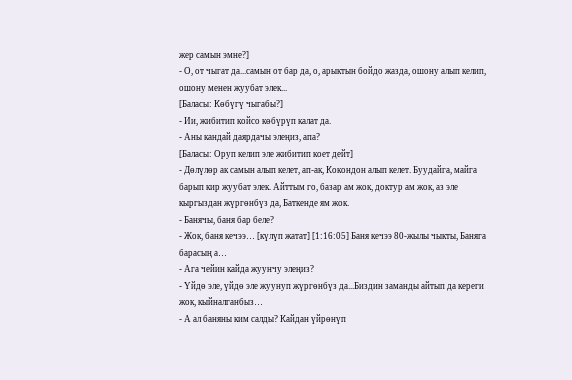жер самын эмне?]
- О, от чыгат да...самын от бар да, о, арыктын бойдо жазда, ошону алып келип, ошону менен жуубат элек...
[Баласы: Көбүгү чыгабы?]
- Ии, жибитип койсо көбүрүп калат да.
- Аны кандай даярдачы элеңиз, апа?
[Баласы: Оруп келип эле жибитип коет дейт]
- Дөлүлөр ак самын алып келет, ап-ак, Кокондон алып келет. Буудайга, майга барып кир жуубат элек. Айттым го, базар ам жок, доктур ам жок, аз эле кыргыздан жүргөнбүз да, Баткенде ям жок.
- Банячы, баня бар беле?
- Жок, баня кечээ… [күлүп жатат] [1:16:05] Баня кечээ 80-жылы чыкты, Баняга барасың а…
- Ага чейин кайда жуунчу элеңиз?
- Үйдө эле, үйдө эле жуунуп жүргөнбүз да...Биздин заманды айтып да кереги жок, кыйналганбыз…
- А ал баняны ким салды? Кайдан үйрөнүп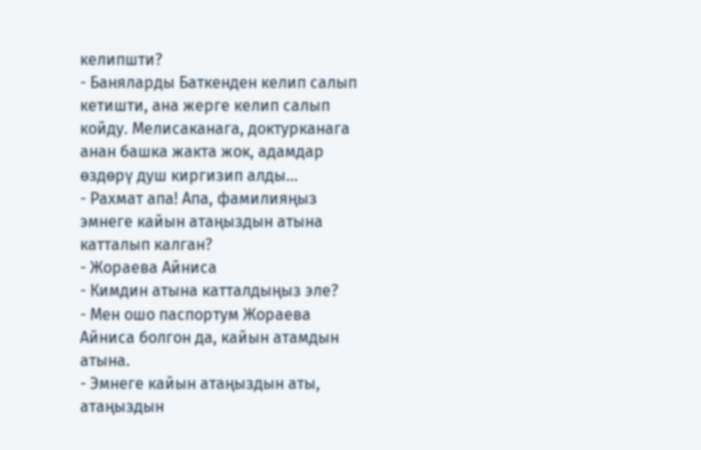келипшти?
- Баняларды Баткенден келип салып кетишти, ана жерге келип салып койду. Мелисаканага, доктурканага анан башка жакта жок, адамдар өздөрү душ киргизип алды…
- Рахмат апа! Апа, фамилияңыз эмнеге кайын атаңыздын атына катталып калган?
- Жораева Айниса
- Кимдин атына катталдыңыз эле?
- Мен ошо паспортум Жораева Айниса болгон да, кайын атамдын атына.
- Эмнеге кайын атаңыздын аты, атаңыздын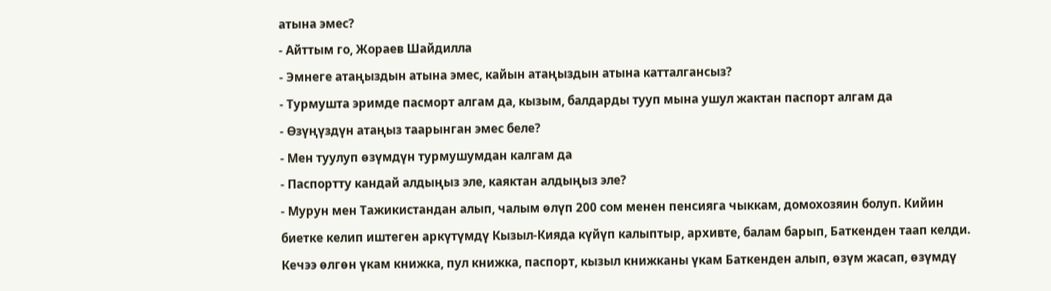атына эмес?
- Айттым го, Жораев Шайдилла
- Эмнеге атаңыздын атына эмес, кайын атаңыздын атына катталгансыз?
- Турмушта эримде пасморт алгам да, кызым, балдарды тууп мына ушул жактан паспорт алгам да
- Өзүңүздүн атаңыз таарынган эмес беле?
- Мен туулуп өзүмдүн турмушумдан калгам да
- Паспортту кандай алдыңыз эле, каяктан алдыңыз эле?
- Мурун мен Тажикистандан алып, чалым өлүп 200 сом менен пенсияга чыккам, домохозяин болуп. Кийин биетке келип иштеген аркүтүмдү Кызыл-Кияда күйүп калыптыр, архивте, балам барып, Баткенден таап келди. Кечээ өлгөн үкам книжка, пул книжка, паспорт, кызыл книжканы үкам Баткенден алып, өзүм жасап, өзүмдү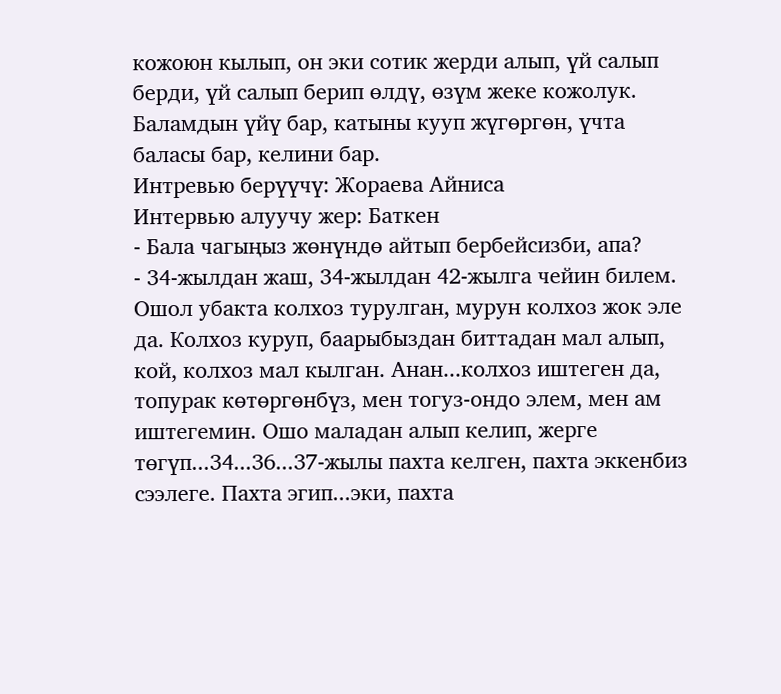кожоюн кылып, он эки сотик жерди алып, үй салып берди, үй салып берип өлдү, өзүм жеке кожолук. Баламдын үйү бар, катыны кууп жүгөргөн, үчта баласы бар, келини бар.
Интревью берүүчү: Жораева Айниса
Интервью алуучу жер: Баткен
- Бала чагыңыз жөнүндө айтып бербейсизби, апа?
- 34-жылдан жаш, 34-жылдан 42-жылга чейин билем. Ошол убакта колхоз турулган, мурун колхоз жок эле да. Колхоз куруп, баарыбыздан биттадан мал алып, кой, колхоз мал кылган. Анан...колхоз иштеген да, топурак көтөргөнбүз, мен тогуз-ондо элем, мен ам иштегемин. Ошо маладан алып келип, жерге төгүп...34...36...37-жылы пахта келген, пахта эккенбиз сээлеге. Пахта эгип...эки, пахта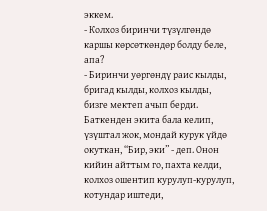эккем.
- Колхоз биринчи түзүлгөндө каршы көрсөткөндөр болду беле, апа?
- Биринчи уөргөндү раис кылды, бригад кылды, колхоз кылды, бизге мектеп ачып берди. Баткенден экита бала келип, үзүштал жок, мондай курук үйдө окуткан, “Бир, эки” - деп. Онон кийин айттым го, пахта келди, колхоз ошентип курулуп-курулуп, котундар иштеди,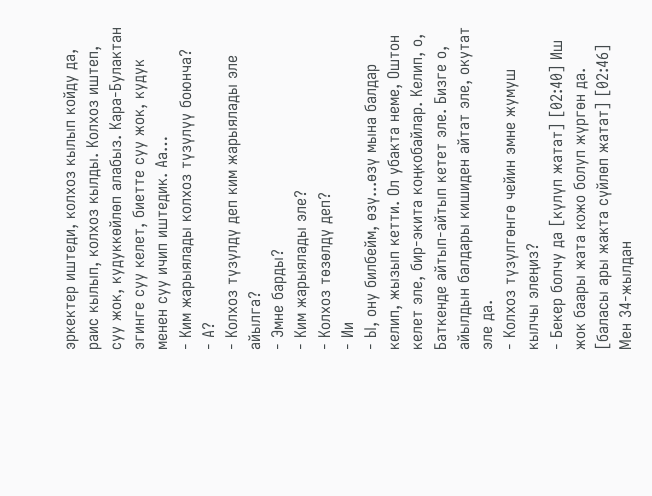эркектер иштеди, колхоз кылып койду да, раис кылып, колхоз кылды. Колхоз иштеп, суу жок, кудуккөйлөп алабыз. Кара-Булактан эгинге суу келет, биетте суу жок, кудук менен суу ичип иштедик. Аа…
- Ким жарыялады колхоз түзүлүү боюнча?
- А?
- Колхоз түзүлдү деп ким жарыялады эле айылга?
- Эмне барды?
- Ким жарыялады эле?
- Колхоз төзөлдү деп?
- Ии
- Ы, ону билбейм, өзү...өзү мына балдар келип, жызып кетти. Ол убакта неме, Оштон келет эле, бир-экита коңкобайлар. Келип, о, Баткенде айтып-айтып кетет эле. Бизге о, айылдын балдары кишиден айтат эле, окутат эле да.
- Колхоз түзүлгөнгө чейин эмне жумуш кылчы элеңиз?
- Бекер болчу да [күлүп жатат] [02:40] Иш жок баары жата кожо болуп жүргөн да. [баласы ары жакта сүйлөп жатат] [02:46] Мен 34-жылдан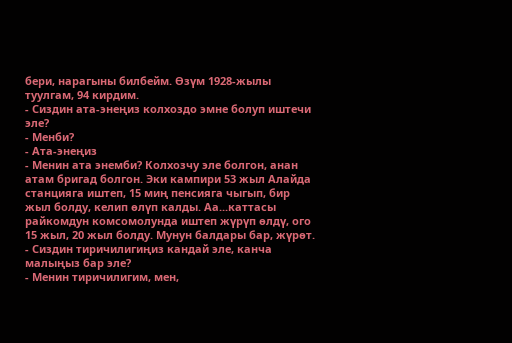бери, нарагыны билбейм. Өзүм 1928-жылы туулгам, 94 кирдим.
- Сиздин ата-энеңиз колхоздо эмне болуп иштечи эле?
- Менби?
- Ата-энеңиз
- Менин ата энемби? Колхозчу эле болгон, анан атам бригад болгон. Эки кампири 53 жыл Алайда станцияга иштеп, 15 миң пенсияга чыгып, бир жыл болду, келип өлүп калды. Аа...каттасы райкомдун комсомолунда иштеп жүрүп өлдү, ого 15 жыл, 20 жыл болду. Мунун балдары бар, жүрөт.
- Сиздин тиричилигиңиз кандай эле, канча малыңыз бар эле?
- Менин тиричилигим, мен,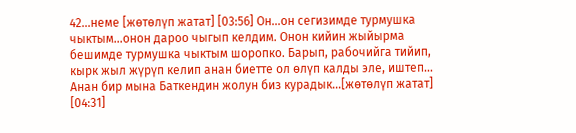42...неме [жөтөлүп жатат] [03:56] Он...он сегизимде турмушка чыктым...онон дароо чыгып келдим. Онон кийин жыйырма бешимде турмушка чыктым шоропко. Барып, рабочийга тийип, кырк жыл жүрүп келип анан биетте ол өлүп калды эле, иштеп… Анан бир мына Баткендин жолун биз курадык...[жөтөлүп жатат] [04:31]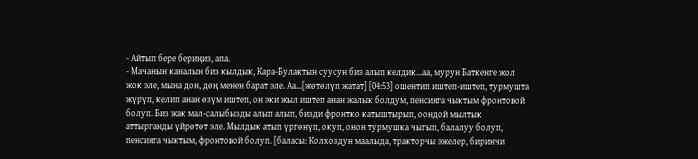- Айтып бере бериңиз, апа.
- Мачанын каналын биз кылдык, Кара-Булактын суусун биз алып келдик...аа, мурун Баткенге жол жок эле, мына дон, дөң менен барат эле. Аа...[жөтөлүп жатат] [04:53] ошентип иштеп-иштеп, турмушта жүрүп, келип анан өзүм иштеп, он эки жыл иштеп анан жалык болдум, пенсияга чыктым фронтовой болуп. Биз жак мал-салыбызды алып алып, бизди фронтко катыштырып, оондой мылтык аттырганды үйрөтөт эле. Мылдык атып үргөнүп, окуп, онон турмушка чыгып, балалуу болуп, пенсияга чыктым, фронтовой болуп. [баласы: Колхоздун маалыда, тракторчы эжелер, биринчи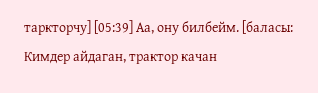таркторчу] [05:39] Аа, ону билбейм. [баласы: Кимдер айдаган, трактор качан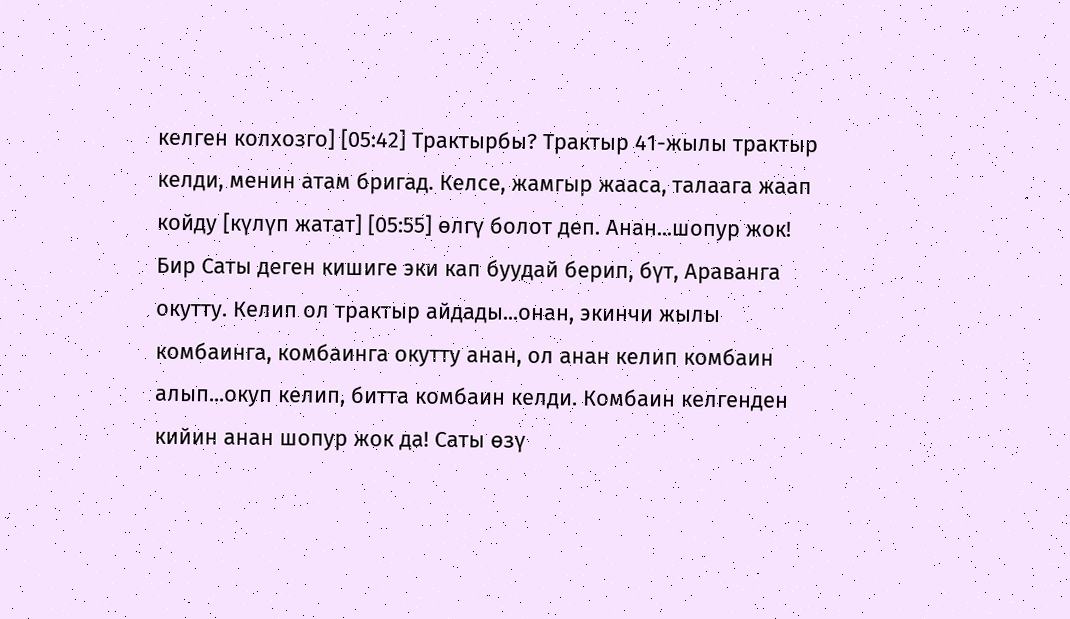келген колхозго] [05:42] Трактырбы? Трактыр 41-жылы трактыр келди, менин атам бригад. Келсе, жамгыр жааса, талаага жаап койду [күлүп жатат] [05:55] өлгү болот деп. Анан...шопур жок! Бир Саты деген кишиге эки кап буудай берип, бүт, Араванга окутту. Келип ол трактыр айдады...онан, экинчи жылы комбаинга, комбаинга окутту анан, ол анан келип комбаин алып...окуп келип, битта комбаин келди. Комбаин келгенден кийин анан шопур жок да! Саты өзү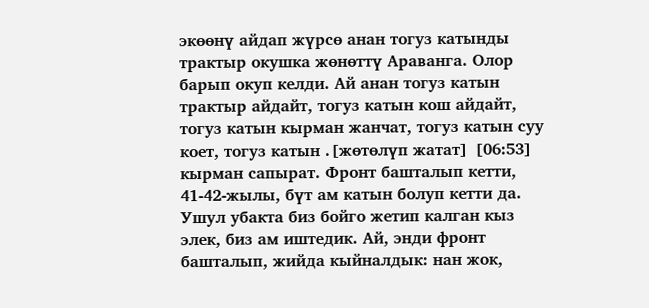экөөнү айдап жүрсө анан тогуз катынды трактыр окушка жөнөттү Араванга. Олор барып окуп келди. Ай анан тогуз катын трактыр айдайт, тогуз катын кош айдайт, тогуз катын кырман жанчат, тогуз катын суу коет, тогуз катын .[жөтөлүп жатат] [06:53] кырман сапырат. Фронт башталып кетти, 41-42-жылы, бүт ам катын болуп кетти да. Ушул убакта биз бойго жетип калган кыз элек, биз ам иштедик. Ай, энди фронт башталып, жийда кыйналдык: нан жок,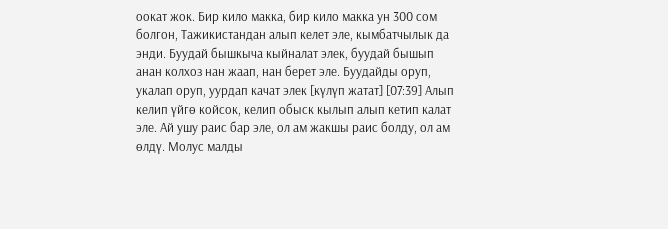оокат жок. Бир кило макка, бир кило макка ун 300 сом болгон, Тажикистандан алып келет эле, кымбатчылык да энди. Буудай бышкыча кыйналат элек, буудай бышып анан колхоз нан жаап, нан берет эле. Буудайды оруп, укалап оруп, уурдап качат элек [күлүп жатат] [07:39] Алып келип үйгө койсок, келип обыск кылып алып кетип калат эле. Ай ушу раис бар эле, ол ам жакшы раис болду, ол ам өлдү. Молус малды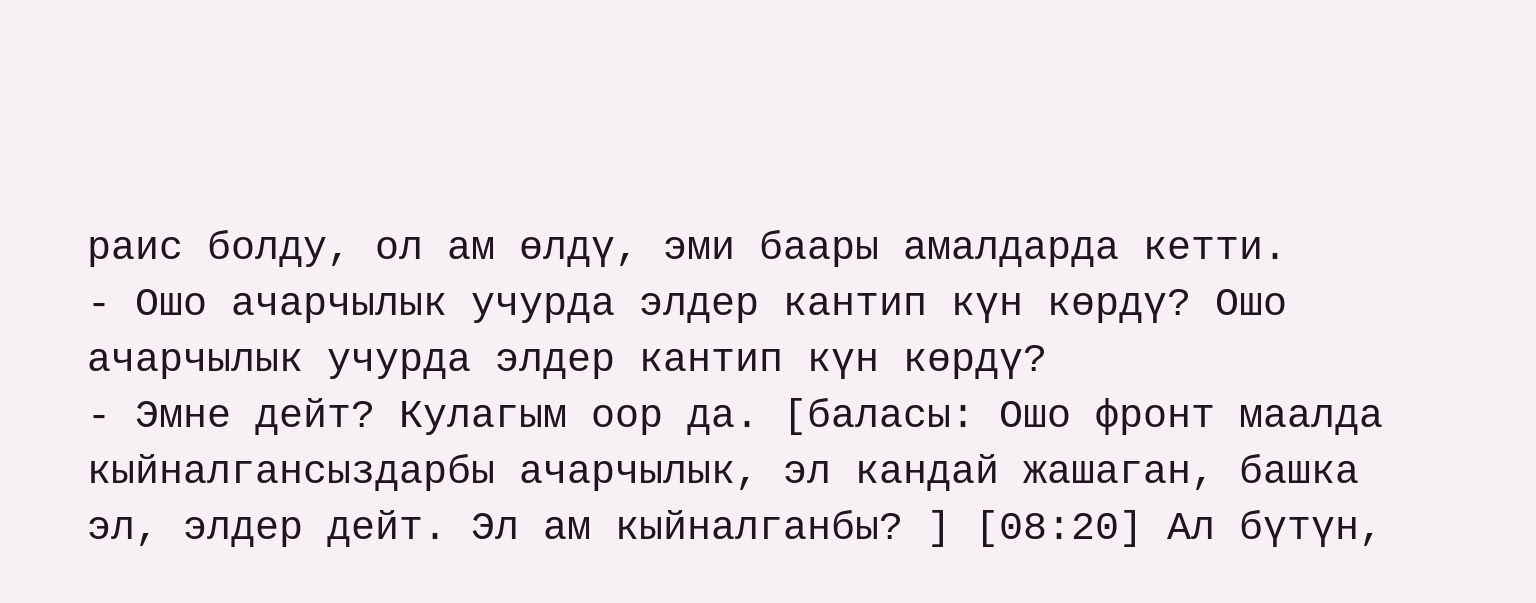раис болду, ол ам өлдү, эми баары амалдарда кетти.
- Ошо ачарчылык учурда элдер кантип күн көрдү? Ошо ачарчылык учурда элдер кантип күн көрдү?
- Эмне дейт? Кулагым оор да. [баласы: Ошо фронт маалда кыйналгансыздарбы ачарчылык, эл кандай жашаган, башка эл, элдер дейт. Эл ам кыйналганбы? ] [08:20] Ал бүтүн,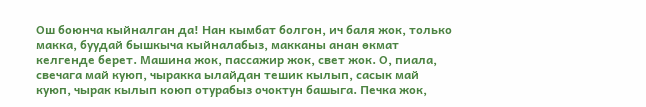Ош боюнча кыйналган да! Нан кымбат болгон, ич баля жок, только макка, буудай бышкыча кыйналабыз, макканы анан өкмат келгенде берет. Машина жок, пассажир жок, свет жок. О, пиала, свечага май куюп, чыракка ылайдан тешик кылып, сасык май куюп, чырак кылып коюп отурабыз очоктун башыга. Печка жок,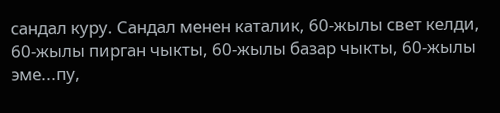сандал куру. Сандал менен каталик, 60-жылы свет келди, 60-жылы пирган чыкты, 60-жылы базар чыкты, 60-жылы эме...пу,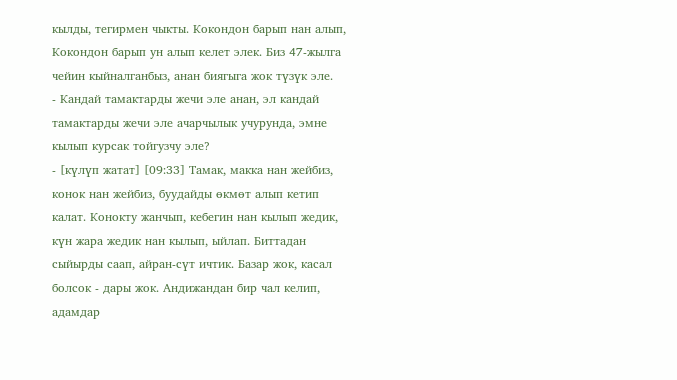кылды, тегирмен чыкты. Кокондон барып нан алып, Кокондон барып ун алып келет элек. Биз 47-жылга чейин кыйналганбыз, анан биягыга жок түзүк эле.
- Кандай тамактарды жечи эле анан, эл кандай тамактарды жечи эле ачарчылык учурунда, эмне кылып курсак тойгузчу эле?
- [күлүп жатат] [09:33] Тамак, макка нан жейбиз, конок нан жейбиз, буудайды өкмөт алып кетип калат. Конокту жанчып, кебегин нан кылып жедик, күн жара жедик нан кылып, ыйлап. Биттадан сыйырды саап, айран-сүт ичтик. Базар жок, касал болсок - дары жок. Андижандан бир чал келип, адамдар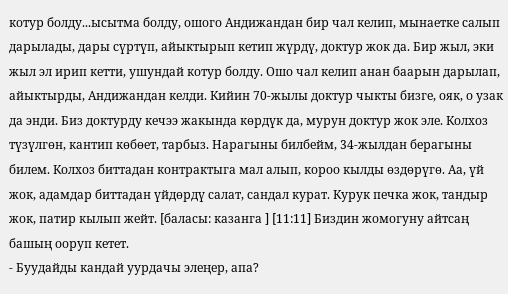котур болду...ысытма болду, ошого Андижандан бир чал келип, мынаетке салып дарылады, дары сүртүп, айыктырып кетип жүрдү, доктур жок да. Бир жыл, эки жыл эл ирип кетти, ушундай котур болду. Ошо чал келип анан баарын дарылап, айыктырды, Андижандан келди. Кийин 70-жылы доктур чыкты бизге, ояк, о узак да энди. Биз доктурду кечээ жакында көрдүк да, мурун доктур жок эле. Колхоз түзүлгөн, кантип көбөет, тарбыз. Нарагыны билбейм, 34-жылдан берагыны билем. Колхоз биттадан контрактыга мал алып, короо кылды өздөрүгө. Аа, үй жок, адамдар биттадан үйдөрдү салат, сандал курат. Курук печка жок, тандыр жок, патир кылып жейт. [баласы: казанга ] [11:11] Биздин жомогуну айтсаң башың ооруп кетет.
- Буудайды кандай уурдачы элеңер, апа?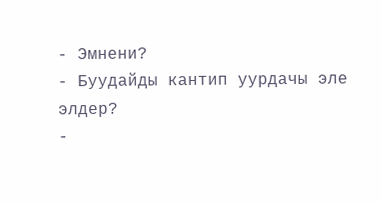- Эмнени?
- Буудайды кантип уурдачы эле элдер?
-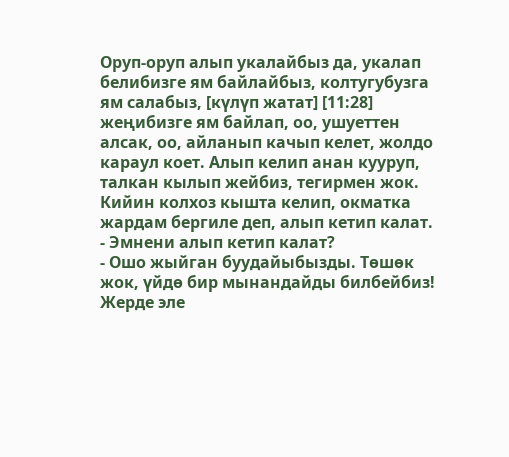Оруп-оруп алып укалайбыз да, укалап белибизге ям байлайбыз, колтугубузга ям салабыз, [күлүп жатат] [11:28] жеңибизге ям байлап, оо, ушуеттен алсак, оо, айланып качып келет, жолдо караул коет. Алып келип анан кууруп, талкан кылып жейбиз, тегирмен жок. Кийин колхоз кышта келип, окматка жардам бергиле деп, алып кетип калат.
- Эмнени алып кетип калат?
- Ошо жыйган буудайыбызды. Төшөк жок, үйдө бир мынандайды билбейбиз! Жерде эле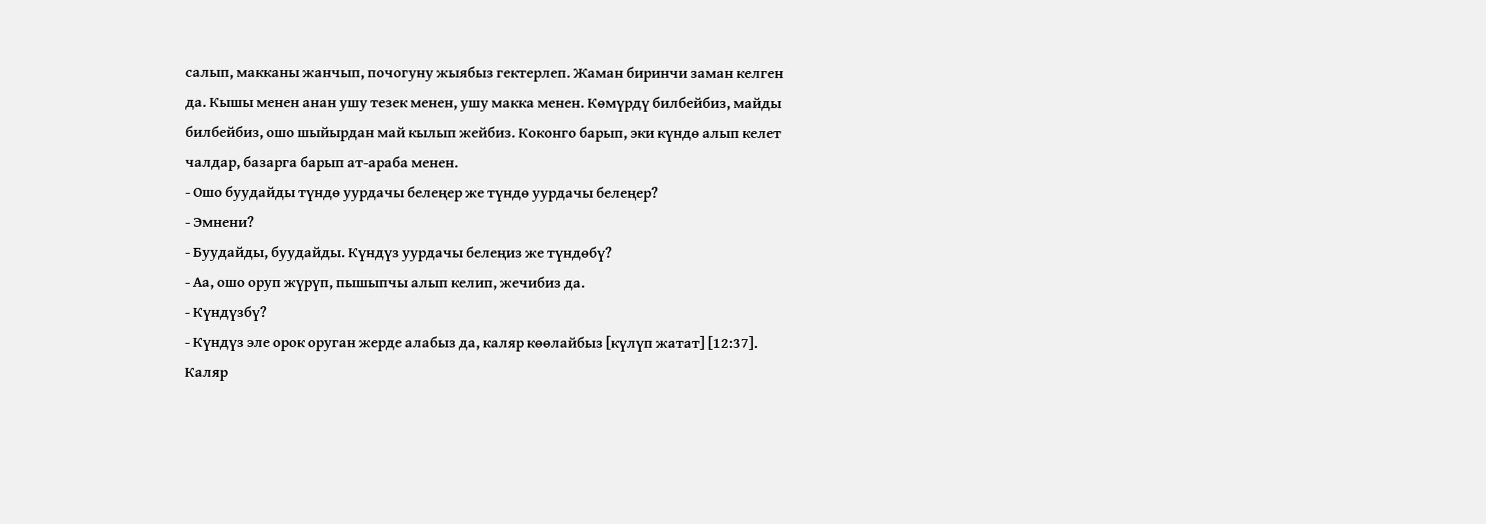салып, макканы жанчып, почогуну жыябыз гектерлеп. Жаман биринчи заман келген да. Кышы менен анан ушу тезек менен, ушу макка менен. Көмүрдү билбейбиз, майды билбейбиз, ошо шыйырдан май кылып жейбиз. Коконго барып, эки күндө алып келет чалдар, базарга барып ат-араба менен.
- Ошо буудайды түндө уурдачы белеңер же түндө уурдачы белеңер?
- Эмнени?
- Буудайды, буудайды. Күндүз уурдачы белеңиз же түндөбү?
- Аа, ошо оруп жүрүп, пышыпчы алып келип, жечибиз да.
- Күндүзбү?
- Күндүз эле орок оруган жерде алабыз да, каляр көөлайбыз [күлүп жатат] [12:37]. Каляр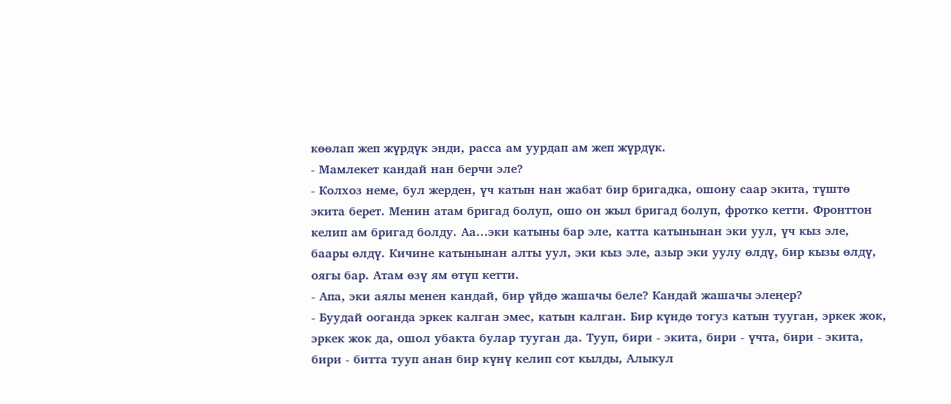көөлап жеп жүрдүк энди, расса ам уурдап ам жеп жүрдүк.
- Мамлекет кандай нан берчи эле?
- Колхоз неме, бул жерден, үч катын нан жабат бир бригадка, ошону саар экита, түштө экита берет. Менин атам бригад болуп, ошо он жыл бригад болуп, фротко кетти. Фронттон келип ам бригад болду. Аа...эки катыны бар эле, катта катынынан эки уул, үч кыз эле, баары өлдү. Кичине катынынан алты уул, эки кыз эле, азыр эки уулу өлдү, бир кызы өлдү, оягы бар. Атам өзү ям өтүп кетти.
- Апа, эки аялы менен кандай, бир үйдө жашачы беле? Кандай жашачы элеңер?
- Буудай ооганда эркек калган эмес, катын калган. Бир күндө тогуз катын тууган, эркек жок, эркек жок да, ошол убакта булар тууган да. Тууп, бири - экита, бири - үчта, бири - экита, бири - битта тууп анан бир күнү келип сот кылды, Алыкул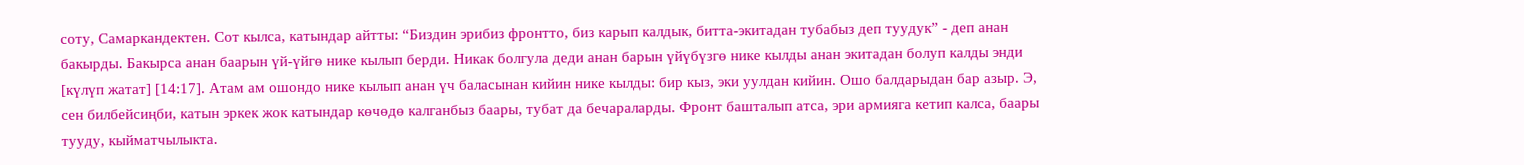соту, Самаркандектен. Сот кылса, катындар айтты: “Биздин эрибиз фронтто, биз карып калдык, битта-экитадан тубабыз деп туудук” - деп анан бакырды. Бакырса анан баарын үй-үйгө нике кылып берди. Никак болгула деди анан барын үйүбүзгө нике кылды анан экитадан болуп калды энди [күлүп жатат] [14:17]. Атам ам ошондо нике кылып анан үч баласынан кийин нике кылды: бир кыз, эки уулдан кийин. Ошо балдарыдан бар азыр. Э, сен билбейсиңби, катын эркек жок катындар көчөдө калганбыз баары, тубат да бечараларды. Фронт башталып атса, эри армияга кетип калса, баары тууду, кыйматчылыкта.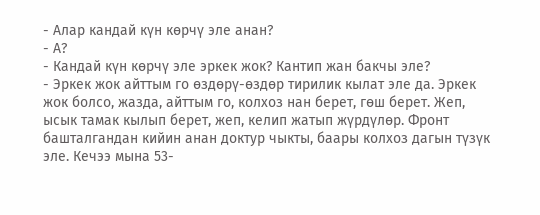- Алар кандай күн көрчү эле анан?
- А?
- Кандай күн көрчү эле эркек жок? Кантип жан бакчы эле?
- Эркек жок айттым го өздөрү-өздөр тирилик кылат эле да. Эркек жок болсо, жазда, айттым го, колхоз нан берет, гөш берет. Жеп, ысык тамак кылып берет, жеп, келип жатып жүрдүлөр. Фронт башталгандан кийин анан доктур чыкты, баары колхоз дагын түзүк эле. Кечээ мына 53-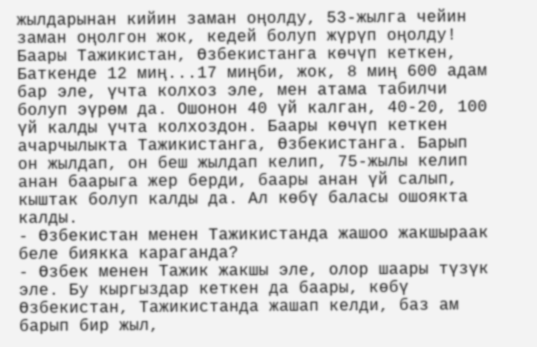жылдарынан кийин заман оңолду, 53-жылга чейин заман оңолгон жок, кедей болуп жүрүп оңолду! Баары Тажикистан, Өзбекистанга көчүп кеткен, Баткенде 12 миң...17 миңби, жок, 8 миң 600 адам бар эле, үчта колхоз эле, мен атама табилчи болуп эүрөм да. Ошонон 40 үй калган, 40-20, 100 үй калды үчта колхоздон. Баары көчүп кеткен ачарчылыкта Тажикистанга, Өзбекистанга. Барып он жылдап, он беш жылдап келип, 75-жылы келип анан баарыга жер берди, баары анан үй салып, кыштак болуп калды да. Ал көбү баласы ошоякта калды.
- Өзбекистан менен Тажикистанда жашоо жакшыраак беле биякка караганда?
- Өзбек менен Тажик жакшы эле, олор шаары түзүк эле. Бу кыргыздар кеткен да баары, көбү Өзбекистан, Тажикистанда жашап келди, баз ам барып бир жыл,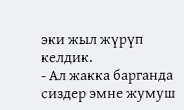эки жыл жүрүп келдик.
- Ал жакка барганда сиздер эмне жумуш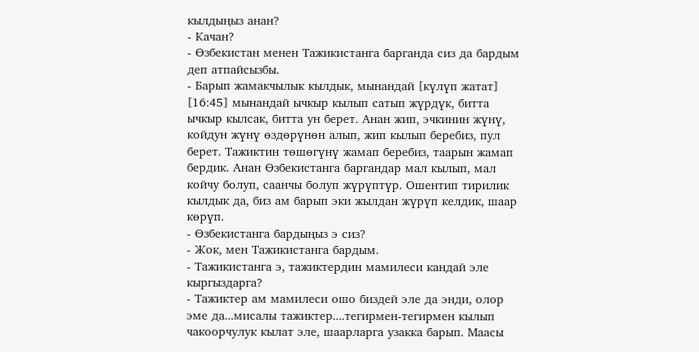кылдыңыз анан?
- Качан?
- Өзбекистан менен Тажикистанга барганда сиз да бардым деп атпайсызбы.
- Барып жамакчылык кылдык, мынандай [күлүп жатат] [16:45] мынандай ычкыр кылып сатып жүрдүк, битта ычкыр кылсак, битта ун берет. Анан жип, эчкинин жүнү, койдун жүнү өздөрүнөн алып, жип кылып беребиз, пул берет. Тажиктин төшөгүнү жамап беребиз, таарын жамап бердик. Анан Өзбекистанга баргандар мал кылып, мал койчу болуп, саанчы болуп жүрүптүр. Ошентип тирилик кылдык да, биз ам барып эки жылдан жүрүп келдик, шаар көрүп.
- Өзбекистанга бардыңыз э сиз?
- Жок, мен Тажикистанга бардым.
- Тажикистанга э, тажиктердин мамилеси кандай эле кыргыздарга?
- Тажиктер ам мамилеси ошо биздей эле да энди, олор эме да...мисалы тажиктер....тегирмен-тегирмен кылып чакоорчулук кылат эле, шаарларга узакка барып. Маасы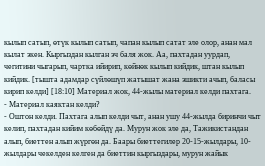кылып сатып, өтүк кылып сатып, чапан кылып сатат эле олор, анан мал кылат экен. Кыргыздан кылган эч баля жок. Аа, пахтадан уурдап, чегитини чыгарып, чартка ийирип, көйнөк кылып кийдик, штан кылып кийдик. [тышта адамдар сүйлөшүп жатышат жана эшикти ачып, баласы кирип келди] [18:10] Материал жок, 44-жылы материал келди пахтага.
- Материал каяктан келди?
- Оштон келди. Пахтага алып келди чыт, анан ушу 44-жылда биринчи чыт келип, пахтадан кийим көбөйдү да. Мурун жок эле да, Тажикистандан алып, биеттен алып жүргөн да. Баары биеттегилер 20-15-жылдары, 10-жылдары чекелден келген да биеттин кыргыздары, мурун жайык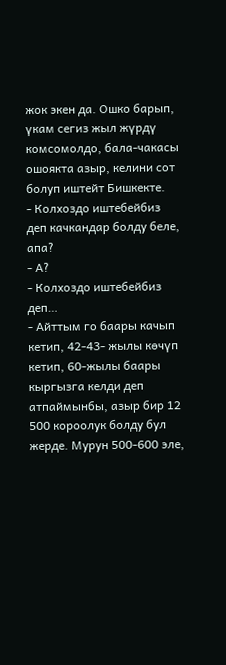жок экен да. Ошко барып, үкам сегиз жыл жүрдү комсомолдо, бала-чакасы ошоякта азыр, келини сот болуп иштейт Бишкекте.
- Колхоздо иштебейбиз деп качкандар болду беле, апа?
- А?
- Колхоздо иштебейбиз деп…
- Айттым го баары качып кетип, 42-43- жылы көчүп кетип, 60-жылы баары кыргызга келди деп атпаймынбы, азыр бир 12 500 короолук болду бул жерде. Мурун 500-600 эле,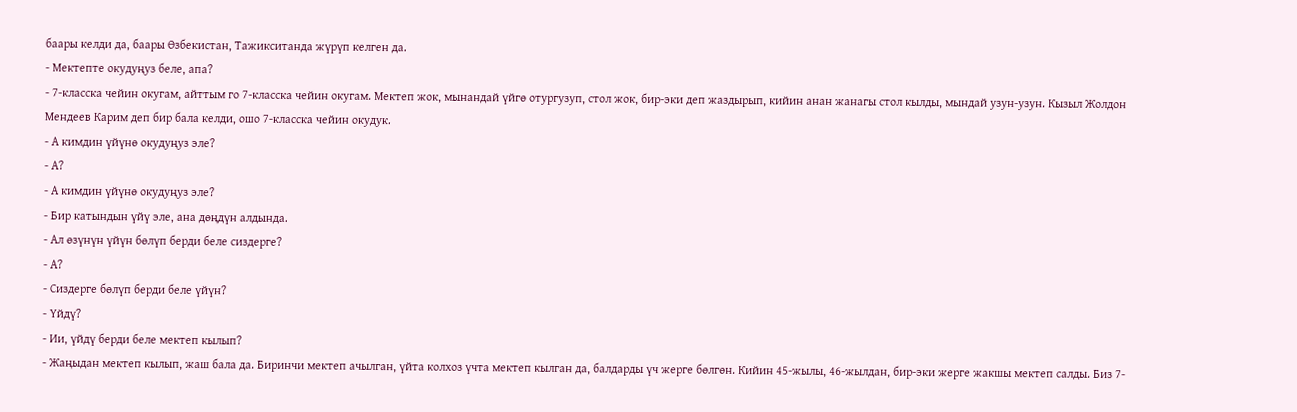баары келди да, баары Өзбекистан, Тажикситанда жүрүп келген да.
- Мектепте окудуңуз беле, апа?
- 7-класска чейин окугам, айттым го 7-класска чейин окугам. Мектеп жок, мынандай үйгө отургузуп, стол жок, бир-эки деп жаздырып, кийин анан жанагы стол кылды, мындай узун-узун. Кызыл Жолдон Мендеев Карим деп бир бала келди, ошо 7-класска чейин окудук.
- А кимдин үйүнө окудуңуз эле?
- А?
- А кимдин үйүнө окудуңуз эле?
- Бир катындын үйү эле, ана дөңдүн алдында.
- Ал өзүнүн үйүн бөлүп берди беле сиздерге?
- А?
- Сиздерге бөлүп берди беле үйүн?
- Үйдү?
- Ии, үйдү берди беле мектеп кылып?
- Жаңыдан мектеп кылып, жаш бала да. Биринчи мектеп ачылган, үйта колхоз үчта мектеп кылган да, балдарды үч жерге бөлгөн. Кийин 45-жылы, 46-жылдан, бир-эки жерге жакшы мектеп салды. Биз 7-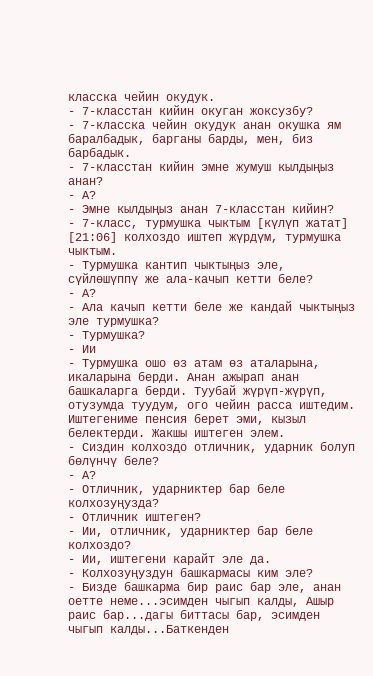класска чейин окудук.
- 7-класстан кийин окуган жоксузбу?
- 7-класска чейин окудук анан окушка ям баралбадык, барганы барды, мен, биз барбадык.
- 7-класстан кийин эмне жумуш кылдыңыз анан?
- А?
- Эмне кылдыңыз анан 7-класстан кийин?
- 7-класс, турмушка чыктым [күлүп жатат] [21:06] колхоздо иштеп жүрдүм, турмушка чыктым.
- Турмушка кантип чыктыңыз эле, сүйлөшүппү же ала-качып кетти беле?
- А?
- Ала качып кетти беле же кандай чыктыңыз эле турмушка?
- Турмушка?
- Ии
- Турмушка ошо өз атам өз аталарына, икаларына берди. Анан ажырап анан башкаларга берди. Туубай жүрүп-жүрүп, отузумда туудум, ого чейин расса иштедим. Иштегениме пенсия берет эми, кызыл белектерди. Жакшы иштеген элем.
- Сиздин колхоздо отличник, ударник болуп бөлүнчү беле?
- А?
- Отличник, ударниктер бар беле колхозуңузда?
- Отличник иштеген?
- Ии, отличник, ударниктер бар беле колхоздо?
- Ии, иштегени карайт эле да.
- Колхозуңуздун башкармасы ким эле?
- Бизде башкарма бир раис бар эле, анан оетте неме...эсимден чыгып калды, Ашыр раис бар...дагы биттасы бар, эсимден чыгып калды...Баткенден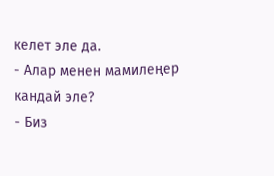келет эле да.
- Алар менен мамилеңер кандай эле?
- Биз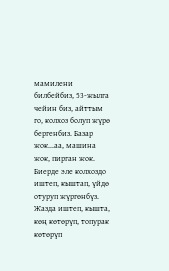мамилени билбейбиз, 53-жылга чейин биз, айттым го, колхоз болуп жүрө бергенбиз. Базар жок...аа, машина жок, пирган жок. Биерде эле колхоздо иштеп, кыштап, үйдө отуруп жүргөнбүз. Жазда иштеп, кышта, көң көтөрүп, топурак көтөрүп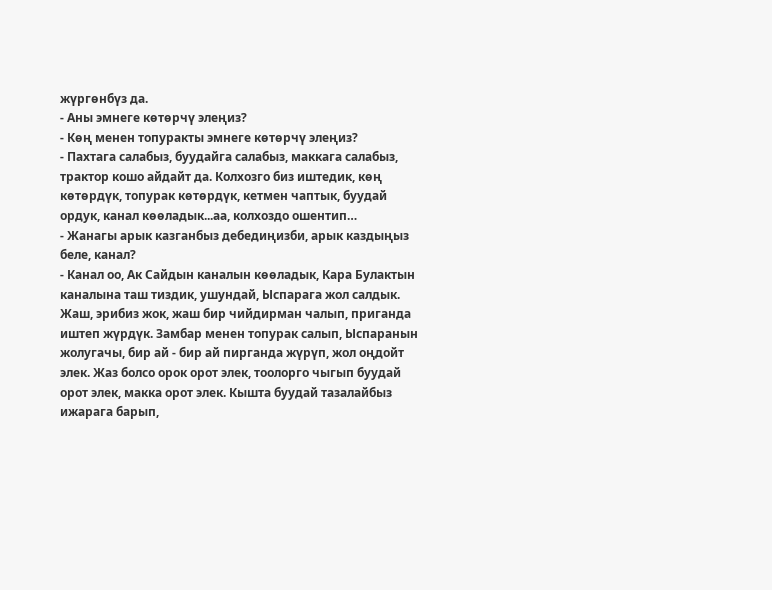жүргөнбүз да.
- Аны эмнеге көтөрчү элеңиз?
- Көң менен топуракты эмнеге көтөрчү элеңиз?
- Пахтага салабыз, буудайга салабыз, маккага салабыз, трактор кошо айдайт да. Колхозго биз иштедик, көң көтөрдүк, топурак көтөрдүк, кетмен чаптык, буудай ордук, канал көөладык...аа, колхоздо ошентип…
- Жанагы арык казганбыз дебедиңизби, арык каздыңыз беле, канал?
- Канал оо, Ак Сайдын каналын көөладык, Кара Булактын каналына таш тиздик, ушундай, Ыспарага жол салдык. Жаш, эрибиз жок, жаш бир чийдирман чалып, приганда иштеп жүрдүк. Замбар менен топурак салып, Ыспаранын жолугачы, бир ай - бир ай пирганда жүрүп, жол оңдойт элек. Жаз болсо орок орот элек, тоолорго чыгып буудай орот элек, макка орот элек. Кышта буудай тазалайбыз ижарага барып,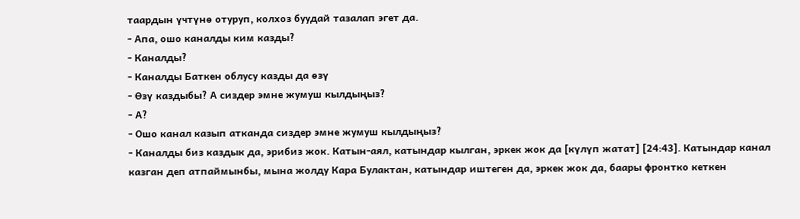таардын үчтүнө отуруп, колхоз буудай тазалап эгет да.
- Апа, ошо каналды ким казды?
- Каналды?
- Каналды Баткен облусу казды да өзү
- Өзү каздыбы? А сиздер эмне жумуш кылдыңыз?
- А?
- Ошо канал казып атканда сиздер эмне жумуш кылдыңыз?
- Каналды биз каздык да, эрибиз жок. Катын-аял, катындар кылган, эркек жок да [күлүп жатат] [24:43]. Катындар канал казган деп атпаймынбы, мына жолду Кара Булактан, катындар иштеген да, эркек жок да, баары фронтко кеткен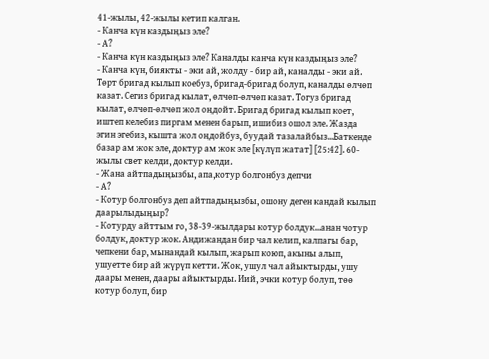41-жылы, 42-жылы кетип калган.
- Канча күн каздыңыз эле?
- А?
- Канча күн каздыңыз эле? Каналды канча күн каздыңыз эле?
- Канча күн, биякты - эки ай, жолду - бир ай, каналды - эки ай. Төрт бригад кылып коебуз, бригад-бригад болуп, каналды өлчөп казат. Сегиз бригад кылат, өлчөп-өлчөп казат. Тогуз бригад кылат, өлчөп-өлчөп жол оңдойт. Бригад бригад кылып коет, иштеп келебиз пиргам менен барып, ишибиз ошол эле. Жазда эгин эгебиз, кышта жол оңдойбуз, буудай тазалайбыз...Баткенде базар ам жок эле, доктур ам жок эле [күлүп жатат] [25:42]. 60-жылы свет келди, доктур келди.
- Жана айтпадыңызбы, апа,котур болгонбуз депчи
- А?
- Котур болгонбуз деп айтпадыңызбы, ошону деген кандай кылып даарылыдыңыр?
- Котурду айттым го, 38-39-жылдары котур болдук...анан чотур болдук, доктур жок. Андижандан бир чал келип, калпагы бар, чепкени бар, мынандай кылып, жарып коюп, акыны алып, ушуетте бир ай жүрүп кетти. Жок, ушул чал айыктырды, ушу даары менен, даары айыктырды. Иий, эчки котур болуп, төө котур болуп, бир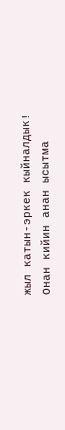жыл катын-эркек кыйналдык! Онан кийин анан ысытма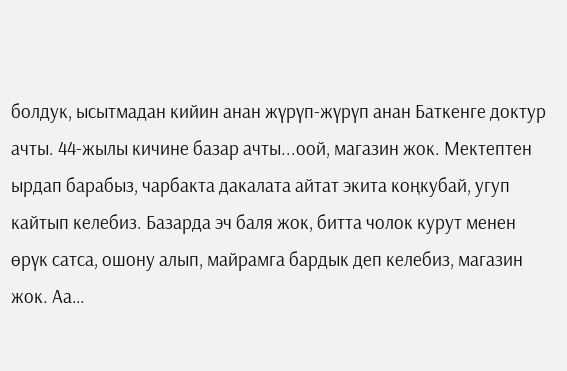болдук, ысытмадан кийин анан жүрүп-жүрүп анан Баткенге доктур ачты. 44-жылы кичине базар ачты...оой, магазин жок. Мектептен ырдап барабыз, чарбакта дакалата айтат экита коңкубай, угуп кайтып келебиз. Базарда эч баля жок, битта чолок курут менен өрүк сатса, ошону алып, майрамга бардык деп келебиз, магазин жок. Аа…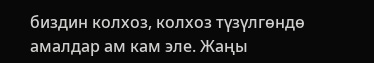биздин колхоз, колхоз түзүлгөндө амалдар ам кам эле. Жаңы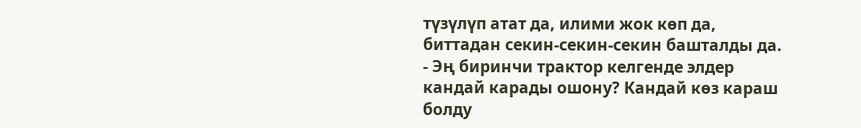түзүлүп атат да, илими жок көп да, биттадан секин-секин-секин башталды да.
- Эң биринчи трактор келгенде элдер кандай карады ошону? Кандай көз караш болду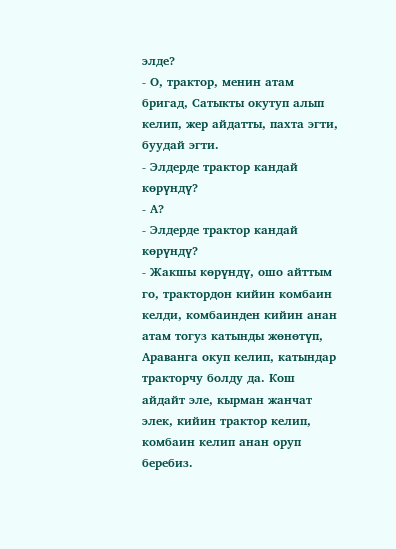элде?
- О, трактор, менин атам бригад, Сатыкты окутуп алып келип, жер айдатты, пахта эгти, буудай эгти.
- Элдерде трактор кандай көрүндү?
- А?
- Элдерде трактор кандай көрүндү?
- Жакшы көрүндү, ошо айттым го, трактордон кийин комбаин келди, комбаинден кийин анан атам тогуз катынды жөнөтүп, Араванга окуп келип, катындар тракторчу болду да. Кош айдайт эле, кырман жанчат элек, кийин трактор келип, комбаин келип анан оруп беребиз.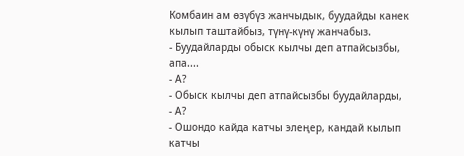Комбаин ам өзүбүз жанчыдык, буудайды канек кылып таштайбыз, түнү-күнү жанчабыз.
- Буудайларды обыск кылчы деп атпайсызбы, апа....
- А?
- Обыск кылчы деп атпайсызбы буудайларды,
- А?
- Ошондо кайда катчы элеңер, кандай кылып катчы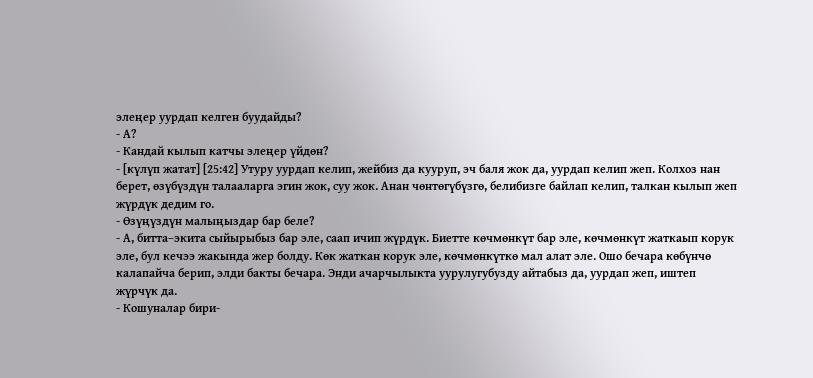элеңер уурдап келген буудайды?
- А?
- Кандай кылып катчы элеңер үйдөн?
- [күлүп жатат] [25:42] Утуру уурдап келип, жейбиз да кууруп, эч баля жок да, уурдап келип жеп. Колхоз нан берет, өзүбүздүн талааларга эгин жок, суу жок. Анан чөнтөгүбүзгө, белибизге байлап келип, талкан кылып жеп жүрдүк дедим го.
- Өзүңүздүн малыңыздар бар беле?
- А, битта–экита сыйырыбыз бар эле, саап ичип жүрдүк. Биетте көчмөнкүт бар эле, көчмөнкүт жаткаып корук эле, бул кечээ жакында жер болду. Көк жаткан корук эле, көчмөнкүткө мал алат эле. Ошо бечара көбүнчө калапайча берип, элди бакты бечара. Энди ачарчылыкта уурулугубузду айтабыз да, уурдап жеп, иштеп жүрчүк да.
- Кошуналар бири-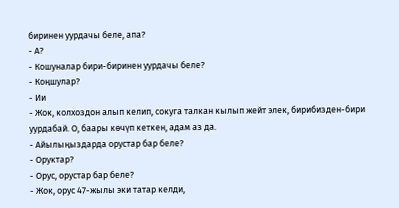биринен уурдачы беле, апа?
- А?
- Кошуналар бири-биринен уурдачы беле?
- Коңшулар?
- Ии
- Жок, колхоздон алып келип, сокуга талкан кылып жейт элек, бирибизден-бири уурдабай. О, баары көчүп кеткен, адам аз да.
- Айылыңыздарда орустар бар беле?
- Оруктар?
- Орус, орустар бар беле?
- Жок, орус 47-жылы эки татар келди,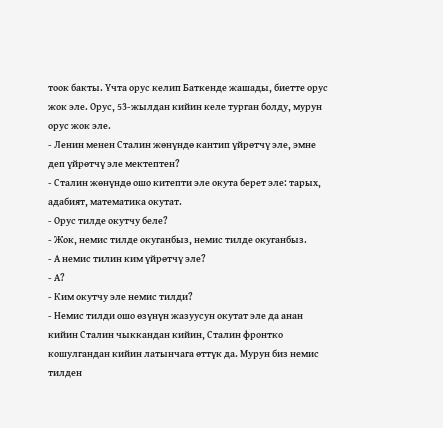тоок бакты. Үчта орус келип Баткенде жашады, биетте орус жок эле. Орус, 53-жылдан кийин келе турган болду, мурун орус жок эле.
- Ленин менен Сталин жөнүндө кантип үйрөтчү эле, эмне деп үйрөтчү эле мектептен?
- Сталин жөнүндө ошо китепти эле окута берет эле: тарых, адабият, математика окутат.
- Орус тилде окутчу беле?
- Жок, немис тилде окуганбыз, немис тилде окуганбыз.
- А немис тилин ким үйрөтчү эле?
- А?
- Ким окутчу эле немис тилди?
- Немис тилди ошо өзүнүн жазуусун окутат эле да анан кийин Сталин чыккандан кийин, Сталин фронтко кошулгандан кийин латынчага өттүк да. Мурун биз немис тилден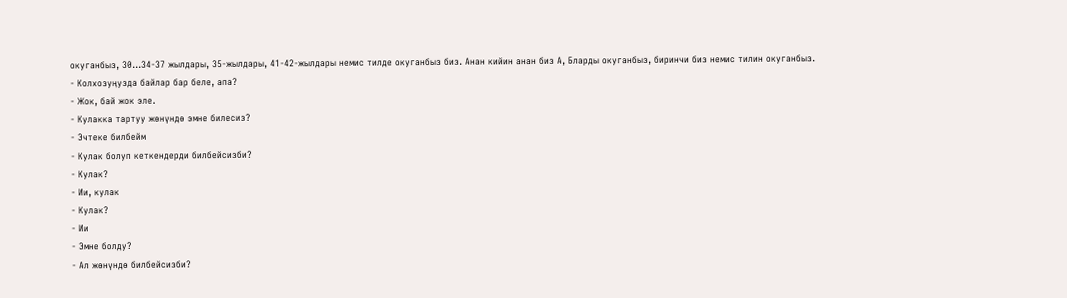окуганбыз, 30...34-37 жылдары, 35-жылдары, 41-42-жылдары немис тилде окуганбыз биз. Анан кийин анан биз А, Бларды окуганбыз, биринчи биз немис тилин окуганбыз.
- Колхозуңузда байлар бар беле, апа?
- Жок, бай жок эле.
- Кулакка тартуу жөнүндө эмне билесиз?
- Эчтеке билбейм
- Кулак болуп кеткендерди билбейсизби?
- Кулак?
- Ии, кулак
- Кулак?
- Ии
- Эмне болду?
- Ал жөнүндө билбейсизби?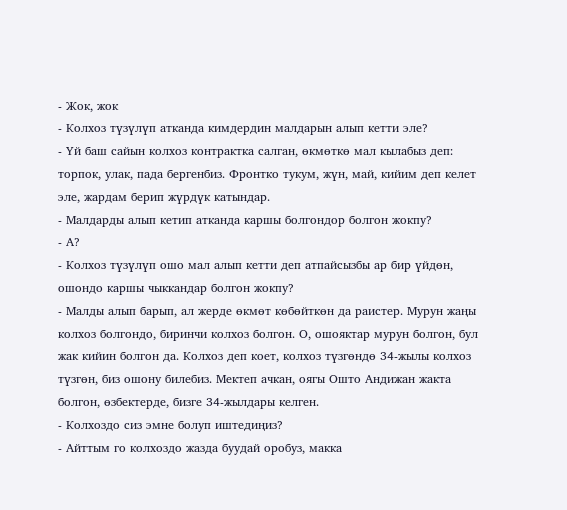- Жок, жок
- Колхоз түзүлүп атканда кимдердин малдарын алып кетти эле?
- Үй баш сайын колхоз контрактка салган, өкмөткө мал кылабыз деп: торпок, улак, пада бергенбиз. Фронтко тукум, жүн, май, кийим деп келет эле, жардам берип жүрдүк катындар.
- Малдарды алып кетип атканда каршы болгондор болгон жокпу?
- А?
- Колхоз түзүлүп ошо мал алып кетти деп атпайсызбы ар бир үйдөн, ошондо каршы чыккандар болгон жокпу?
- Малды алып барып, ал жерде өкмөт көбөйткөн да раистер. Мурун жаңы колхоз болгондо, биринчи колхоз болгон. О, ошояктар мурун болгон, бул жак кийин болгон да. Колхоз деп коет, колхоз түзгөндө 34-жылы колхоз түзгөн, биз ошону билебиз. Мектеп ачкан, оягы Ошто Андижан жакта болгон, өзбектерде, бизге 34-жылдары келген.
- Колхоздо сиз эмне болуп иштедиңиз?
- Айттым го колхоздо жазда буудай оробуз, макка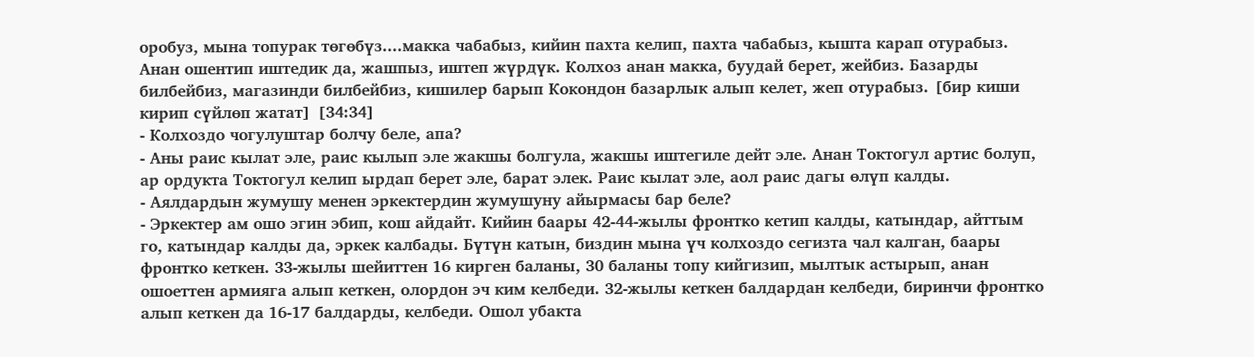оробуз, мына топурак төгөбүз....макка чабабыз, кийин пахта келип, пахта чабабыз, кышта карап отурабыз. Анан ошентип иштедик да, жашпыз, иштеп жүрдүк. Колхоз анан макка, буудай берет, жейбиз. Базарды билбейбиз, магазинди билбейбиз, кишилер барып Кокондон базарлык алып келет, жеп отурабыз. [бир киши кирип сүйлөп жатат] [34:34]
- Колхоздо чогулуштар болчу беле, апа?
- Аны раис кылат эле, раис кылып эле жакшы болгула, жакшы иштегиле дейт эле. Анан Токтогул артис болуп, ар ордукта Токтогул келип ырдап берет эле, барат элек. Раис кылат эле, аол раис дагы өлүп калды.
- Аялдардын жумушу менен эркектердин жумушуну айырмасы бар беле?
- Эркектер ам ошо эгин эбип, кош айдайт. Кийин баары 42-44-жылы фронтко кетип калды, катындар, айттым го, катындар калды да, эркек калбады. Бүтүн катын, биздин мына үч колхоздо сегизта чал калган, баары фронтко кеткен. 33-жылы шейиттен 16 кирген баланы, 30 баланы топу кийгизип, мылтык астырып, анан ошоеттен армияга алып кеткен, олордон эч ким келбеди. 32-жылы кеткен балдардан келбеди, биринчи фронтко алып кеткен да 16-17 балдарды, келбеди. Ошол убакта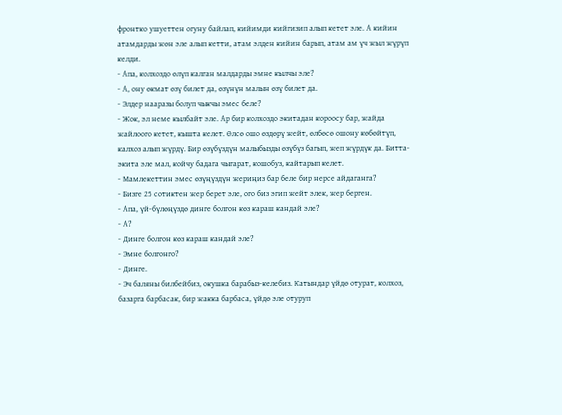фронтко ушуеттен огуну байлап, кийимди кийгизип алып кетет эле. А кийин атамдарды жөн эле алып кетти, атам элден кийин барып, атам ам үч жыл жүрүп келди.
- Апа, колхоздо өлүп калган малдарды эмне кылчы эле?
- А, ону өкмат өзү билет да, өзүнүн малын өзү билет да.
- Элдер нааразы болуп чыкчы эмес беле?
- Жок, эл неме кылбайт эле. Ар бир колхоздо экитадан короосу бар, жайда жайлоого кетет, кышта келет. Өлсө ошо өздөрү жейт, өлбөсө ошону көбөйтүп, калхоз алып жүрдү. Бир өзүбүздүн малыбызды өзүбүз багып, жеп жүрдүк да. Битта-экита эле мал, койчу бадага чыгарат, кошобуз, кайтарып келет.
- Мамлекеттин эмес өзүңүздүн жериңиз бар беле бир нерсе айдаганга?
- Бизге 25 сотиктен жер берет эле, ого биз эгип жейт элек, жер берген.
- Апа, үй-бүлөңүздө динге болгон көз караш кандай эле?
- А?
- Динге болгон көз караш кандай эле?
- Эмне болгонго?
- Динге.
- Эч баляны билбейбиз, окушка барабыз-келебиз. Катындар үйдө отурат, колхоз, базарга барбасак, бир жакка барбаса, үйдө эле отуруп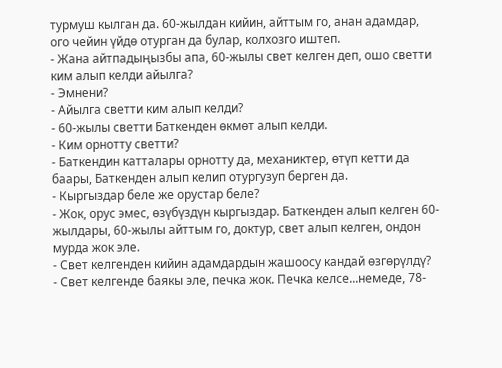турмуш кылган да. 60-жылдан кийин, айттым го, анан адамдар, ого чейин үйдө отурган да булар, колхозго иштеп.
- Жана айтпадыңызбы апа, 60-жылы свет келген деп, ошо светти ким алып келди айылга?
- Эмнени?
- Айылга светти ким алып келди?
- 60-жылы светти Баткенден өкмөт алып келди.
- Ким орнотту светти?
- Баткендин катталары орнотту да, механиктер, өтүп кетти да баары, Баткенден алып келип отургузуп берген да.
- Кыргыздар беле же орустар беле?
- Жок, орус эмес, өзүбүздүн кыргыздар. Баткенден алып келген 60-жылдары, 60-жылы айттым го, доктур, свет алып келген, ондон мурда жок эле.
- Свет келгенден кийин адамдардын жашоосу кандай өзгөрүлдү?
- Свет келгенде баякы эле, печка жок. Печка келсе...немеде, 78-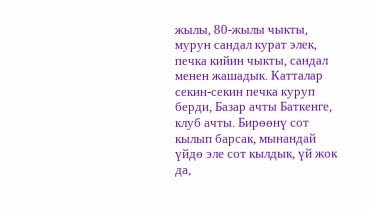жылы, 80-жылы чыкты, мурун сандал курат элек, печка кийин чыкты, сандал менен жашадык. Катталар секин-секин печка куруп берди, Базар ачты Баткенге, клуб ачты. Бирөөнү сот кылып барсак, мынандай үйдө эле сот кылдык, үй жок да,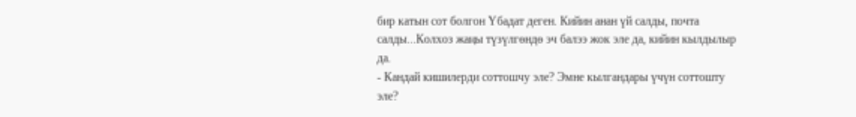бир катын сот болгон Үбадат деген. Кийин анан үй салды, почта салды...Колхоз жаңы түзүлгөндө эч балээ жок эле да, кийин кылдылыр да.
- Кандай кишилерди соттошчу эле? Эмне кылгандары үчүн соттошту эле?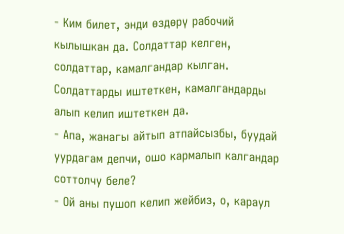- Ким билет, энди өздөрү рабочий кылышкан да. Солдаттар келген, солдаттар, камалгандар кылган. Солдаттарды иштеткен, камалгандарды алып келип иштеткен да.
- Апа, жанагы айтып атпайсызбы, буудай уурдагам депчи, ошо кармалып калгандар соттолчу беле?
- Ой аны пушоп келип жейбиз, о, караул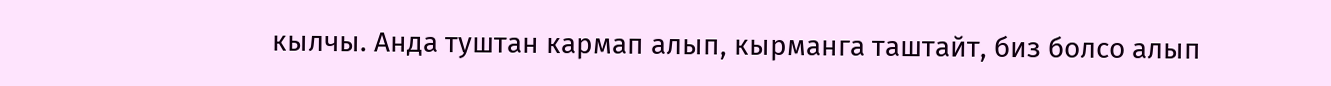кылчы. Анда туштан кармап алып, кырманга таштайт, биз болсо алып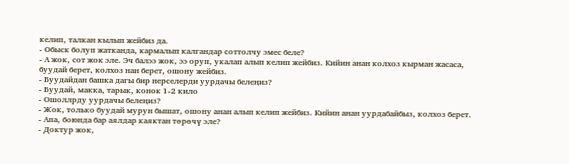келип, талкан кылып жейбиз да.
- Обыск болуп жатканда, кармалып калгандар соттолчу эмес беле?
- А жок, сот жок эле. Эч балээ жок, ээ оруп, укалап алып келип жейбиз. Кийин анан колхоз кырман жасаса, буудай берет, колхоз нан берет, ошону жейбиз.
- Буудайдан башка дагы бир нерселерди уурдачы белеңиз?
- Буудай, макка, тарык, конок 1-2 кило
- Ошоллрду уурдачы белеңиз?
- Жок, только буудай мурун бышат, ошону анан алып келип жейбиз. Кийин анан уурдабайбыз, колхоз берет.
- Апа, боюнда бар аялдар каяктан төрөчү эле?
- Доктур жок,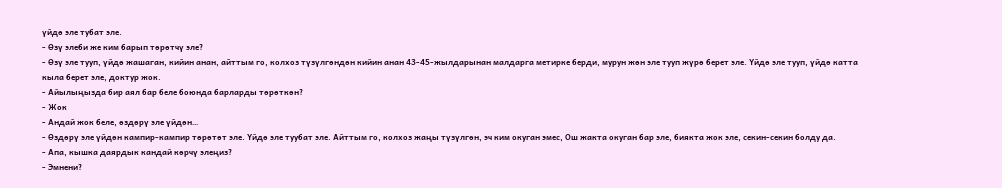үйдө эле тубат эле.
- Өзү элеби же ким барып төрөтчү эле?
- Өзү эле тууп, үйдө жашаган, кийин анан, айттым го, колхоз түзүлгөндөн кийин анан 43-45-жылдарынан малдарга метирке берди, мурун жөн эле тууп жүрө берет эле. Үйдө эле тууп, үйдө катта кыла берет эле, доктур жок.
- Айылыңызда бир аял бар беле боюнда барларды төрөткөн?
- Жок
- Андай жок беле, өздөрү эле үйдөн…
- Өздөрү эле үйдөн кампир-кампир төрөтөт эле. Үйдө эле туубат эле. Айттым го, колхоз жаңы түзүлгөн, эч ким окуган эмес, Ош жакта окуган бар эле, биякта жок эле, секин-секин болду да.
- Апа, кышка даярдык кандай көрчү элеңиз?
- Эмнени?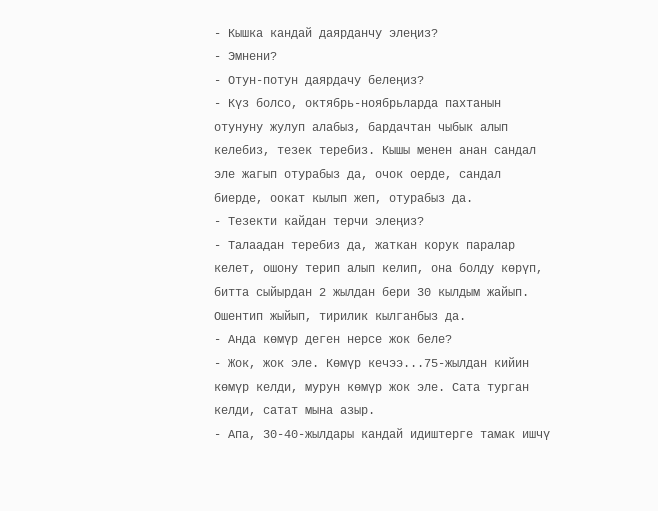- Кышка кандай даярданчу элеңиз?
- Эмнени?
- Отун-потун даярдачу белеңиз?
- Күз болсо, октябрь-ноябрьларда пахтанын отунуну жулуп алабыз, бардачтан чыбык алып келебиз, тезек теребиз. Кышы менен анан сандал эле жагып отурабыз да, очок оерде, сандал биерде, оокат кылып жеп, отурабыз да.
- Тезекти кайдан терчи элеңиз?
- Талаадан теребиз да, жаткан корук паралар келет, ошону терип алып келип, она болду көрүп, битта сыйырдан 2 жылдан бери 30 кылдым жайып. Ошентип жыйып, тирилик кылганбыз да.
- Анда көмүр деген нерсе жок беле?
- Жок, жок эле. Көмүр кечээ...75-жылдан кийин көмүр келди, мурун көмүр жок эле. Сата турган келди, сатат мына азыр.
- Апа, 30-40-жылдары кандай идиштерге тамак ишчү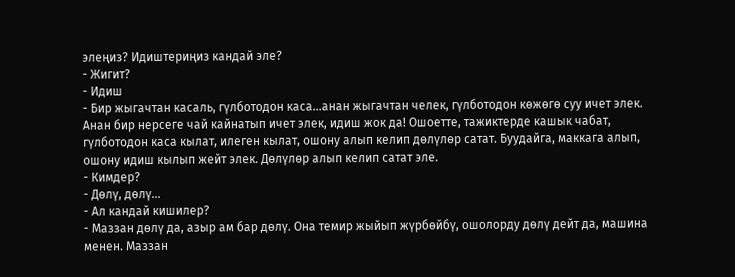элеңиз? Идиштериңиз кандай эле?
- Жигит?
- Идиш
- Бир жыгачтан касаль, гүлботодон каса...анан жыгачтан челек, гүлботодон көжөгө суу ичет элек. Анан бир нерсеге чай кайнатып ичет элек, идиш жок да! Ошоетте, тажиктерде кашык чабат, гүлботодон каса кылат, илеген кылат, ошону алып келип дөлүлөр сатат. Буудайга, маккага алып, ошону идиш кылып жейт элек. Дөлүлөр алып келип сатат эле.
- Кимдер?
- Дөлү, дөлү…
- Ал кандай кишилер?
- Маззан дөлү да, азыр ам бар дөлү. Она темир жыйып жүрбөйбү, ошолорду дөлү дейт да, машина менен. Маззан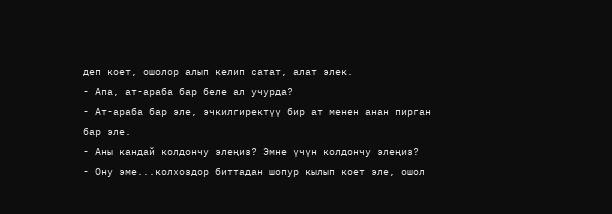деп коет, ошолор алып келип сатат, алат элек.
- Апа, ат-араба бар беле ал учурда?
- Ат-араба бар эле, эчкилгиректүү бир ат менен анан пирган бар эле.
- Аны кандай колдончу элеңиз? Эмне үчүн колдончу элеңиз?
- Ону эме...колхоздор биттадан шопур кылып коет эле, ошол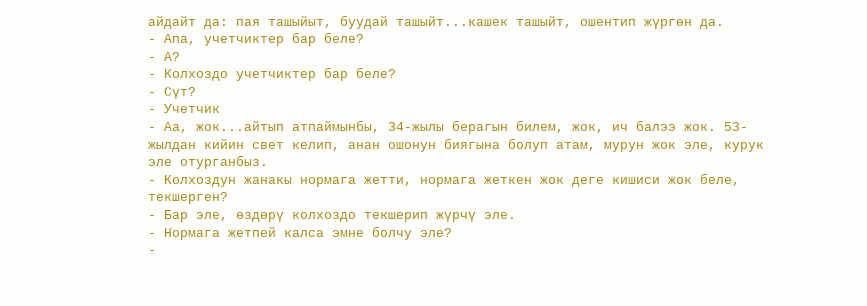айдайт да: пая ташыйыт, буудай ташыйт...кашек ташыйт, ошентип жүргөн да.
- Апа, учетчиктер бар беле?
- А?
- Колхоздо учетчиктер бар беле?
- Сүт?
- Учетчик
- Аа, жок...айтып атпаймынбы, 34-жылы берагын билем, жок, ич балээ жок. 53-жылдан кийин свет келип, анан ошонун биягына болуп атам, мурун жок эле, курук эле отурганбыз.
- Колхоздун жанакы нормага жетти, нормага жеткен жок деге кишиси жок беле, текшерген?
- Бар эле, өздөрү колхоздо текшерип жүрчү эле.
- Нормага жетпей калса эмне болчу эле?
-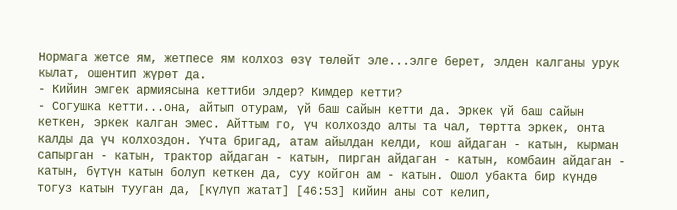Нормага жетсе ям, жетпесе ям колхоз өзү төлөйт эле...элге берет, элден калганы урук кылат, ошентип жүрөт да.
- Кийин эмгек армиясына кеттиби элдер? Кимдер кетти?
- Согушка кетти...она, айтып отурам, үй баш сайын кетти да. Эркек үй баш сайын кеткен, эркек калган эмес. Айттым го, үч колхоздо алты та чал, төртта эркек, онта калды да үч колхоздон. Үчта бригад, атам айылдан келди, кош айдаган - катын, кырман сапырган - катын, трактор айдаган - катын, пирган айдаган - катын, комбаин айдаган - катын, бүтүн катын болуп кеткен да, суу койгон ам - катын. Ошол убакта бир күндө тогуз катын тууган да, [күлүп жатат] [46:53] кийин аны сот келип,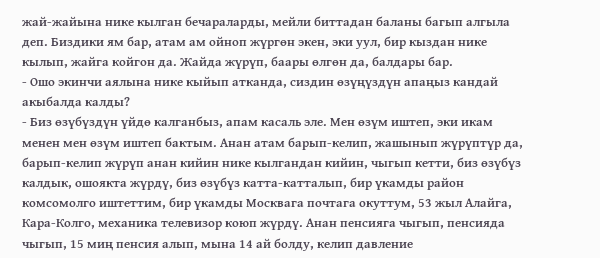жай-жайына нике кылган бечараларды, мейли биттадан баланы багып алгыла деп. Биздики ям бар, атам ам ойноп жүргөн экен, эки уул, бир кыздан нике кылып, жайга койгон да. Жайда жүрүп, баары өлгөн да, балдары бар.
- Ошо экинчи аялына нике кыйып атканда, сиздин өзүңүздүн апаңыз кандай акыбалда калды?
- Биз өзүбүздүн үйдө калганбыз, апам касаль эле. Мен өзүм иштеп, эки икам менен мен өзүм иштеп бактым. Анан атам барып-келип, жашынып жүрүптүр да, барып-келип жүрүп анан кийин нике кылгандан кийин, чыгып кетти, биз өзүбүз калдык, ошоякта жүрдү, биз өзүбүз катта-катталып, бир үкамды район комсомолго иштеттим, бир үкамды Москвага почтага окуттум, 53 жыл Алайга, Кара-Колго, механика телевизор коюп жүрдү. Анан пенсияга чыгып, пенсияда чыгып, 15 миң пенсия алып, мына 14 ай болду, келип давление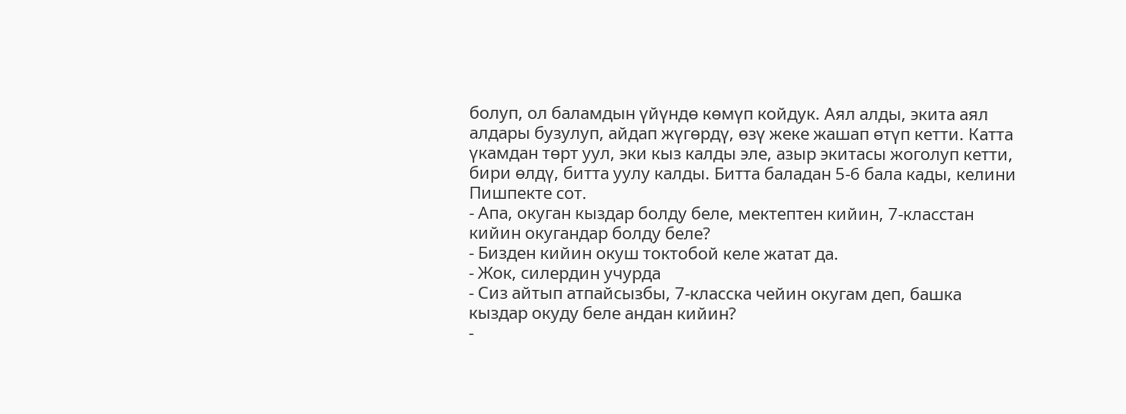болуп, ол баламдын үйүндө көмүп койдук. Аял алды, экита аял алдары бузулуп, айдап жүгөрдү, өзү жеке жашап өтүп кетти. Катта үкамдан төрт уул, эки кыз калды эле, азыр экитасы жоголуп кетти, бири өлдү, битта уулу калды. Битта баладан 5-6 бала кады, келини Пишпекте сот.
- Апа, окуган кыздар болду беле, мектептен кийин, 7-класстан кийин окугандар болду беле?
- Бизден кийин окуш токтобой келе жатат да.
- Жок, силердин учурда
- Сиз айтып атпайсызбы, 7-класска чейин окугам деп, башка кыздар окуду беле андан кийин?
-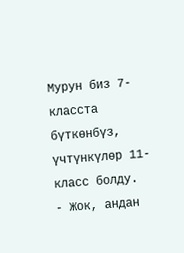Мурун биз 7-класста бүткөнбүз, үчтүнкүлөр 11-класс болду.
- Жок, андан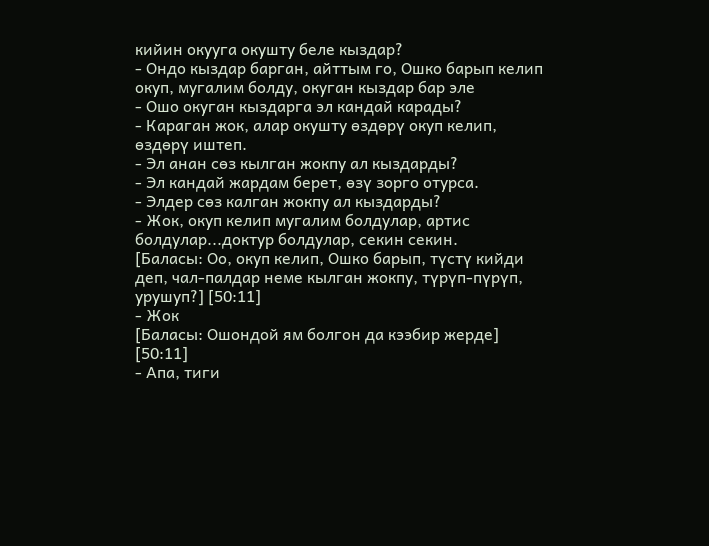кийин окууга окушту беле кыздар?
- Ондо кыздар барган, айттым го, Ошко барып келип окуп, мугалим болду, окуган кыздар бар эле
- Ошо окуган кыздарга эл кандай карады?
- Караган жок, алар окушту өздөрү окуп келип, өздөрү иштеп.
- Эл анан сөз кылган жокпу ал кыздарды?
- Эл кандай жардам берет, өзү зорго отурса.
- Элдер сөз калган жокпу ал кыздарды?
- Жок, окуп келип мугалим болдулар, артис болдулар...доктур болдулар, секин секин.
[Баласы: Оо, окуп келип, Ошко барып, түстү кийди деп, чал-палдар неме кылган жокпу, түрүп-пүрүп, урушуп?] [50:11]
- Жок
[Баласы: Ошондой ям болгон да кээбир жерде] [50:11]
- Апа, тиги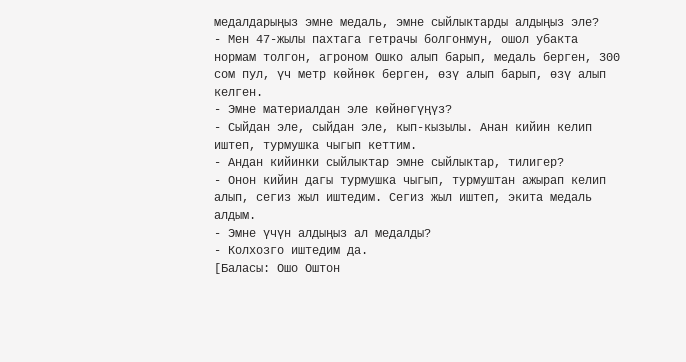медалдарыңыз эмне медаль, эмне сыйлыктарды алдыңыз эле?
- Мен 47-жылы пахтага гетрачы болгонмун, ошол убакта нормам толгон, агроном Ошко алып барып, медаль берген, 300 сом пул, үч метр көйнөк берген, өзү алып барып, өзү алып келген.
- Эмне материалдан эле көйнөгүңүз?
- Сыйдан эле, сыйдан эле, кып-кызылы. Анан кийин келип иштеп, турмушка чыгып кеттим.
- Андан кийинки сыйлыктар эмне сыйлыктар, тилигер?
- Онон кийин дагы турмушка чыгып, турмуштан ажырап келип алып, сегиз жыл иштедим. Сегиз жыл иштеп, экита медаль алдым.
- Эмне үчүн алдыңыз ал медалды?
- Колхозго иштедим да.
[Баласы: Ошо Оштон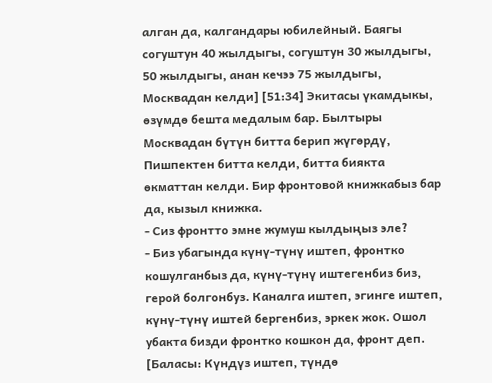алган да, калгандары юбилейный. Баягы согуштун 40 жылдыгы, согуштун 30 жылдыгы, 50 жылдыгы, анан кечээ 75 жылдыгы, Москвадан келди] [51:34] Экитасы үкамдыкы, өзүмдө бешта медалым бар. Былтыры Москвадан бүтүн битта берип жүгөрдү, Пишпектен битта келди, битта биякта өкматтан келди. Бир фронтовой книжкабыз бар да, кызыл книжка.
- Сиз фронтто эмне жумуш кылдыңыз эле?
- Биз убагында күнү-түнү иштеп, фронтко кошулганбыз да, күнү-түнү иштегенбиз биз, герой болгонбуз. Каналга иштеп, эгинге иштеп, күнү-түнү иштей бергенбиз, эркек жок. Ошол убакта бизди фронтко кошкон да, фронт деп. [Баласы: Күндүз иштеп, түндө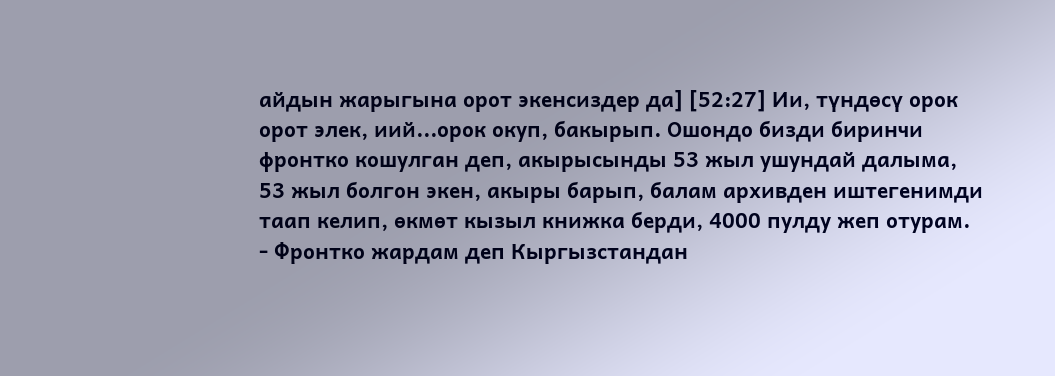айдын жарыгына орот экенсиздер да] [52:27] Ии, түндөсү орок орот элек, иий...орок окуп, бакырып. Ошондо бизди биринчи фронтко кошулган деп, акырысынды 53 жыл ушундай далыма, 53 жыл болгон экен, акыры барып, балам архивден иштегенимди таап келип, өкмөт кызыл книжка берди, 4000 пулду жеп отурам.
- Фронтко жардам деп Кыргызстандан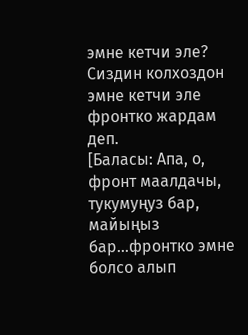эмне кетчи эле? Сиздин колхоздон эмне кетчи эле фронтко жардам деп.
[Баласы: Апа, о, фронт маалдачы, тукумуңуз бар, майыңыз бар...фронтко эмне болсо алып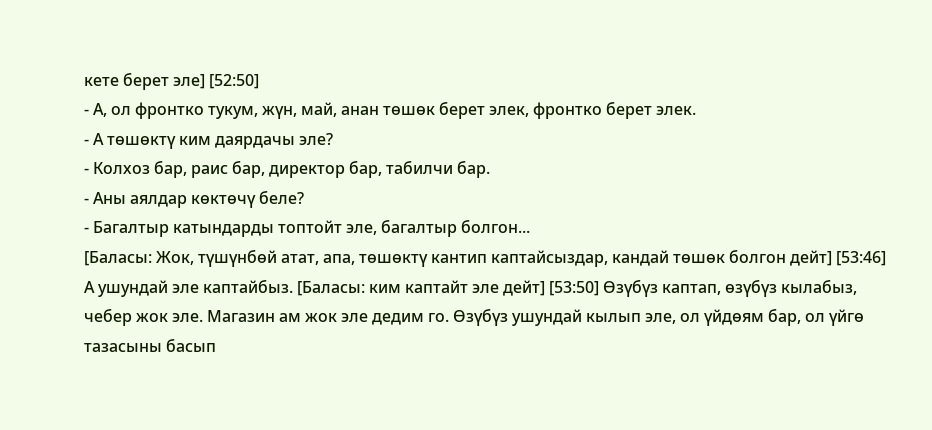кете берет эле] [52:50]
- А, ол фронтко тукум, жүн, май, анан төшөк берет элек, фронтко берет элек.
- А төшөктү ким даярдачы эле?
- Колхоз бар, раис бар, директор бар, табилчи бар.
- Аны аялдар көктөчү беле?
- Багалтыр катындарды топтойт эле, багалтыр болгон...
[Баласы: Жок, түшүнбөй атат, апа, төшөктү кантип каптайсыздар, кандай төшөк болгон дейт] [53:46] А ушундай эле каптайбыз. [Баласы: ким каптайт эле дейт] [53:50] Өзүбүз каптап, өзүбүз кылабыз, чебер жок эле. Магазин ам жок эле дедим го. Өзүбүз ушундай кылып эле, ол үйдөям бар, ол үйгө тазасыны басып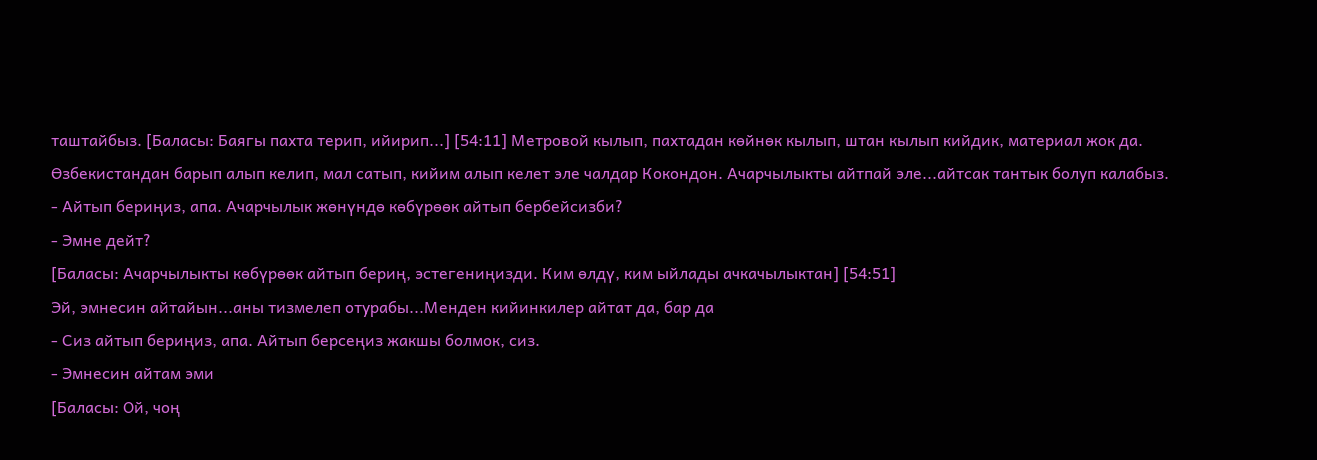таштайбыз. [Баласы: Баягы пахта терип, ийирип...] [54:11] Метровой кылып, пахтадан көйнөк кылып, штан кылып кийдик, материал жок да. Өзбекистандан барып алып келип, мал сатып, кийим алып келет эле чалдар Кокондон. Ачарчылыкты айтпай эле...айтсак тантык болуп калабыз.
- Айтып бериңиз, апа. Ачарчылык жөнүндө көбүрөөк айтып бербейсизби?
- Эмне дейт?
[Баласы: Ачарчылыкты көбүрөөк айтып бериң, эстегениңизди. Ким өлдү, ким ыйлады ачкачылыктан] [54:51]
Эй, эмнесин айтайын...аны тизмелеп отурабы...Менден кийинкилер айтат да, бар да
- Сиз айтып бериңиз, апа. Айтып берсеңиз жакшы болмок, сиз.
- Эмнесин айтам эми
[Баласы: Ой, чоң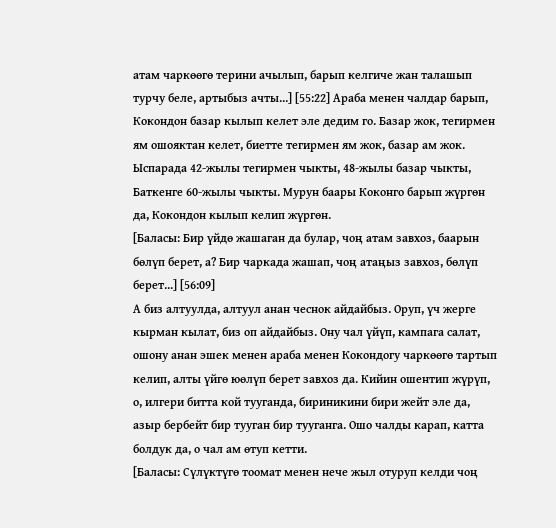атам чаркөөгө терини ачылып, барып келгиче жан талашып турчу беле, артыбыз ачты...] [55:22] Араба менен чалдар барып, Кокондон базар кылып келет эле дедим го. Базар жок, тегирмен ям ошояктан келет, биетте тегирмен ям жок, базар ам жок. Ыспарада 42-жылы тегирмен чыкты, 48-жылы базар чыкты, Баткенге 60-жылы чыкты. Мурун баары Коконго барып жүргөн да, Кокондон кылып келип жүргөн.
[Баласы: Бир үйдө жашаган да булар, чоң атам завхоз, баарын бөлүп берет, а? Бир чаркада жашап, чоң атаңыз завхоз, бөлүп берет...] [56:09]
А биз алтуулда, алтуул анан чеснок айдайбыз. Оруп, үч жерге кырман кылат, биз оп айдайбыз. Ону чал үйүп, кампага салат, ошону анан эшек менен араба менен Кокондогу чаркөөгө тартып келип, алты үйгө юөлүп берет завхоз да. Кийин ошентип жүрүп, о, илгери битта кой тууганда, бириникини бири жейт эле да, азыр бербейт бир тууган бир тууганга. Ошо чалды карап, катта болдук да, о чал ам өтуп кетти.
[Баласы: Сүлүктүгө тоомат менен нече жыл отуруп келди чоң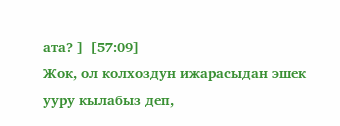ата? ] [57:09]
Жок, ол колхоздун ижарасыдан эшек ууру кылабыз деп,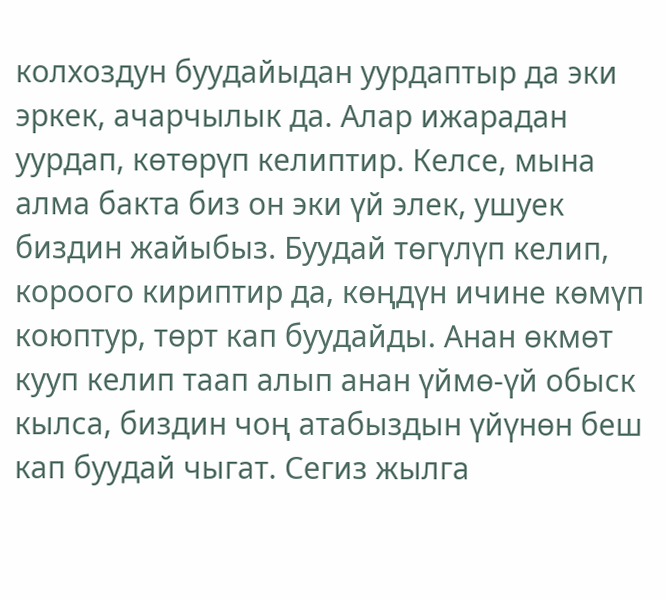колхоздун буудайыдан уурдаптыр да эки эркек, ачарчылык да. Алар ижарадан уурдап, көтөрүп келиптир. Келсе, мына алма бакта биз он эки үй элек, ушуек биздин жайыбыз. Буудай төгүлүп келип, короого кириптир да, көңдүн ичине көмүп коюптур, төрт кап буудайды. Анан өкмөт кууп келип таап алып анан үймө-үй обыск кылса, биздин чоң атабыздын үйүнөн беш кап буудай чыгат. Сегиз жылга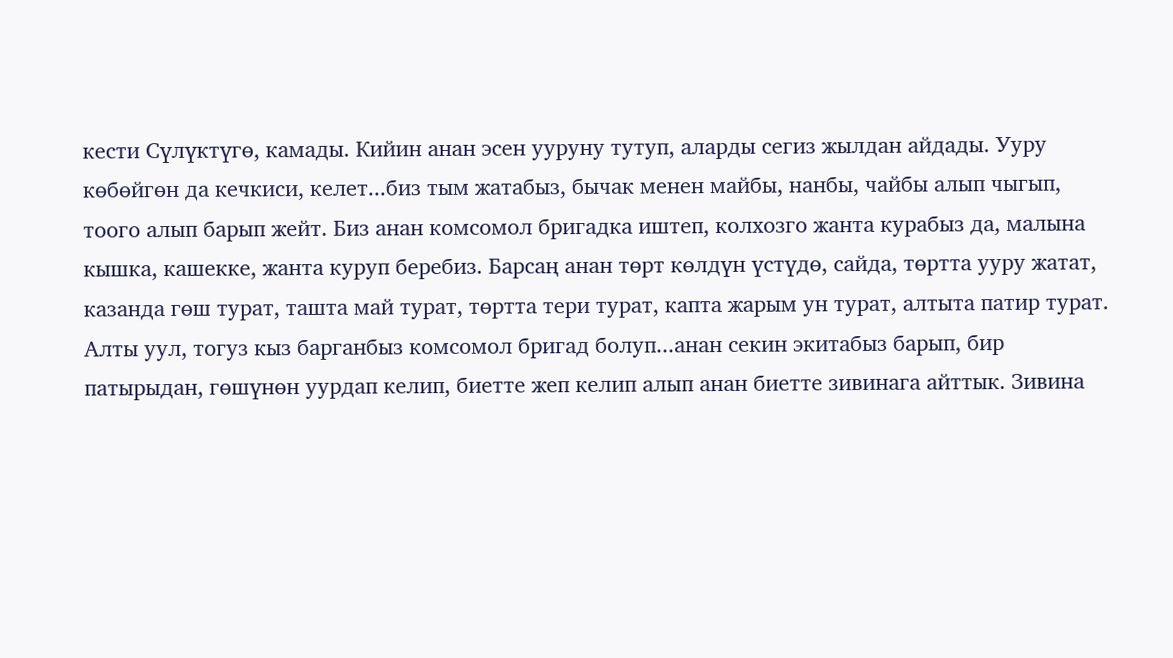кести Сүлүктүгө, камады. Кийин анан эсен ууруну тутуп, аларды сегиз жылдан айдады. Ууру көбөйгөн да кечкиси, келет...биз тым жатабыз, бычак менен майбы, нанбы, чайбы алып чыгып, тоого алып барып жейт. Биз анан комсомол бригадка иштеп, колхозго жанта курабыз да, малына кышка, кашекке, жанта куруп беребиз. Барсаң анан төрт көлдүн үстүдө, сайда, төртта ууру жатат, казанда гөш турат, ташта май турат, төртта тери турат, капта жарым ун турат, алтыта патир турат. Алты уул, тогуз кыз барганбыз комсомол бригад болуп...анан секин экитабыз барып, бир патырыдан, гөшүнөн уурдап келип, биетте жеп келип алып анан биетте зивинага айттык. Зивина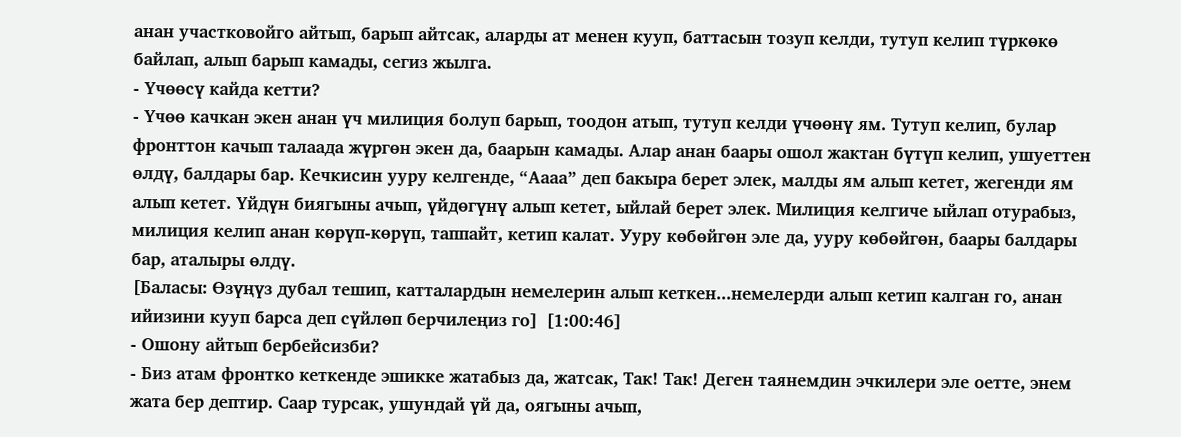анан участковойго айтып, барып айтсак, аларды ат менен кууп, баттасын тозуп келди, тутуп келип түркөкө байлап, алып барып камады, сегиз жылга.
- Үчөөсү кайда кетти?
- Үчөө качкан экен анан үч милиция болуп барып, тоодон атып, тутуп келди үчөөнү ям. Тутуп келип, булар фронттон качып талаада жүргөн экен да, баарын камады. Алар анан баары ошол жактан бүтүп келип, ушуеттен өлдү, балдары бар. Кечкисин ууру келгенде, “Аааа” деп бакыра берет элек, малды ям алып кетет, жегенди ям алып кетет. Үйдүн биягыны ачып, үйдөгүнү алып кетет, ыйлай берет элек. Милиция келгиче ыйлап отурабыз, милиция келип анан көрүп-көрүп, таппайт, кетип калат. Ууру көбөйгөн эле да, ууру көбөйгөн, баары балдары бар, аталыры өлдү.
[Баласы: Өзүңүз дубал тешип, катталардын немелерин алып кеткен...немелерди алып кетип калган го, анан ийизини кууп барса деп сүйлөп берчилеңиз го] [1:00:46]
- Ошону айтып бербейсизби?
- Биз атам фронтко кеткенде эшикке жатабыз да, жатсак, Так! Так! Деген таянемдин эчкилери эле оетте, энем жата бер дептир. Саар турсак, ушундай үй да, оягыны ачып,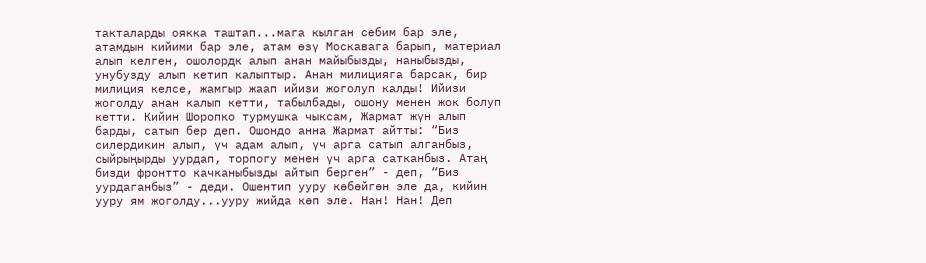такталарды оякка таштап...мага кылган себим бар эле, атамдын кийими бар эле, атам өзү Москавага барып, материал алып келген, ошолордк алып анан майыбызды, наныбызды, унубузду алып кетип калыптыр. Анан милицияга барсак, бир милиция келсе, жамгыр жаап ийизи жоголуп калды! Ийизи жоголду анан калып кетти, табылбады, ошону менен жок болуп кетти. Кийин Шоропко турмушка чыксам, Жармат жүн алып барды, сатып бер деп. Ошондо анна Жармат айтты: “Биз силердикин алып, үч адам алып, үч арга сатып алганбыз, сыйрыңырды уурдап, торпогу менен үч арга сатканбыз. Атаң бизди фронтто качканыбызды айтып берген” - деп, “Биз уурдаганбыз” - деди. Ошентип ууру көбөйгөн эле да, кийин ууру ям жоголду...ууру жийда көп эле. Нан! Нан! Деп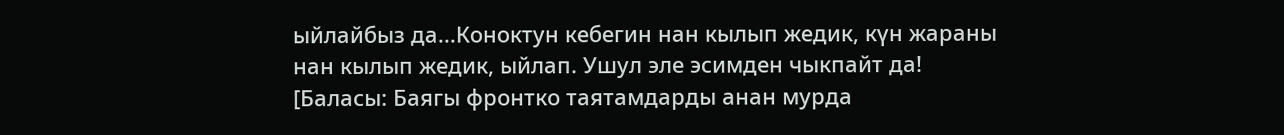ыйлайбыз да...Коноктун кебегин нан кылып жедик, күн жараны нан кылып жедик, ыйлап. Ушул эле эсимден чыкпайт да!
[Баласы: Баягы фронтко таятамдарды анан мурда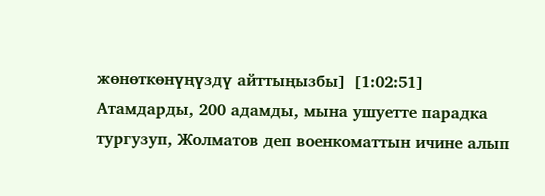жөнөткөнүңүздү айттыңызбы] [1:02:51]
Атамдарды, 200 адамды, мына ушуетте парадка тургузуп, Жолматов деп военкоматтын ичине алып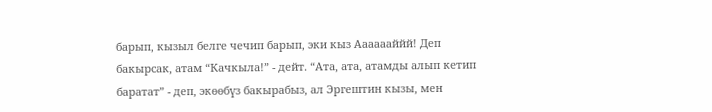барып, кызыл белге чечип барып, эки кыз Ааааааййй! Деп бакырсак, атам “Качкыла!” - дейт. “Ата, ата, атамды алып кетип баратат” - деп, экөөбүз бакырабыз, ал Эргештин кызы, мен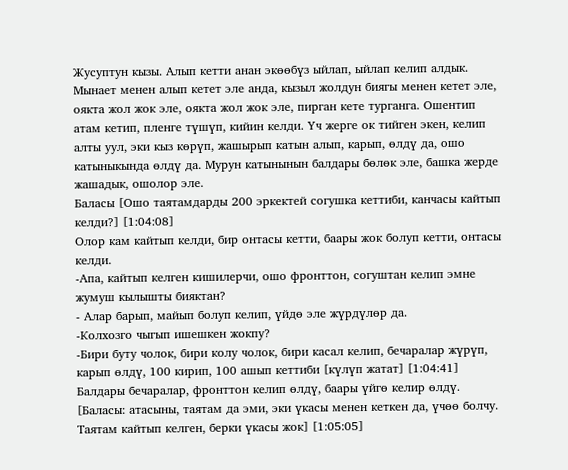Жусуптун кызы. Алып кетти анан экөөбүз ыйлап, ыйлап келип алдык. Мынает менен алып кетет эле анда, кызыл жолдун биягы менен кетет эле, оякта жол жок эле, оякта жол жок эле, пирган кете турганга. Ошентип атам кетип, пленге түшүп, кийин келди. Үч жерге ок тийген экен, келип алты уул, эки кыз көрүп, жашырып катын алып, карып, өлдү да, ошо катыныкында өлдү да. Мурун катынынын балдары бөлөк эле, башка жерде жашадык, ошолор эле.
Баласы [Ошо таятамдарды 200 эркектей согушка кеттиби, канчасы кайтып келди?] [1:04:08]
Олор кам кайтып келди, бир онтасы кетти, баары жок болуп кетти, онтасы келди.
-Апа, кайтып келген кишилерчи, ошо фронттон, согуштан келип эмне жумуш кылышты бияктан?
- Алар барып, майып болуп келип, үйдө эле жүрдүлөр да.
-Колхозго чыгып ишешкен жокпу?
-Бири буту чолок, бири колу чолок, бири касал келип, бечаралар жүрүп, карып өлдү, 100 кирип, 100 ашып кеттиби [күлүп жатат] [1:04:41] Балдары бечаралар, фронттон келип өлдү, баары үйгө келир өлдү.
[Баласы: атасыны, таятам да эми, эки үкасы менен кеткен да, үчөө болчу. Таятам кайтып келген, берки үкасы жок] [1:05:05]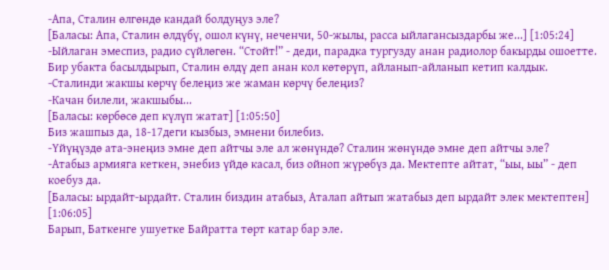-Апа, Сталин өлгөндө кандай болдуңуз эле?
[Баласы: Апа, Сталин өлдүбү, ошол күнү, неченчи, 50-жылы, расса ыйлагансыздарбы же...] [1:05:24]
-Ыйлаган эмеспиз, радио сүйлөгөн. “Стойт!” - деди, парадка тургузду анан радиолор бакырды ошоетте. Бир убакта басылдырып, Сталин өлдү деп анан кол көтөрүп, айланып-айланып кетип калдык.
-Сталинди жакшы көрчү белеңиз же жаман көрчү белеңиз?
-Качан билели, жакшыбы...
[Баласы: көрбөсө деп күлүп жатат] [1:05:50]
Биз жашпыз да, 18-17деги кызбыз, эмнени билебиз.
-Үйүңүздө ата-энеңиз эмне деп айтчы эле ал жөнүндө? Сталин жөнүндө эмне деп айтчы эле?
-Атабыз армияга кеткен, энебиз үйдө касал, биз ойноп жүрөбүз да. Мектепте айтат, “ыы, ыы” - деп коебуз да.
[Баласы: ырдайт-ырдайт. Сталин биздин атабыз, Аталап айтып жатабыз деп ырдайт элек мектептен] [1:06:05]
Барып, Баткенге ушуетке Байратта төрт катар бар эле.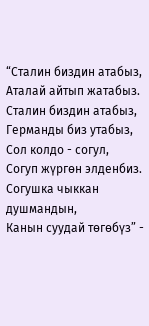“Сталин биздин атабыз,
Аталай айтып жатабыз.
Сталин биздин атабыз,
Германды биз утабыз,
Сол колдо - согул,
Согуп жүргөн элденбиз.
Согушка чыккан душмандын,
Канын суудай төгөбүз” -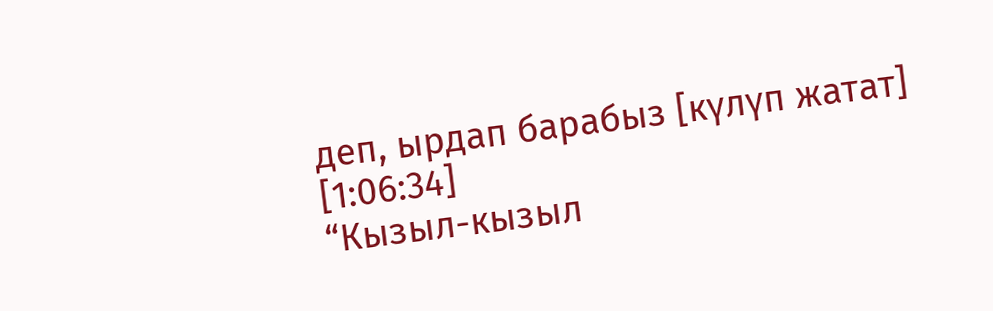деп, ырдап барабыз [күлүп жатат] [1:06:34]
“Кызыл-кызыл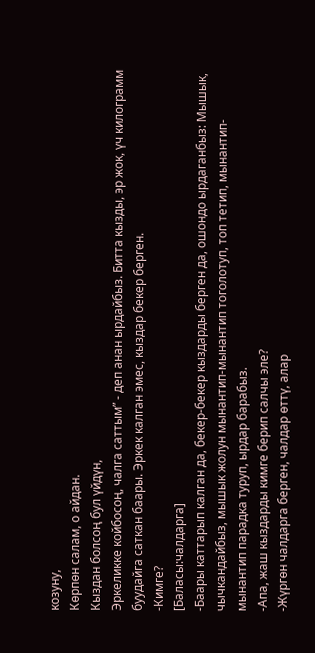козуну,
Көрпөн салам, о айдан.
Кыздан болсоң бул үйдүн,
Эркеликке койбосоң, чалга саттым” - деп анан ырдайбыз. Битта кызды, эр жок, үч килограмм буудайга саткан баары. Эркек калган эмес, кыздар бекер берген.
-Кимге?
[Баласы:чалдарга]
-Баары каттарып калган да, бекер-бекер кыздарды берген да, ошондо ырдаганбыз: Мышык, чычкандайбыз, мышык жолун мынантип-мынантип тоголотуп, топ тетип, мынантип-мынантип парадка туруп, ырдар барабыз.
-Апа, жаш кыздарды кимге берип салчы эле?
-Жүргөн чалдарга берген, чалдар өттү, алар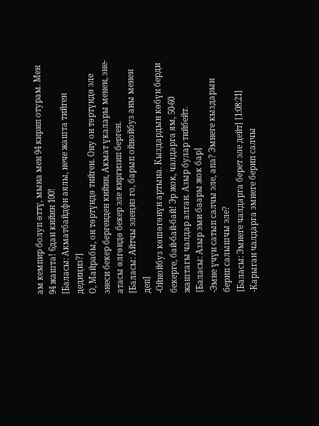ам кемпир болуп өттү, мына мен 94 кирип отурам. Мен 94 жашта! 6дан кийин 100!
[Баласы: Акматбайдфн аялы, нече жашта тийген дедиңиз?]
О, Майрабы, он төртүндө тийген. Ону он төртүндө эле энеси бекер бергенден кийин, Акмат үкалары менен, эне-атасы өлгөндө бекер эле киргизип берген.
[Баласы: Айтчы элеңиз го, барып ойнойбуз аны менен деп]
-Ойнойбуз көшөгөнүн артына. Кыздардын көбүн берди бекерге, бай-бай-бай! Эр жок, чалдарга ям, 50-60 жаштагы чалдар алган. Азыр булар тийбейт.
[Баласы: Азыр эми баары жок бар]
-Эмне үчүн сатып салчы эле, апа? Эмнеге кыздарын берип салышчы эле?
[Баласы: Эмнеге чалдарга берет эле дейт] [1:08:21]
-Карыган чалдарга эмнеге берип салчы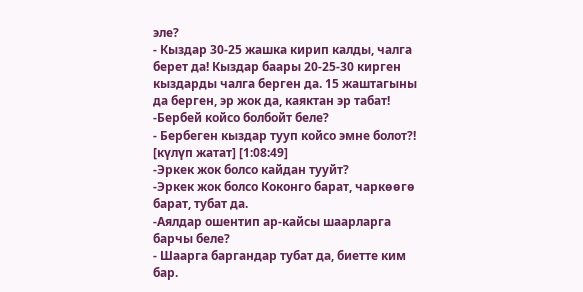эле?
- Кыздар 30-25 жашка кирип калды, чалга берет да! Кыздар баары 20-25-30 кирген кыздарды чалга берген да. 15 жаштагыны да берген, эр жок да, каяктан эр табат!
-Бербей койсо болбойт беле?
- Бербеген кыздар тууп койсо эмне болот?! [күлүп жатат] [1:08:49]
-Эркек жок болсо кайдан тууйт?
-Эркек жок болсо Коконго барат, чаркөөгө барат, тубат да.
-Аялдар ошентип ар-кайсы шаарларга барчы беле?
- Шаарга баргандар тубат да, биетте ким бар.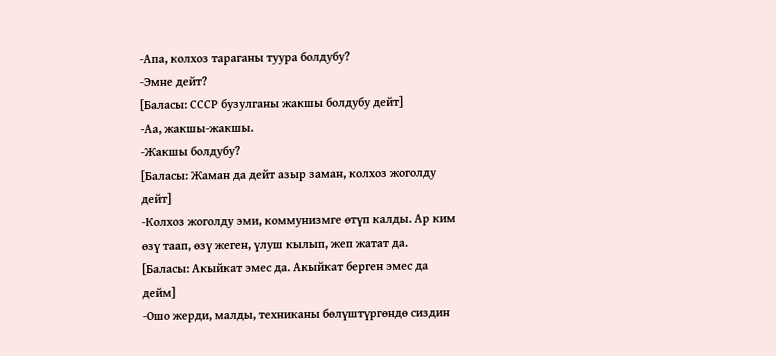-Апа, колхоз тараганы туура болдубу?
-Эмне дейт?
[Баласы: СССР бузулганы жакшы болдубу дейт]
-Аа, жакшы-жакшы.
-Жакшы болдубу?
[Баласы: Жаман да дейт азыр заман, колхоз жоголду дейт]
-Колхоз жоголду эми, коммунизмге өтүп калды. Ар ким өзү таап, өзү жеген, үлуш кылып, жеп жатат да.
[Баласы: Акыйкат эмес да. Акыйкат берген эмес да дейм]
-Ошо жерди, малды, техниканы бөлүштүргөндө сиздин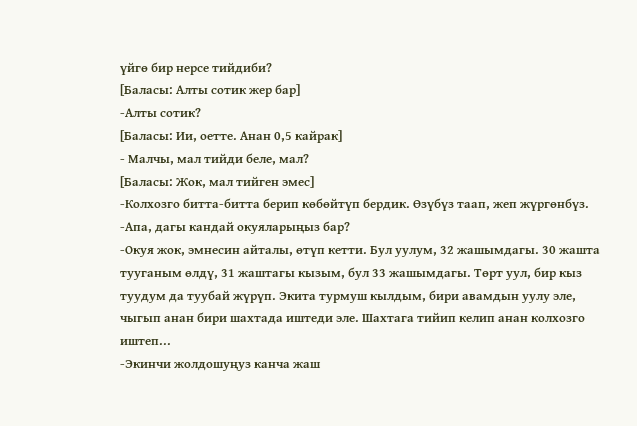үйгө бир нерсе тийдиби?
[Баласы: Алты сотик жер бар]
-Алты сотик?
[Баласы: Ии, оетте. Анан 0,5 кайрак]
- Малчы, мал тийди беле, мал?
[Баласы: Жок, мал тийген эмес]
-Колхозго битта-битта берип көбөйтүп бердик. Өзүбүз таап, жеп жүргөнбүз.
-Апа, дагы кандай окуяларыңыз бар?
-Окуя жок, эмнесин айталы, өтүп кетти. Бул уулум, 32 жашымдагы. 30 жашта тууганым өлдү, 31 жаштагы кызым, бул 33 жашымдагы. Төрт уул, бир кыз туудум да туубай жүрүп. Экита турмуш кылдым, бири авамдын уулу эле, чыгып анан бири шахтада иштеди эле. Шахтага тийип келип анан колхозго иштеп...
-Экинчи жолдошуңуз канча жаш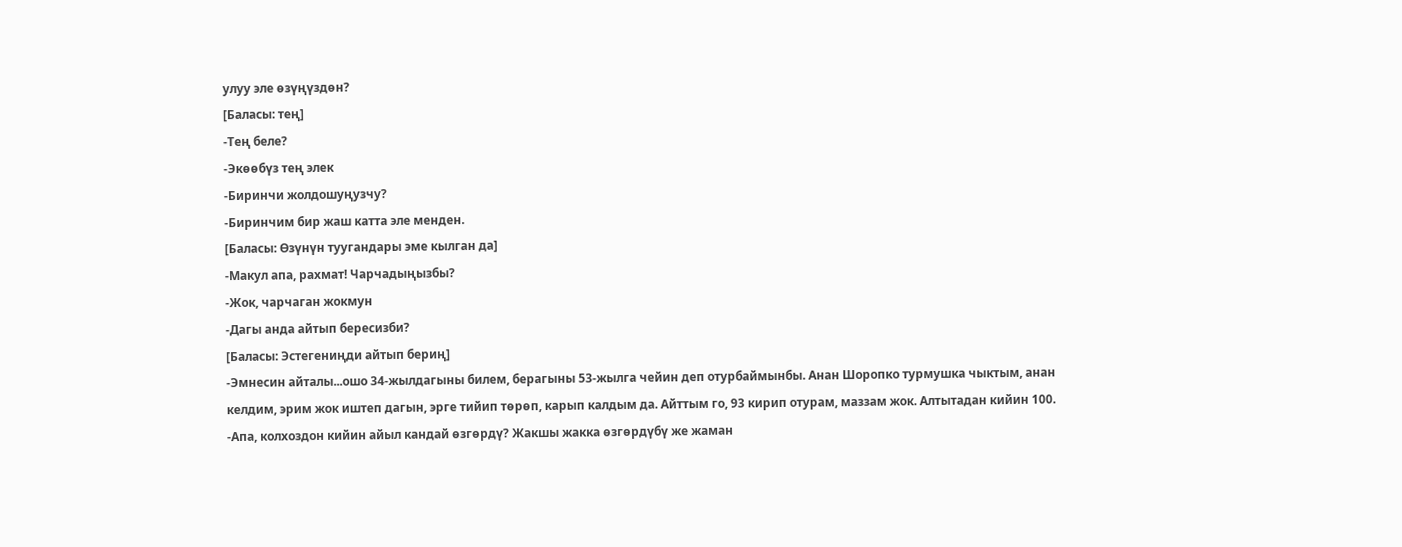улуу эле өзүңүздөн?
[Баласы: тең]
-Тең беле?
-Экөөбүз тең элек
-Биринчи жолдошуңузчу?
-Биринчим бир жаш катта эле менден.
[Баласы: Өзүнүн туугандары эме кылган да]
-Макул апа, рахмат! Чарчадыңызбы?
-Жок, чарчаган жокмун
-Дагы анда айтып бересизби?
[Баласы: Эстегениңди айтып бериң]
-Эмнесин айталы...ошо 34-жылдагыны билем, берагыны 53-жылга чейин деп отурбаймынбы. Анан Шоропко турмушка чыктым, анан келдим, эрим жок иштеп дагын, эрге тийип төрөп, карып калдым да. Айттым го, 93 кирип отурам, маззам жок. Алтытадан кийин 100.
-Апа, колхоздон кийин айыл кандай өзгөрдү? Жакшы жакка өзгөрдүбү же жаман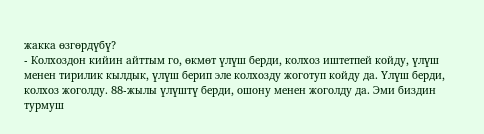жакка өзгөрдүбү?
- Колхоздон кийин айттым го, өкмөт үлүш берди, колхоз иштетпей койду, үлүш менен тирилик кылдык, үлүш берип эле колхозду жоготуп койду да. Үлүш берди, колхоз жоголду. 88-жылы үлүштү берди, ошону менен жоголду да. Эми биздин турмуш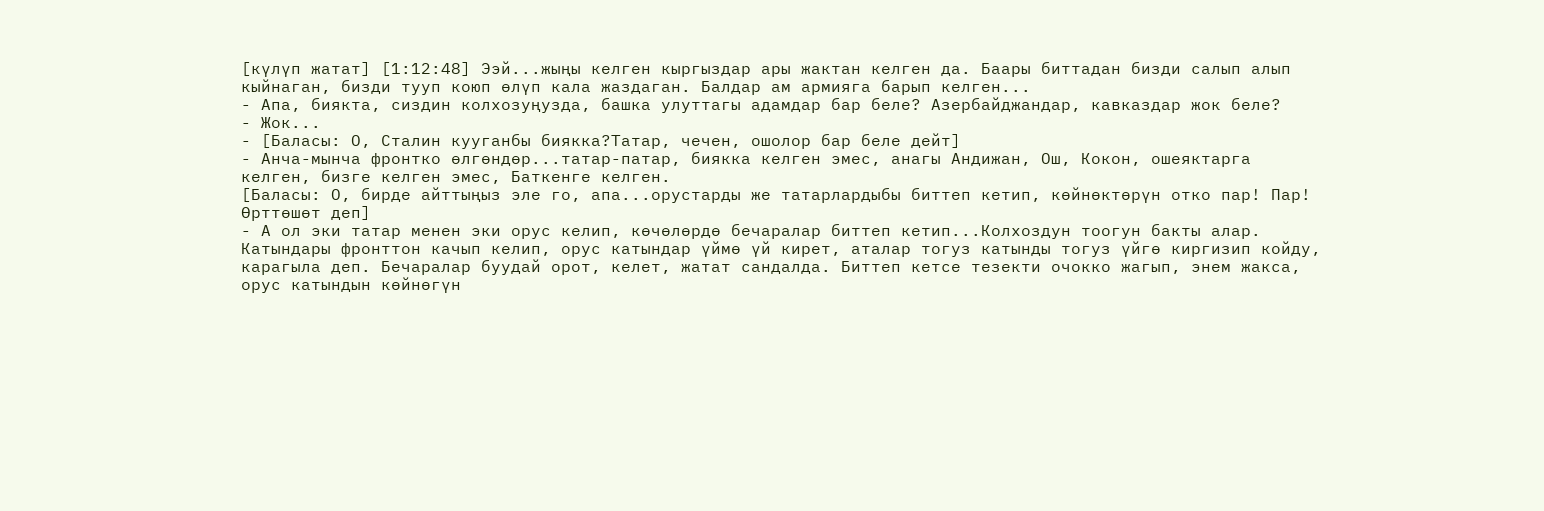[күлүп жатат] [1:12:48] Ээй...жыңы келген кыргыздар ары жактан келген да. Баары биттадан бизди салып алып кыйнаган, бизди тууп коюп өлүп кала жаздаган. Балдар ам армияга барып келген...
- Апа, биякта, сиздин колхозуңузда, башка улуттагы адамдар бар беле? Азербайджандар, кавказдар жок беле?
- Жок...
- [Баласы: О, Сталин кууганбы биякка?Татар, чечен, ошолор бар беле дейт]
- Анча-мынча фронтко өлгөндөр...татар-патар, биякка келген эмес, анагы Андижан, Ош, Кокон, ошеяктарга келген, бизге келген эмес, Баткенге келген.
[Баласы: О, бирде айттыңыз эле го, апа...орустарды же татарлардыбы биттеп кетип, көйнөктөрүн отко пар! Пар! Өрттөшөт деп]
- А ол эки татар менен эки орус келип, көчөлөрдө бечаралар биттеп кетип...Колхоздун тоогун бакты алар. Катындары фронттон качып келип, орус катындар үймө үй кирет, аталар тогуз катынды тогуз үйгө киргизип койду, карагыла деп. Бечаралар буудай орот, келет, жатат сандалда. Биттеп кетсе тезекти очокко жагып, энем жакса, орус катындын көйнөгүн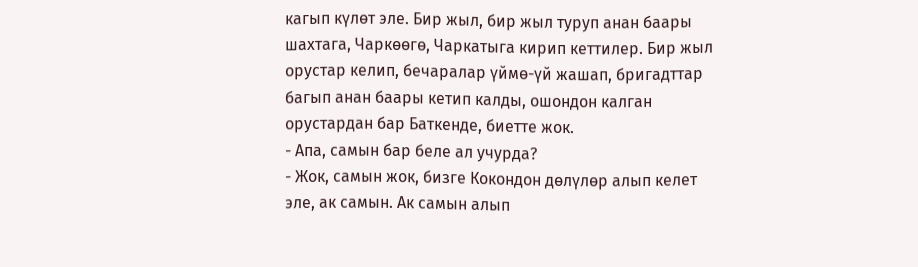кагып күлөт эле. Бир жыл, бир жыл туруп анан баары шахтага, Чаркөөгө, Чаркатыга кирип кеттилер. Бир жыл орустар келип, бечаралар үймө-үй жашап, бригадттар багып анан баары кетип калды, ошондон калган орустардан бар Баткенде, биетте жок.
- Апа, самын бар беле ал учурда?
- Жок, самын жок, бизге Кокондон дөлүлөр алып келет эле, ак самын. Ак самын алып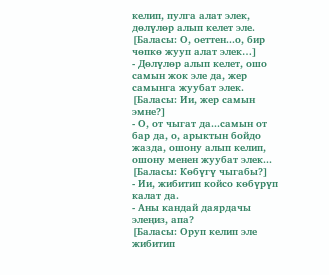келип, пулга алат элек, дөлүлөр алып келет эле.
[Баласы: О, оеттен...о, бир чөпкө жууп алат элек…]
- Дөлүлөр алып келет, ошо самын жок эле да, жер самынга жуубат элек.
[Баласы: Ии, жер самын эмне?]
- О, от чыгат да...самын от бар да, о, арыктын бойдо жазда, ошону алып келип, ошону менен жуубат элек...
[Баласы: Көбүгү чыгабы?]
- Ии, жибитип койсо көбүрүп калат да.
- Аны кандай даярдачы элеңиз, апа?
[Баласы: Оруп келип эле жибитип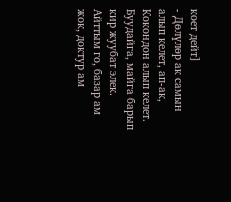коет дейт]
- Дөлүлөр ак самын алып келет, ап-ак, Кокондон алып келет. Буудайга, майга барып кир жуубат элек. Айттым го, базар ам жок, доктур ам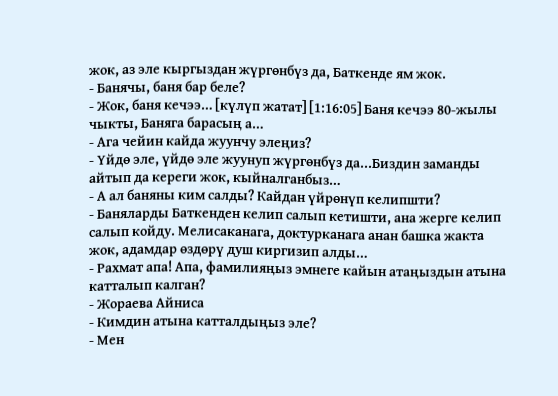жок, аз эле кыргыздан жүргөнбүз да, Баткенде ям жок.
- Банячы, баня бар беле?
- Жок, баня кечээ… [күлүп жатат] [1:16:05] Баня кечээ 80-жылы чыкты, Баняга барасың а…
- Ага чейин кайда жуунчу элеңиз?
- Үйдө эле, үйдө эле жуунуп жүргөнбүз да...Биздин заманды айтып да кереги жок, кыйналганбыз…
- А ал баняны ким салды? Кайдан үйрөнүп келипшти?
- Баняларды Баткенден келип салып кетишти, ана жерге келип салып койду. Мелисаканага, доктурканага анан башка жакта жок, адамдар өздөрү душ киргизип алды…
- Рахмат апа! Апа, фамилияңыз эмнеге кайын атаңыздын атына катталып калган?
- Жораева Айниса
- Кимдин атына катталдыңыз эле?
- Мен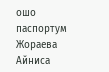ошо паспортум Жораева Айниса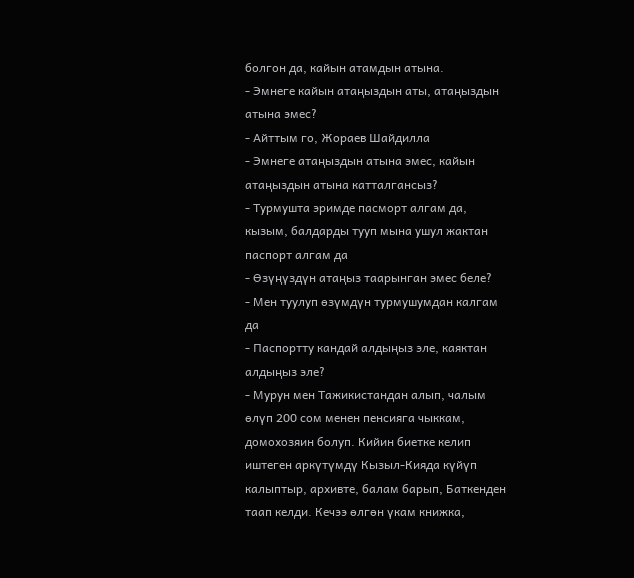болгон да, кайын атамдын атына.
- Эмнеге кайын атаңыздын аты, атаңыздын атына эмес?
- Айттым го, Жораев Шайдилла
- Эмнеге атаңыздын атына эмес, кайын атаңыздын атына катталгансыз?
- Турмушта эримде пасморт алгам да, кызым, балдарды тууп мына ушул жактан паспорт алгам да
- Өзүңүздүн атаңыз таарынган эмес беле?
- Мен туулуп өзүмдүн турмушумдан калгам да
- Паспортту кандай алдыңыз эле, каяктан алдыңыз эле?
- Мурун мен Тажикистандан алып, чалым өлүп 200 сом менен пенсияга чыккам, домохозяин болуп. Кийин биетке келип иштеген аркүтүмдү Кызыл-Кияда күйүп калыптыр, архивте, балам барып, Баткенден таап келди. Кечээ өлгөн үкам книжка,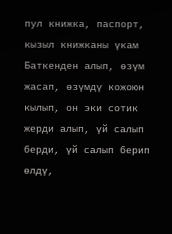пул книжка, паспорт, кызыл книжканы үкам Баткенден алып, өзүм жасап, өзүмдү кожоюн кылып, он эки сотик жерди алып, үй салып берди, үй салып берип өлдү,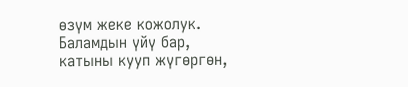өзүм жеке кожолук. Баламдын үйү бар, катыны кууп жүгөргөн,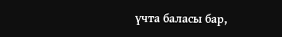үчта баласы бар,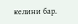келини бар.